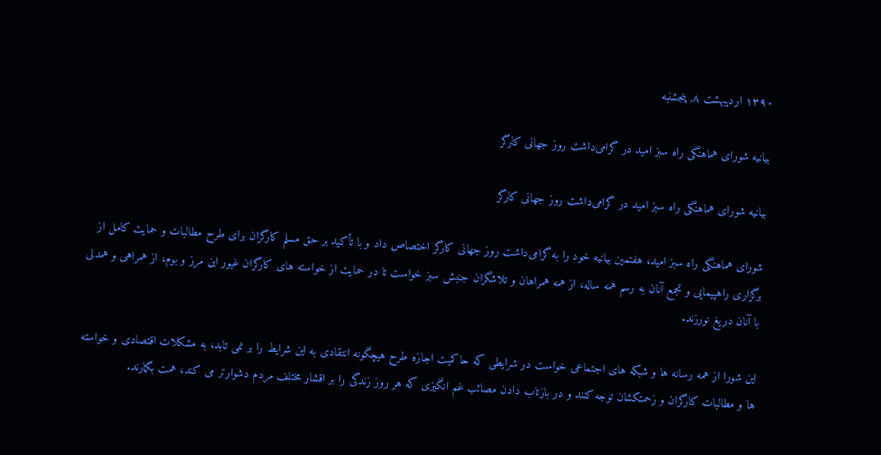۱۳۹۰ اردیبهشت ۸, پنجشنبه

بیانیه شورای هماهنگی راه سبز امید در گرامی‌داشت روز جهانی کارگر

بیانیه شورای هماهنگی راه سبز امید در گرامی‌داشت روز جهانی کارگر

شورای هماهنگی راه سبز امید، هفتمین بیانیه خود را به گرامی‌داشت روز جهانی کارگر اختصاص داد و با تأکید بر حق مسلم کارگران برای طرح مطالبات و حمایت کامل از برگزاری راهپیمایی و تجمع آنان به رسم همه ساله، از همه همراهان و تلاشگران جنبش سبز خواست تا در حمایت از خواسته های کارگران غیور این مرز و بوم، از همراهی و همدلی با آنان دریغ نورزند.

این شورا از همه رسانه ها و شبکه های اجتماعی خواست در شرایطی که حاکمیت اجازه طرح هیچگونه انتقادی به این شرایط را بر نمی تابد، به مشکلات اقتصادی و خواسته ها و مطالبات کارگران و زحمتکشان توجه کنند و در بازتاب دادن مصائب غم انگیزی که هر روز زندگی را بر اقشار مختلف مردم دشوارتر می کند، همت بگمارند.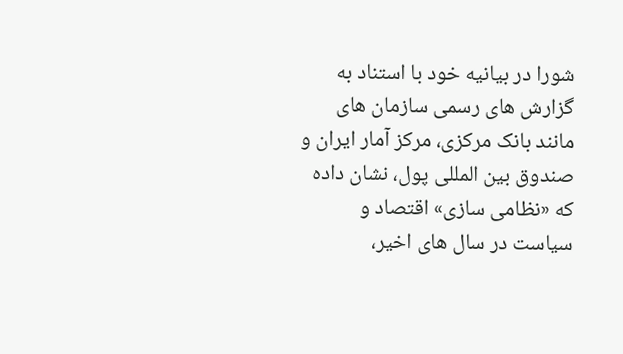شورا در بیانیه خود با استناد به گزارش های رسمی سازمان های مانند بانک مرکزی، مرکز آمار ایران و صندوق بین المللی پول، نشان داده که «نظامی سازی» اقتصاد و سیاست در سال های اخیر،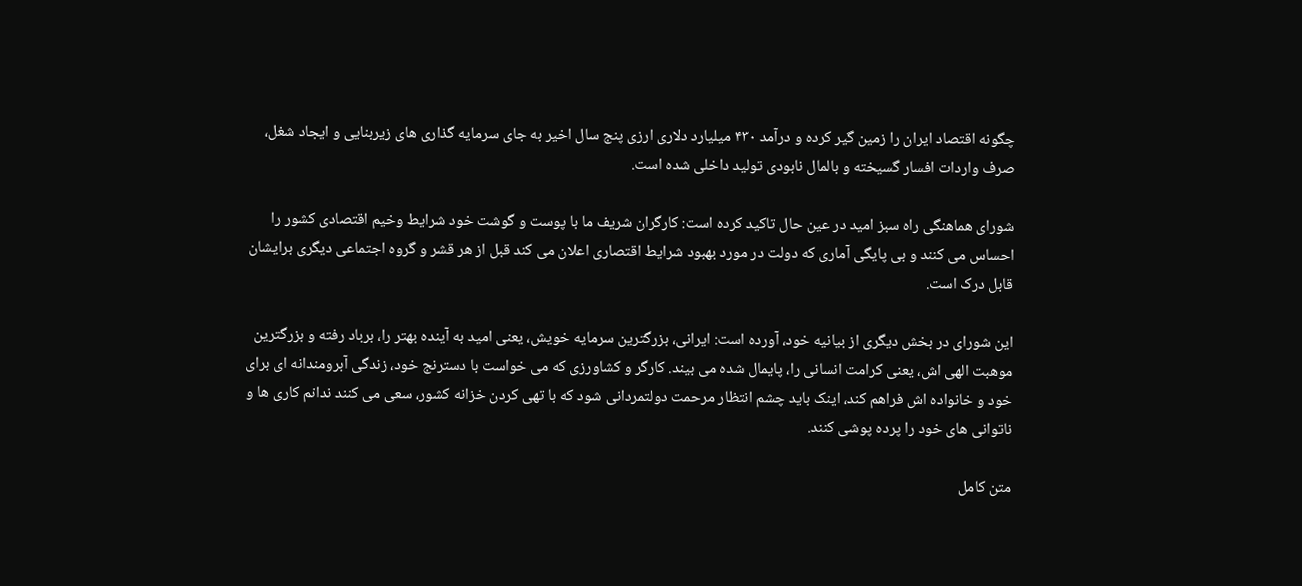چگونه اقتصاد ایران را زمین گیر کرده و درآمد ۴۳۰ میلیارد دلاری ارزی پنج سال اخیر به جای سرمایه گذاری های زیربنایی و ایجاد شغل، صرف واردات افسار گسیخته و بالمال نابودی تولید داخلی شده است.

شورای هماهنگی راه سبز امید در عین حال تاکید کرده است: کارگران شریف ما با پوست و گوشت خود شرایط وخیم اقتصادی کشور را احساس می کنند و بی پایگی آماری که دولت در مورد بهبود شرایط اقتصاری اعلان می کند قبل از هر قشر و گروه اجتماعی دیگری برایشان قابل درک است.

این شورای در بخش دیگری از بیانیه خود، آورده است: ایرانی، بزرگترین سرمایه خویش، یعنی امید به آینده بهتر را، برباد رفته و بزرگترین موهبت الهی اش، یعنی کرامت انسانی را، پایمال شده می بیند. کارگر و کشاورزی که می خواست با دسترنج خود، زندگی آبرومندانه ای برای خود و خانواده اش فراهم کند، اینک باید چشم انتظار مرحمت دولتمردانی شود که با تهی کردن خزانه کشور، سعی می کنند ندانم کاری ها و ناتوانی های خود را پرده پوشی کنند.

متن کامل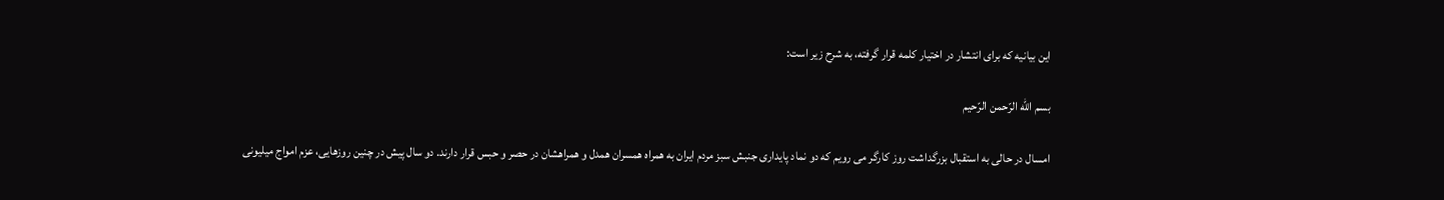این بیانیه که برای انتشار در اختیار کلمه قرار گرفته، به شرح زیر است:

بسم الله الرّحمن الرّحیم

امسال در حالی به استقبال بزرگداشت روز کارگر می رویم که دو نماد پایداری جنبش سبز مردم ایران به همراه همسران همدل و همراهشان در حصر و حبس قرار دارند. دو سال پیش در چنین روزهایی، عزم امواج میلیونی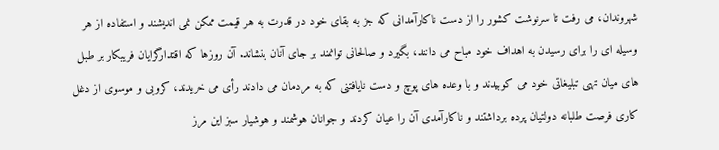شهروندان، می رفت تا سرنوشت کشور را از دست ناکارآمدانی که جز به بقای خود در قدرت به هر قیمت ممکن نمی اندیشند و استفاده از هر وسیله ای را برای رسیدن به اهداف خود مباح می دانند، بگیرد و صالحانی توانمند بر جای آنان بنشاند. آن روزها که اقتدارگرایان فریبکار بر طبل های میان تهی تبلیغاتی خود می کوبیدند و با وعده های پوچ و دست نایافتنی که به مردمان می دادند رأی می خریدند، کروبی و موسوی از دغل کاری فرصت طلبانه دولتیان پرده برداشتند و ناکارآمدی آن را عیان کردند و جوانان هوشمند و هوشیار سبز این مرز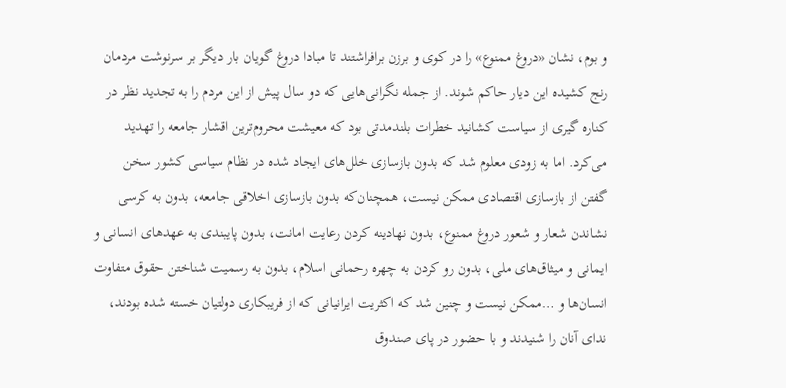و بوم، نشان «دروغ ممنوع» را در کوی و برزن برافراشتند تا مبادا دروغ گویان بار دیگر بر سرنوشت مردمان رنج کشیده این دیار حاکم شوند. از جمله نگرانی‌هایی که دو سال پیش از این مردم را به تجدید نظر در کناره‌ گیری از سیاست کشانید خطرات بلندمدتی بود که معیشت محروم‌ترین اقشار جامعه را تهدید می‌کرد. اما به زودی معلوم شد که بدون بازسازی خلل‌های ایجاد شده در نظام سیاسی کشور سخن گفتن از بازسازی اقتصادی ممکن نیست، همچنان‌که بدون بازسازی اخلاقی جامعه، بدون به کرسی نشاندن شعار و شعور دروغ ممنوع، بدون نهادینه کردن رعایت امانت، بدون پایبندی به عهدهای انسانی و ایمانی و میثاق‌های ملی، بدون رو کردن به چهره رحمانی اسلام، بدون به رسمیت شناختن حقوق متفاوت انسان‌ها و …ممکن نیست و چنین شد که اکثریت ایرانیانی که از فریبکاری دولتیان خسته شده بودند، ندای آنان را شنیدند و با حضور در پای صندوق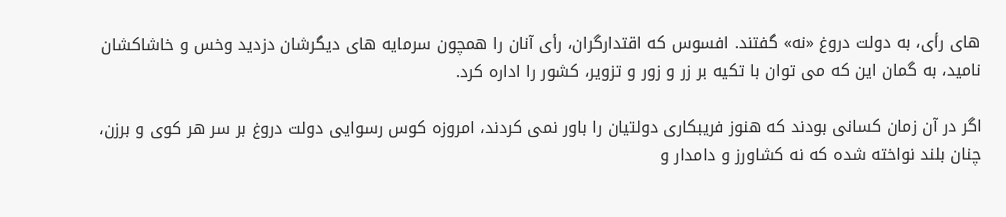های رأی، به دولت دروغ «نه» گفتند. افسوس که اقتدارگران، رأی آنان را همچون سرمایه های دیگرشان دزدید وخس و خاشاکشان نامید، به گمان این که می توان با تکیه بر زر و زور و تزویر، کشور را اداره کرد.

اگر در آن زمان کسانی بودند که هنوز فریبکاری دولتیان را باور نمی کردند، امروزه کوس رسوایی دولت دروغ بر سر هر کوی و برزن، چنان بلند نواخته شده که نه کشاورز و دامدار و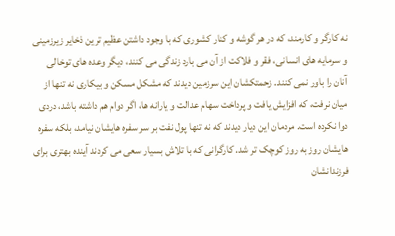نه کارگر و کارمند، که در هر گوشه و کنار کشوری که با وجود داشتن عظیم ترین ذخایر زیرزمینی و سرمایه های انسانی، فقر و فلاکت از آن می بارد زندگی می کنند، دیگر وعده های توخالی آنان را باور نمی کنند. زحمتکشان این سرزمین دیدند که مشکل مسکن و بیکاری نه تنها از میان نرفت، که افزایش یافت و پرداخت سهام عدالت و یارانه ها، اگر دوام هم داشته باشد، دردی دوا نکرده است. مردمان این دیار دیدند که نه تنها پول نفت بر سر سفره هایشان نیامد، بلکه سفره هایشان روز به روز کوچک تر شد. کارگرانی که با تلاش بسیار سعی می کردند آینده بهتری برای فرزندانشان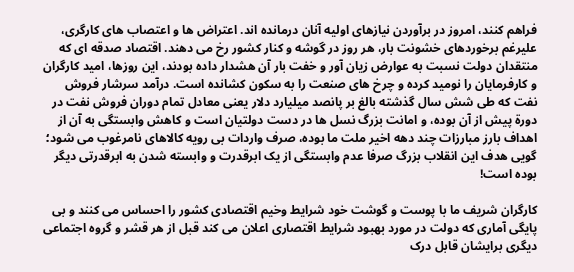فراهم کنند، امروز در برآوردن نیازهای اولیه آنان درمانده اند. اعتراض ها و اعتصاب های کارگری، علیرغم برخوردهای خشونت بار، هر روز در گوشه و کنار کشور رخ می دهند. اقتصاد صدقه ای که منتقدان دولت نسبت به عوارض زیان آور و خفت بار آن هشدار داده بودند، این روزها، امید کارگران و کارفرمایان را نومید کرده و چرخ های صنعت را به سکون کشانده است. درآمد سرشار فروش نفت که طی شش سال گذشته بالغ بر پانصد میلیارد دلار یعنی معادل تمام دوران فروش نفت در دورة پیش از آن بوده، و امانت بزرگ نسل ها در دست دولتیان است و کاهش وابستگی به آن از اهداف بارز مبارزات چند دهه اخیر ملت ما بوده، صرف واردات بی رویه کالاهای نامرغوب می شود؛ گویی هدف این انقلاب بزرگ صرفا عدم وابستگی از یک ابرقدرت و وابسته شدن به ابرقدرتی دیگر بوده است!

کارگران شریف ما با پوست و گوشت خود شرایط وخیم اقتصادی کشور را احساس می کنند و بی پایگی آماری که دولت در مورد بهبود شرایط اقتصاری اعلان می کند قبل از هر قشر و گروه اجتماعی دیگری برایشان قابل درک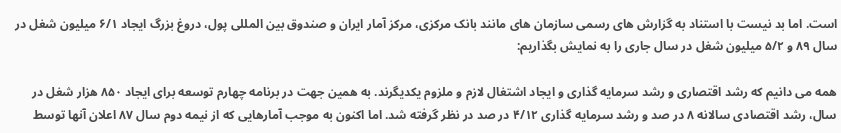است. اما بد نیست با استناد به گزارش های رسمی سازمان های مانند بانک مرکزی، مرکز آمار ایران و صندوق بین المللی پول، دروغ بزرگ ایجاد ۶/۱ میلیون شغل در سال ۸۹ و ۵/۲ میلیون شغل در سال جاری را به نمایش بگذاریم:

همه می دانیم که رشد اقتصاری و رشد سرمایه گذاری و ایجاد اشتغال لازم و ملزوم یکدیگرند. به همین جهت در برنامه چهارم توسعه برای ایجاد ۸۵۰ هزار شغل در سال، رشد اقتصادی سالانه ۸ در صد و رشد سرمایه گذاری ۴/۱۲ در صد در نظر گرفته شد. اما اکنون به موجب آمارهایی که از نیمه دوم سال ۸۷ اعلان آنها توسط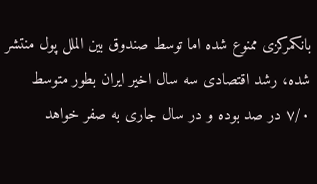بانکمرکزی ممنوع شده اما توسط صندوق بین الملل پول منتشر شده، رشد اقتصادی سه سال اخیر ایران بطور متوسط ۷/۰ در صد بوده و در سال جاری به صفر خواهد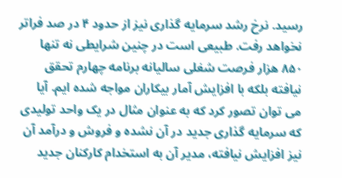رسید. نرخ رشد سرمایه گذاری نیز از حدود ۴ در صد فراتر نخواهد رفت. طبیعی است در چنین شرایطی نه تنها ۸۵۰ هزار فرصت شغلی سالیانه برنامه چهارم تحقق نیافته بلکه با افزایش آمار بیکاران مواجه شده ایم. آیا می توان تصور کرد که به عنوان مثال در یک واحد تولیدی که سرمایه گذاری جدید در آن نشده و فروش و درآمد آن نیز افزایش نیافته، مدیر آن به استخدام کارکنان جدید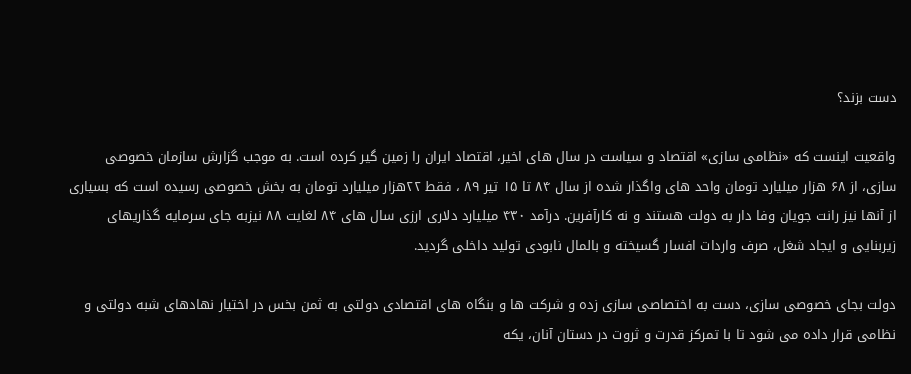دست بزند؟

واقعیت اینست که «نظامی سازی» اقتصاد و سیاست در سال های اخیر، اقتصاد ایران را زمین گیر کرده است. به موجب گزارش سازمان خصوصی سازی، از ۶۸ هزار میلیارد تومان واحد های واگذار شده از سال ۸۴ تا ۱۵ تیر ۸۹ ، فقط ۲۲هزار میلیارد تومان به بخش خصوصی رسیده است که بسیاری از آنها نیز رانت جویان وفا دار به دولت هستند و نه کارآفرین. درآمد ۴۳۰ میلیارد دلاری ارزی سال های ۸۴ لغایت ۸۸ نیزبه جای سرمایه گذاریهای زیربنایی و ایجاد شغل، صرف واردات افسار گسیخته و بالمال نابودی تولید داخلی گردید.

دولت بجای خصوصی سازی، دست به اختصاصی سازی زده و شرکت ها و بنگاه های اقتصادی دولتی به ثمن بخس در اختیار نهادهای شبه دولتی و نظامی قرار داده می شود تا با تمرکز قدرت و ثروت در دستان آنان، یکه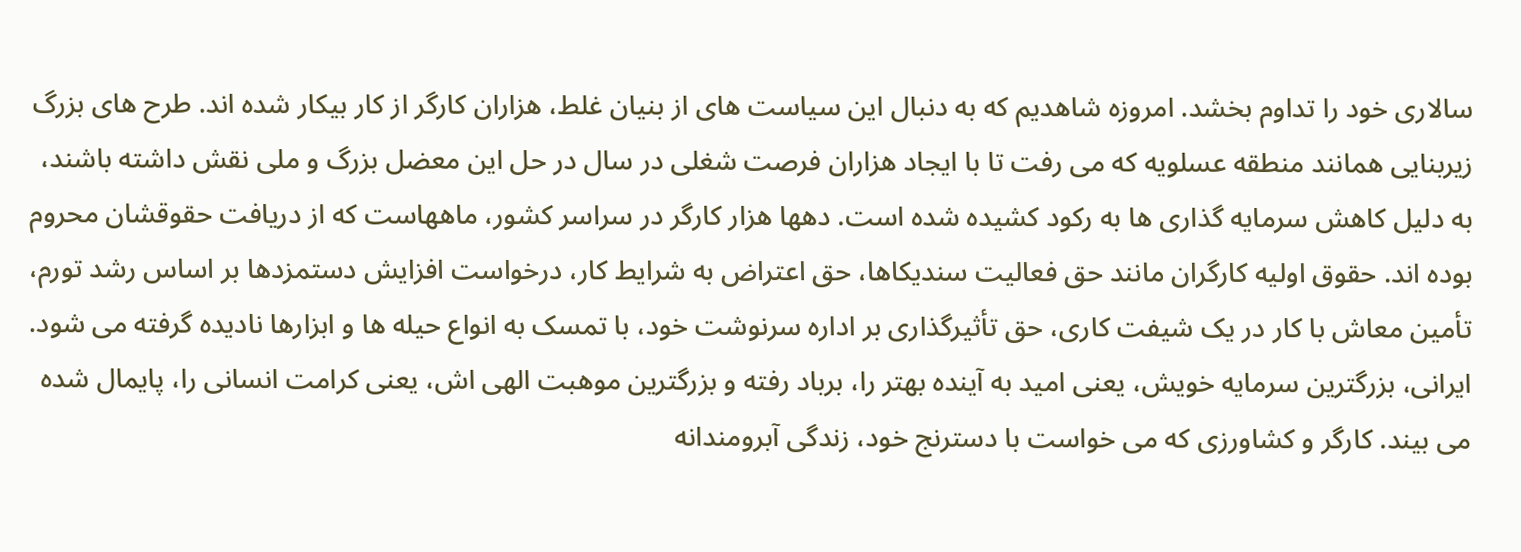سالاری خود را تداوم بخشد. امروزه شاهدیم که به دنبال این سیاست های از بنیان غلط، هزاران کارگر از کار بیکار شده اند. طرح های بزرگ زیربنایی همانند منطقه عسلویه که می رفت تا با ایجاد هزاران فرصت شغلی در سال در حل این معضل بزرگ و ملی نقش داشته باشند، به دلیل کاهش سرمایه گذاری ها به رکود کشیده شده است. دهها هزار کارگر در سراسر کشور، ماههاست که از دریافت حقوقشان محروم بوده اند. حقوق اولیه کارگران مانند حق فعالیت سندیکاها، حق اعتراض به شرایط کار، درخواست افزایش دستمزدها بر اساس رشد تورم، تأمین معاش با کار در یک شیفت کاری، حق تأثیرگذاری بر اداره سرنوشت خود، با تمسک به انواع حیله ها و ابزارها نادیده گرفته می شود. ایرانی، بزرگترین سرمایه خویش، یعنی امید به آینده بهتر را، برباد رفته و بزرگترین موهبت الهی اش، یعنی کرامت انسانی را، پایمال شده می بیند. کارگر و کشاورزی که می خواست با دسترنج خود، زندگی آبرومندانه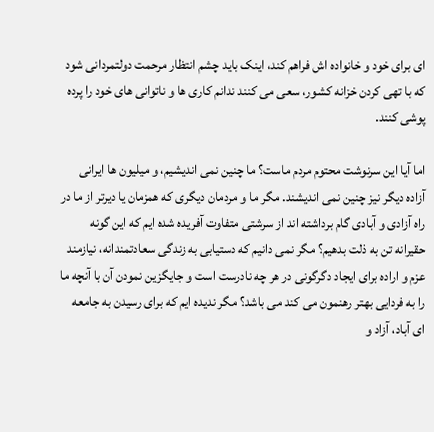ای برای خود و خانواده اش فراهم کند، اینک باید چشم انتظار مرحمت دولتمردانی شود که با تهی کردن خزانه کشور، سعی می کنند ندانم کاری ها و ناتوانی های خود را پرده پوشی کنند.

اما آیا این سرنوشت محتوم مردم ماست؟ ما چنین نمی اندیشیم، و میلیون ها ایرانی آزاده دیگر نیز چنین نمی اندیشند. مگر ما و مردمان دیگری که همزمان یا دیرتر از ما در راه آزادی و آبادی گام برداشته اند از سرشتی متفاوت آفریده شده ایم که این گونه حقیرانه تن به ذلت بدهیم؟ مگر نمی دانیم که دستیابی به زندگی سعادتمندانه، نیازمند عزم و اراده برای ایجاد دگرگونی در هر چه نادرست است و جایگزین نمودن آن با آنچه ما را به فردایی بهتر رهنمون می کند می باشد؟ مگر ندیده ایم که برای رسیدن به جامعه ای آباد، آزاد و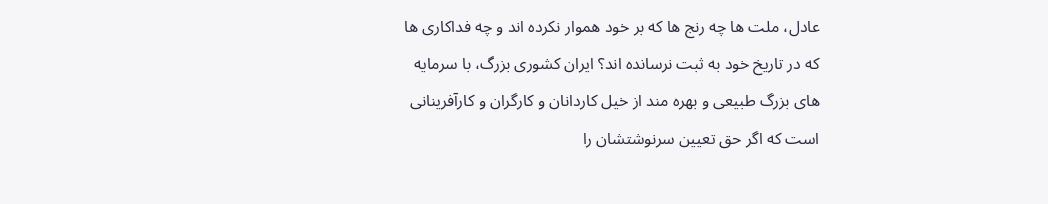عادل، ملت ها چه رنج ها که بر خود هموار نکرده اند و چه فداکاری ها که در تاریخ خود به ثبت نرسانده اند؟ ایران کشوری بزرگ، با سرمایه های بزرگ طبیعی و بهره مند از خیل کاردانان و کارگران و کارآفرینانی است که اگر حق تعیین سرنوشتشان را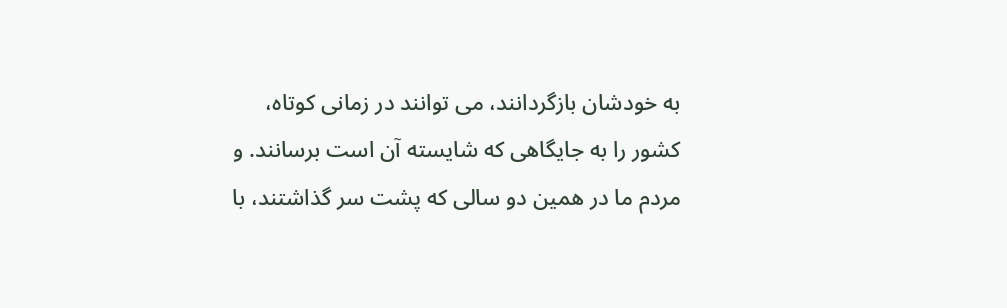به خودشان بازگردانند، می توانند در زمانی کوتاه، کشور را به جایگاهی که شایسته آن است برسانند. و مردم ما در همین دو سالی که پشت سر گذاشتند، با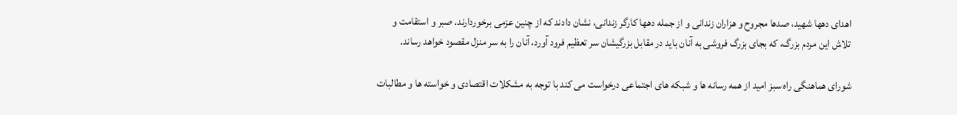اهدای دهها شهید، صدها مجروح و هزاران زندانی و از جمله دهها کارگر زندانی، نشان دادند که از چنین عزمی برخوردارند. صبر و استقامت و تلاش این مردم بزرگ، که بجای بزرگ فروشی به آنان باید در مقابل بزرگیشان سر تعظیم فرود آورد، آنان را به سر منزل مقصود خواهد رساند.

شورای هماهنگی راه سبز امید از همه رسانه ها و شبکه های اجتماعی درخواست می کند با توجه به مشکلات اقتصادی و خواسته ها و مطالبات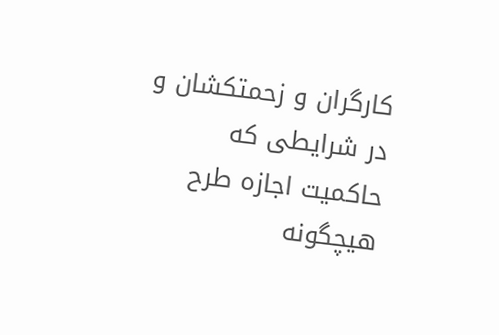کارگران و زحمتکشان و در شرایطی که حاکمیت اجازه طرح هیچگونه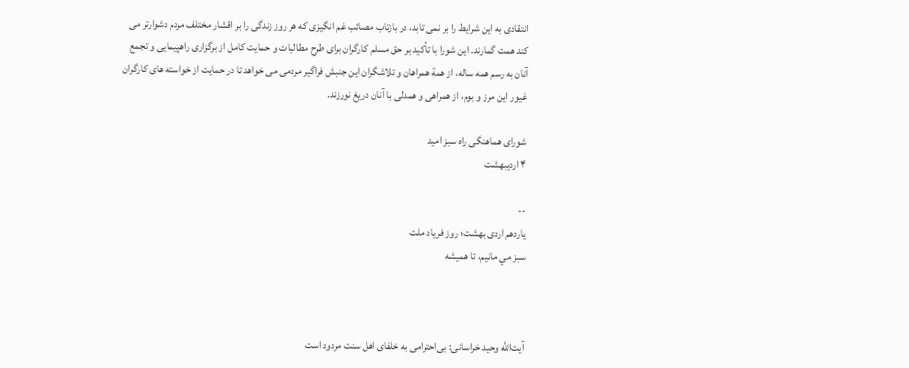انتقادی به این شرایط را بر نمی تابد، در بازتاب مصائب غم انگیزی که هر روز زندگی را بر اقشار مختلف مردم دشوارتر می کند همت گمارند. این شورا با تأکید بر حق مسلم کارگران برای طرح مطالبات و حمایت کامل از برگزاری راهپیمایی و تجمع آنان به رسم همه ساله، از همة همراهان و تلاشگران این جنبش فراگیر مردمی می خواهد تا در حمایت از خواسته های کارگران غیور این مرز و بوم، از همراهی و همدلی با آنان دریغ نورزند.

شورای هماهنگی راه سبز امید
۴ اردیبهشت

--
یاردهم اردی بهشت؛ روز فریاد ملت
سبز مي مانيم، تا هميشه



آیت‌الله وحید خراسانی: بی‌احترامی به خلفای اهل سنت مردود است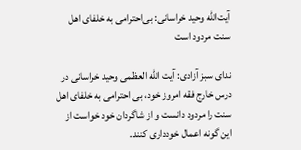آیت‌الله وحید خراسانی: بی‌احترامی به خلفای اهل سنت مردود است

ندای سبز آزادی: آیت الله العظمی وحید خراسانی در درس خارج فقه امروز خود، بی احترامی به خلفای اهل سنت را مردود دانست و از شاگردان خود خواست از این گونه اعمال خودداری کنند.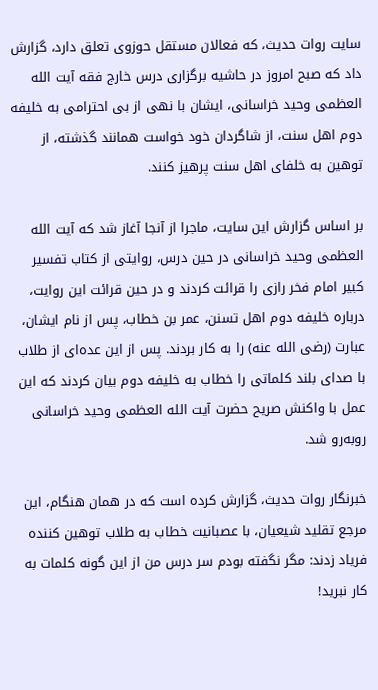سایت روات حدیث، که فعالان مستقل حوزوی تعلق دارد، گزارش داد که صبح امروز در حاشیه برگزاری درس خارج فقه آیت الله العظمی وحید خراسانی، ایشان با نهی از بی احترامی به خلیفه دوم اهل سنت، از شاگردان خود خواست همانند گذشته، از توهین به خلفای اهل سنت پرهیز کنند.

بر اساس گزارش این سایت، ماجرا از آنجا آغاز شد که آیت الله العظمی وحید خراسانی در حین درس، روایتی از کتاب تفسیر کبیر امام فخر رازی را قرائت کردند و در حین قرائت این روایت، درباره خلیفه دوم اهل تسنن، عمر بن خطاب، پس از نام ایشان، عبارت (رضی الله عنه) را به کار بردند. پس از این عده‌ای از طلاب با صدای بلند کلماتی را خطاب به خلیفه دوم بیان کردند که این عمل با واکنش صریح حضرت آیت الله العظمی وحید خراسانی روبه‌رو شد.

خبرنگار روات حدیث، گزارش کرده است که در همان هنگام، این مرجع تقلید شیعیان، با عصبانیت خطاب به طلاب توهین کننده فریاد زدند: مگر نگفته بودم سر درس من از این گونه کلمات به کار نبرید!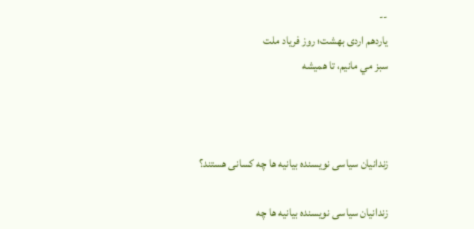--
یاردهم اردی بهشت؛ روز فریاد ملت
سبز مي مانيم، تا هميشه



زندانیان سیاسی نویسنده بیانیه ها چه کسانی هستند؟

زندانیان سیاسی نویسنده بیانیه ها چه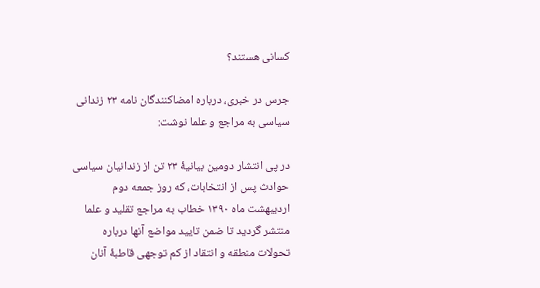کسانی هستند؟

جرس در خبری، درباره امضاکنندگان نامه ۲۳ زندانی سیاسی به مراجع و علما نوشت:

در پی انتشار دومین بیانیۀ ۲۳ تن از زندانیان سیاسی حوادث پس از انتخابات، که روز جمعه دوم اردیبهشت ماه ۱٣٩۰ خطاب به مراجع تقلید و علما منتشر گردید تا ضمن تایید مواضع آنها درباره تحولات منطقه و انتقاد از کم توجهی قاطبۀ آنان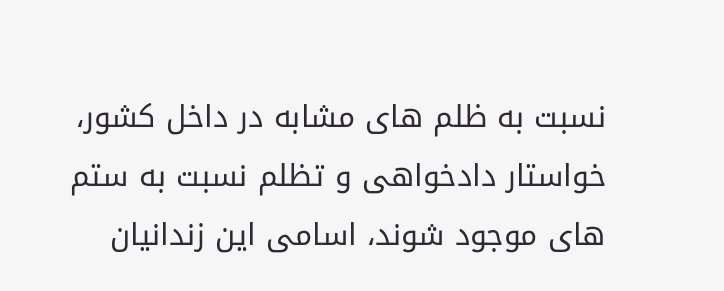نسبت به ظلم های مشابه در داخل کشور، خواستار دادخواهی و تظلم نسبت به ستم های موجود شوند، اسامی این زندانیان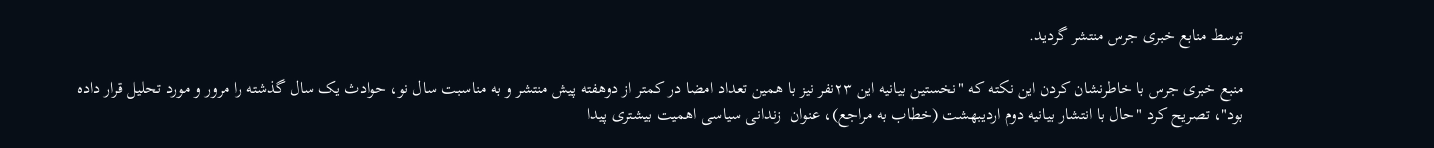توسط منابع خبری جرس منتشر گردید.

منبع خبری جرس با خاطرنشان کردن این نکته که "نخستین بیانیه این ۲۳نفر نیز با همین تعداد امضا در کمتر از دوهفته پیش منتشر و به مناسبت سال نو، حوادث یک سال گذشته را مرور و مورد تحلیل قرار داده بود"، تصریح کرد "حال با انتشار بیانیه دوم اردیبهشت (خطاب به مراجع)، عنوان  زندانی سیاسی اهمیت بیشتری پیدا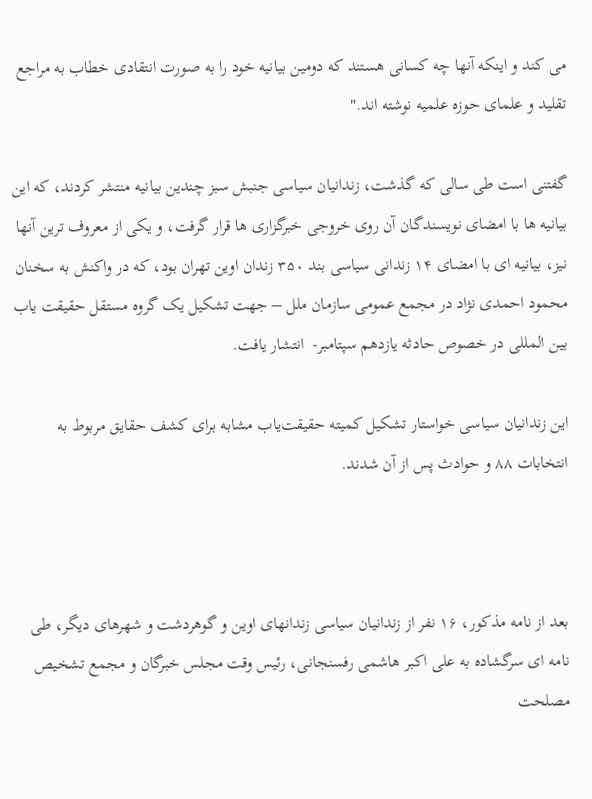می کند و اینکه آنها چه کسانی هستند که دومین بیانیه خود را به صورت انتقادی خطاب به مراجع تقلید و علمای حوزه علمیه نوشته اند."

گفتنی است طی سالی که گذشت، زندانیان سیاسی جنبش سبز چندین بیانیه منتشر کردند، که این بیانیه ها با امضای نویسندگان آن روی خروجی خبرگزاری ها قرار گرفت، و یکی از معروف ترین آنها نیز، بیانیه ای با امضای ۱۴ زندانی سیاسی بند ٣۵۰ زندان اوین تهران بود، که در واکنش به سخنان محمود احمدی نژاد در مجمع عمومی سازمان ملل – جهت تشکیل یک گروه مستقل حقیقت‌ یاب بین المللی در خصوص حادثه یازدهم سپتامبر-  انتشار یافت.

این زندانیان سیاسی خواستار تشکیل کمیته حقیقت‌یاب مشابه برای کشف حقایق مربوط به انتخابات ٨٨ و حوادث پس از آن شدند.



بعد از نامه مذکور، ۱۶ نفر از زندانیان سیاسی زندانهای اوین و گوهردشت و شهرهای دیگر، طی نامه ای سرگشاده به علی اکبر هاشمی رفسنجانی، رئیس وقت مجلس خبرگان و مجمع تشخیص مصلحت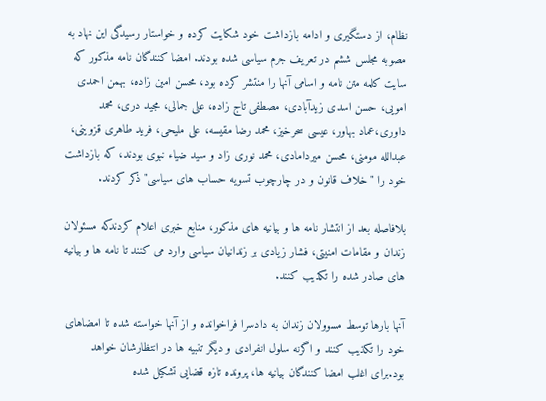نظام، از دستگیری و ادامه بازداشت خود شکایت کرده و خواستار رسیدگی این نهاد به مصوبه مجلس ششم در تعریف جرم سیاسی شده بودند. امضا کنندگان نامه مذکور که سایت کلمه متن نامه و اسامی آنها را منتشر کرده بود، محسن امین زاده، بهمن احمدی امویی، حسن اسدی زیدآبادی، مصطفی تاج زاده، علی جمالی، مجید دری، محمد داوری،عماد بهاور، عیسی سحرخیز، محمد رضا مقیسه، علی ملیحی، فرید طاهری قزوینی، عبدالله مومنی، محسن میردامادی، محمد نوری زاد و سید ضیاء نبوی بودند، که بازداشت خود را "خلاف قانون و در چارچوب تسویه حساب های سیاسی" ذکر کردند.

بلافاصله بعد از انتشار نامه ها و بیانیه های مذکور، منابع خبری اعلام کردندکه مسئولان زندان و مقامات امنیتی، فشار زیادی بر زندانیان سیاسی وارد می کنند تا نامه ها و بیانیه های صادر شده را تکذیب کنند.

آنها بارها توسط مسوولان زندان به دادسرا فراخوانده و از آنها خواسته شده تا امضاهای خود را تکذیب کنند و اگرنه سلول انفرادی و دیگر تنبیه ها در انتظارشان خواهد بود.برای اغلب امضا کنندگان بیانیه ها، پرونده تازه قضایی تشکیل شده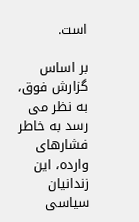است.

بر اساس گزارش فوق، به نظر می رسد به خاطر فشارهای وارده، این زندانیان سیاسی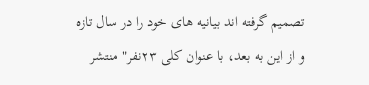تصمیم گرفته اند بیانیه های خود را در سال تازه و از این به بعد، با عنوان کلی ۲۳نفر" منتشر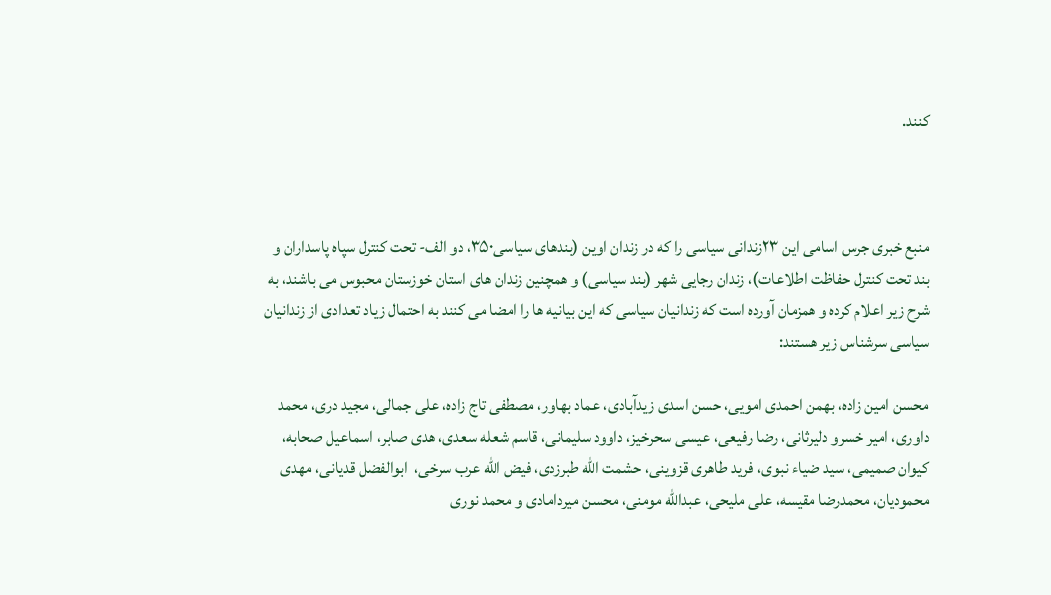کنند.



منبع خبری جرس اسامی این ۲۳زندانی سیاسی را که در زندان اوین (بندهای سیاسی۳۵۰، دو الف- تحت کنترل سپاه پاسداران و بند تحت کنترل حفاظت اطلاعات)، زندان رجایی شهر (بند سیاسی) و همچنین زندان های استان خوزستان محبوس می باشند، به شرح زیر اعلام کرده و همزمان آورده است که زندانیان سیاسی که این بیانیه ها را امضا می کنند به احتمال زیاد تعدادی از زندانیان سیاسی سرشناس زیر هستند:

محسن امین زاده، بهمن احمدی امویی، حسن اسدی زیدآبادی، عماد بهاور، مصطفی تاج زاده، علی جمالی، مجید دری، محمد داوری، امیر خسرو دلیرثانی، رضا رفیعی، عیسی سحرخیز، داوود سلیمانی، قاسم شعله سعدی، هدی صابر، اسماعیل صحابه، کیوان صمیمی، سید ضیاء نبوی، فرید طاهری قزوینی، حشمت الله طبرزدی، فیض الله عرب سرخی،  ابوالفضل قدیانی، مهدی محمودیان، محمدرضا مقیسه، علی ملیحی، عبدالله مومنی، محسن میردامادی و محمد نوری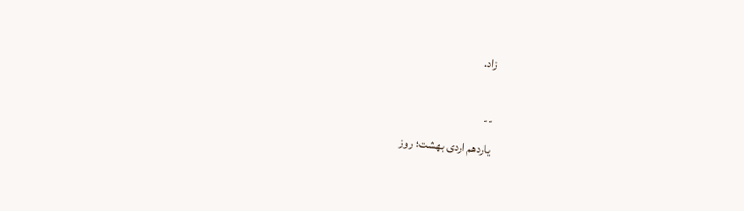زاد.

--
یاردهم اردی بهشت؛ روز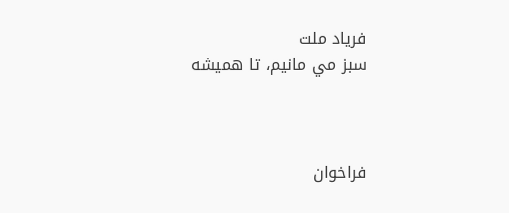فریاد ملت
سبز مي مانيم، تا هميشه



فراخوان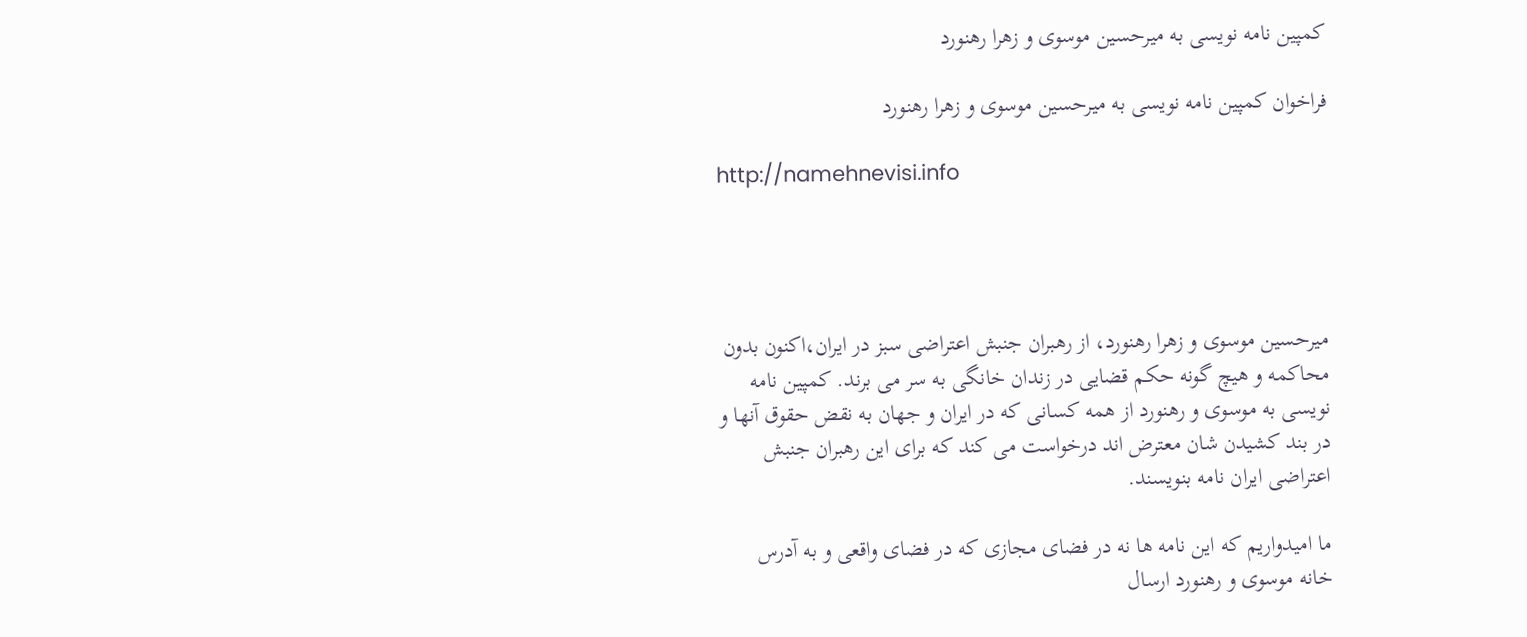کمپین نامه نویسی به میرحسین موسوی و زهرا رهنورد

فراخوان کمپین نامه نویسی به میرحسین موسوی و زهرا رهنورد

http://namehnevisi.info




میرحسین موسوی و زهرا رهنورد، از رهبران جنبش اعتراضی سبز در ایران،اکنون بدون محاکمه و هیچ گونه حکم قضایی در زندان خانگی به سر می برند. کمپین نامه نویسی به موسوی و رهنورد از همه کسانی که در ایران و جهان به نقض حقوق آنها و در بند کشیدن شان معترض اند درخواست می کند که برای این رهبران جنبش اعتراضی ایران نامه بنویسند.

ما امیدواریم که این نامه ها نه در فضای مجازی که در فضای واقعی و به آدرس خانه موسوی و رهنورد ارسال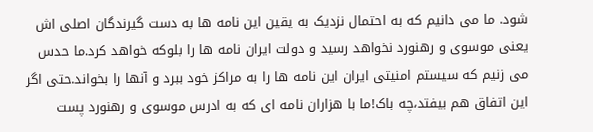شود. ما می دانیم که به احتمال نزدیک به یقین این نامه ها به دست گیرندگان اصلی اش یعنی موسوی و رهنورد نخواهد رسید و دولت ایران نامه ها را بلوکه خواهد کرد.ما حدس می زنیم که سیستم امنیتی ایران این نامه ها را به مراکز خود ببرد و آنها را بخواند.حتی اگر این اتفاق هم بیفتد،چه باک!ما با هزاران نامه ای که به ادرس موسوی و رهنورد پست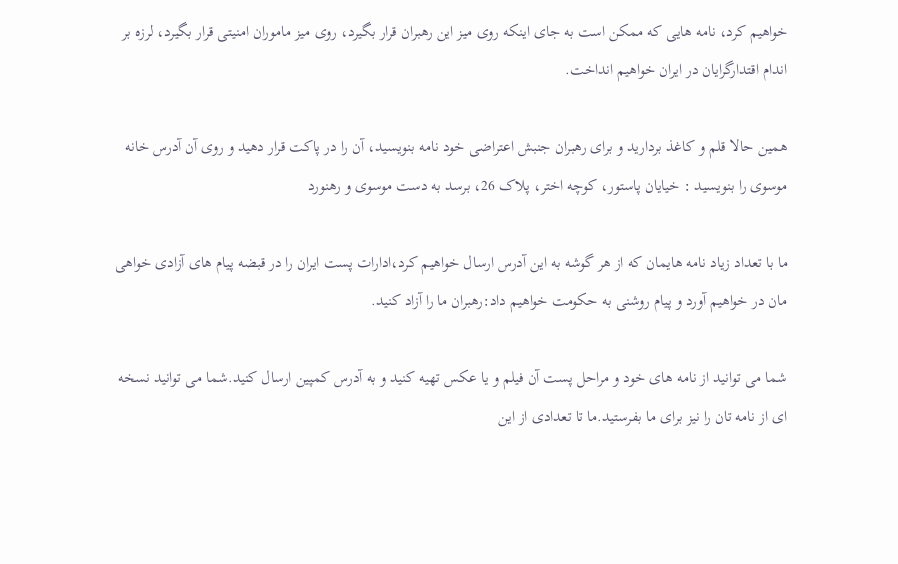خواهیم کرد، نامه هایی که ممکن است به جای اینکه روی میز این رهبران قرار بگیرد، روی میز ماموران امنیتی قرار بگیرد، لرزه بر اندام اقتدارگرایان در ایران خواهیم انداخت.

همین حالا قلم و کاغذ بردارید و برای رهبران جنبش اعتراضی خود نامه بنویسید، آن را در پاکت قرار دهید و روی آن آدرس خانه موسوی را بنویسید : خیایان پاستور، کوچه اختر، پلاک 26، برسد به دست موسوی و رهنورد

ما با تعداد زیاد نامه هایمان که از هر گوشه به این آدرس ارسال خواهیم کرد،ادارات پست ایران را در قبضه پیام های آزادی خواهی مان در خواهیم آورد و پیام روشنی به حکومت خواهیم داد:رهبران ما را آزاد کنید.

شما می توانید از نامه های خود و مراحل پست آن فیلم و یا عکس تهیه کنید و به آدرس کمپین ارسال کنید.شما می توانید نسخه ای از نامه تان را نیز برای ما بفرستید.ما تا تعدادی از این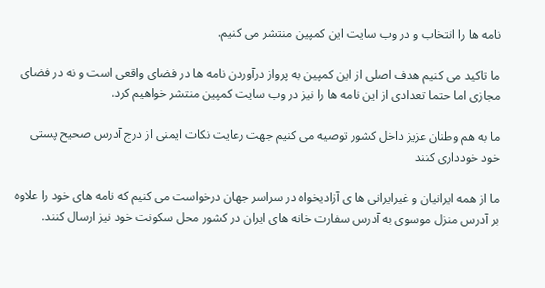نامه ها را انتخاب و در وب سایت این کمپین منتشر می کنیم.

ما تاکید می کنیم هدف اصلی از این کمپین به پرواز درآوردن نامه ها در فضای واقعی است و نه در فضای مجازی اما حتما تعدادی از این نامه ها را نیز در وب سایت کمپین منتشر خواهیم کرد.

ما به هم وطنان عزیز داخل کشور توصیه می کنیم جهت رعایت نکات ایمنی از درج آدرس صحیح پستی خود خودداری کنند

ما از همه ایرانیان و غیرایرانی ها ی آزادیخواه در سراسر جهان درخواست می کنیم که نامه های خود را علاوه بر آدرس منزل موسوی به آدرس سفارت خانه های ایران در کشور محل سکونت خود نیز ارسال کنند.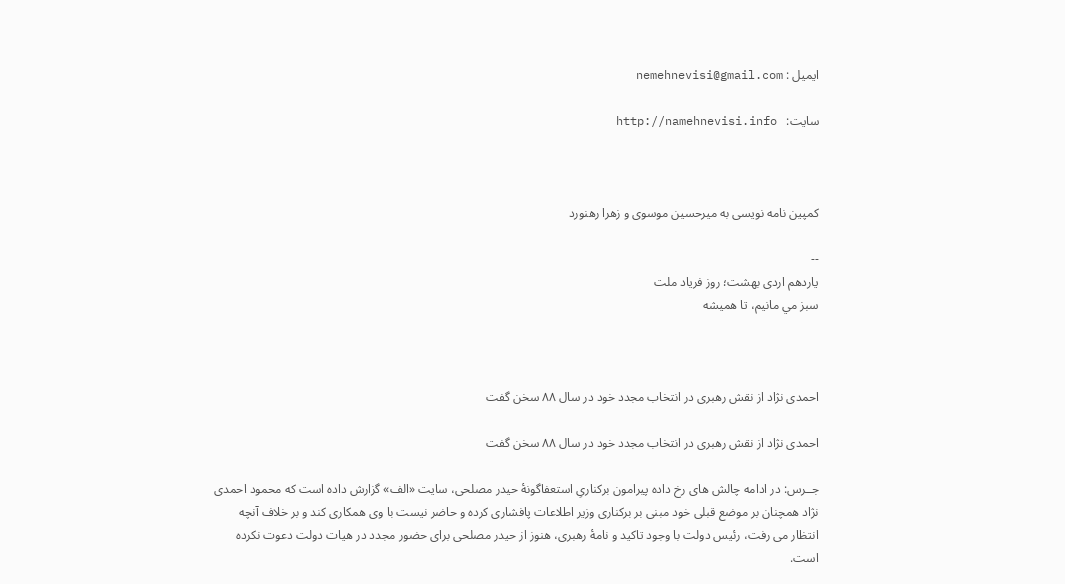ایمیل : nemehnevisi@gmail.com

سايت:   http://namehnevisi.info



کمپین نامه نویسی به میرحسین موسوی و زهرا رهنورد

--
یاردهم اردی بهشت؛ روز فریاد ملت
سبز مي مانيم، تا هميشه



احمدی نژاد از نقش رهبری در انتخاب مجدد خود در سال ٨٨ سخن گفت

احمدی نژاد از نقش رهبری در انتخاب مجدد خود در سال ٨٨ سخن گفت

جــرس: در ادامه چالش های رخ داده پیرامون برکناریِ استعفاگونۀ حیدر مصلحی، سایت «الف» گزارش داده است که محمود احمدی نژاد همچنان بر موضع قبلی خود مبنی بر برکناری وزیر اطلاعات پافشاری کرده و حاضر نیست با وی همکاری کند و بر خلاف آنچه انتظار می رفت، رئیس دولت با وجود تاکید و نامۀ رهبری، هنوز از حیدر مصلحی برای حضور مجدد در هیات دولت دعوت نکرده است.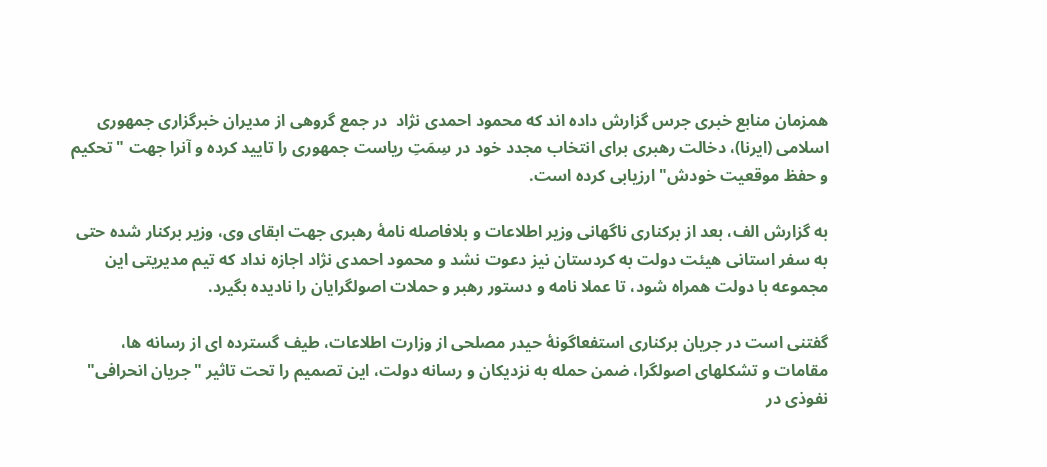همزمان منابع خبری جرس گزارش داده اند که محمود احمدی نژاد  در جمع گروهی از مدیران خبرگزاری جمهوری اسلامی (ایرنا)، دخالت رهبری برای انتخاب مجدد خود در سِمَتِ ریاست جمهوری را تایید کرده و آنرا جهت "تحکیم و حفظ موقعیت خودش" ارزیابی کرده است.

به گزارش الف، بعد از برکناری ناگهانی وزیر اطلاعات و بلافاصله نامۀ رهبری جهت ابقای وی، وزیر برکنار شده حتی به سفر استانی هیئت دولت به کردستان نیز دعوت نشد و محمود احمدی نژاد اجازه نداد که تیم مدیریتی این مجموعه با دولت همراه شود، تا عملا نامه و دستور رهبر و حملات اصولگرایان را نادیده بگیرد.

گفتنی است در جریان برکناری استفعاگونۀ حیدر مصلحی از وزارت اطلاعات، طیف گسترده ای از رسانه ها، مقامات و تشکلهای اصولگرا، ضمن حمله به نزدیکان و رسانه دولت، این تصمیم را تحت تاثیر "جریان انحرافی" نفوذی در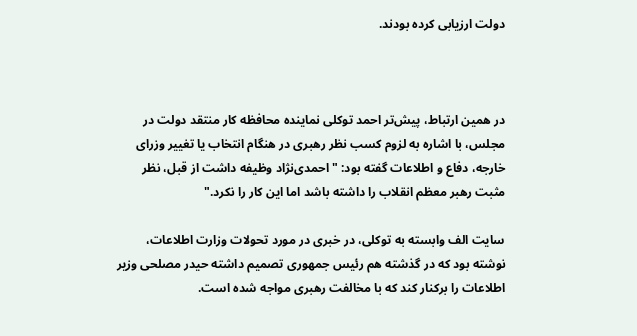دولت ارزیابی کرده بودند.



در همین ارتباط، پیش‌تر احمد توکلی نماینده محافظه کار منتقد دولت در مجلس، با اشاره به لزوم کسب نظر رهبری در هنگام انتخاب یا تغییر وزرای خارجه، دفاع و اطلاعات گفته بود: "احمدی‌نژاد وظیفه داشت از قبل، نظر مثبت رهبر معظم انقلاب را داشته باشد اما این کار را نکرد."

سایت الف وابسته به توکلی، در خبری در مورد تحولات وزارت اطلاعات، نوشته بود که در گذشته هم رئیس جمهوری تصمیم داشته حیدر مصلحی وزیر اطلاعات را برکنار کند که با مخالفت رهبری مواجه شده است.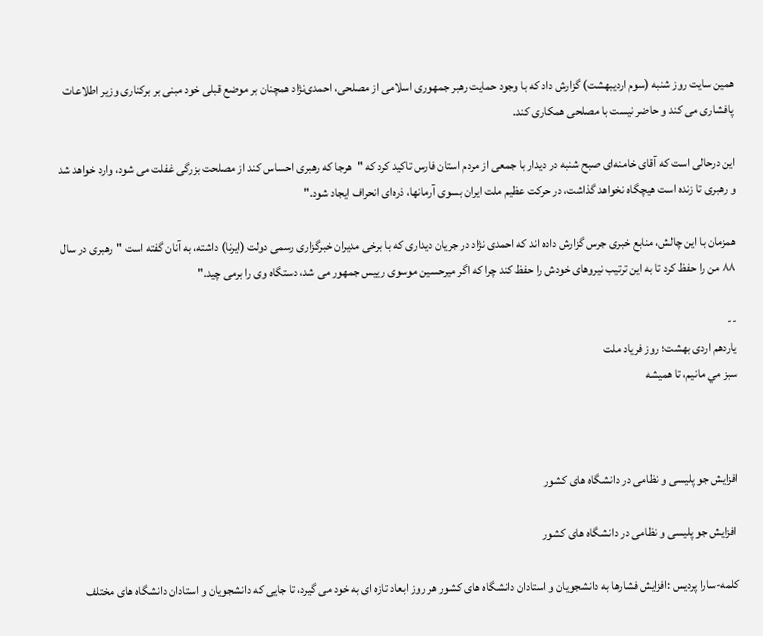همین سایت روز شنبه (سوم اردیبهشت) گزارش داد که با وجود حمایت رهبر جمهوری اسلامی از مصلحی، احمدی‌نژاد همچنان بر موضع قبلی خود مبنی بر برکناری وزیر اطلاعات پافشاری می کند و حاضر نیست با مصلحی همکاری کند.

این درحالی است که آقای خامنه‌ای صبح شنبه در دیدار با جمعی از مردم استان فارس تاکید کرد که "هرجا كه رهبری احساس كند از مصلحت بزرگی غفلت می شود، وارد خواهد شد و رهبری تا زنده است هیچگاه نخواهد گذاشت، در حركت عظیم ملت ایران بسوی آرمانها، ذره‌ای انحراف ایجاد شود."

همزمان با این چالش، منابع خبری جرس گزارش داده اند که احمدی نژاد در جریان دیداری که با برخی مدیران خبرگزاری رسمی دولت (ایرنا) داشته، به آنان گفته است "رهبری در سال ٨٨ من را حفظ کرد تا به این ترتیب نیروهای خودش را حفظ کند چرا که اگر میرحسین موسوی رییس جمهور می شد، دستگاه وی را برمی چید."

--
یاردهم اردی بهشت؛ روز فریاد ملت
سبز مي مانيم، تا هميشه



افزایش جو پلیسی و نظامی در دانشگاه های کشور

 افزایش جو پلیسی و نظامی در دانشگاه های کشور

کلمه-سارا پردیس :افزایش فشارها به دانشجویان و استادان دانشگاه های کشور هر روز ابعاد تازه ای به خود می گیرد، تا جایی که دانشجویان و استادان دانشگاه های مختلف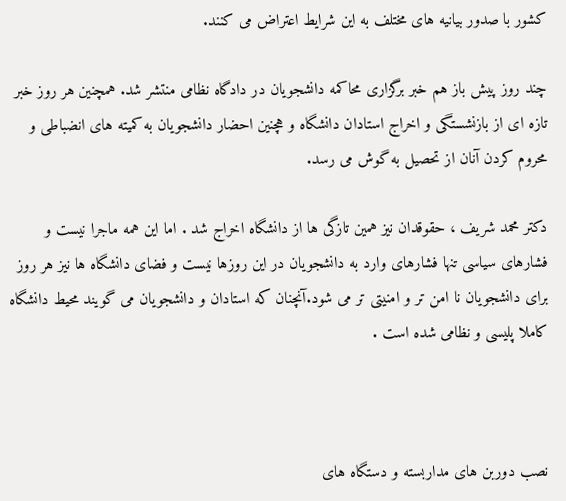کشور با صدور بیانیه های مختلف به این شرایط اعتراض می کنند.

چند روز پیش باز هم خبر برگزاری محاکمه دانشجویان در دادگاه نظامی منتشر شد. همچنین هر روز خبر تازه ای از بازنشستگی و اخراج استادان دانشگاه و هچنین احضار دانشجویان به کمیته های انضباطی و محروم کردن آنان از تحصیل به گوش می رسد.

دکتر محمد شریف ، حقوقدان نیز همین تازگی ها از دانشگاه اخراج شد . اما این همه ماجرا نیست و فشارهای سیاسی تنها فشارهای وارد به دانشجویان در این روزها نیست و فضای دانشگاه ها نیز هر روز برای دانشجویان نا امن تر و امنیتی تر می شود.آنچنان که استادان و دانشجویان می گویند محیط دانشگاه کاملا پلیسی و نظامی شده است .



نصب دوربن های مداربسته و دستگاه های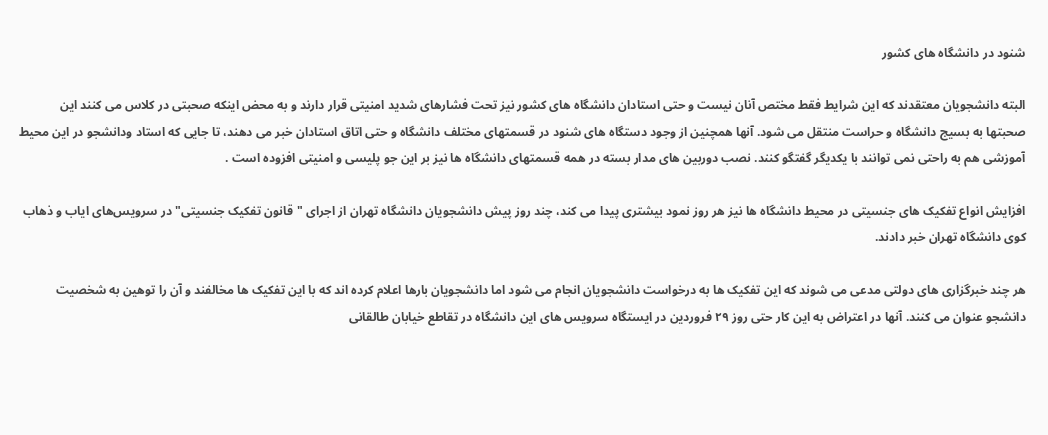شنود در دانشگاه های کشور

البته دانشجویان معتقدند که این شرایط فقط مختص آنان نیست و حتی استادان دانشگاه های کشور نیز تحت فشارهای شدید امنیتی قرار دارند و به محض اینکه صحبتی در کلاس می کنند این صحبتها به بسیج دانشگاه و حراست منتقل می شود. آنها همچنین از وجود دستگاه های شنود در قسمتهای مختلف دانشگاه و حتی اتاق استادان خبر می دهند، تا جایی که استاد ودانشجو در این محیط آموزشی هم به راحتی نمی توانند با یکدیگر گفتگو کنند. نصب دوربین های مدار بسته در همه قسمتهای دانشگاه ها نیز بر این جو پلیسی و امنیتی افزوده است .

افزایش انواع تفکیک های جنسیتی در محیط دانشگاه ها نیز هر روز نمود بیشتری پیدا می کند، چند روز پیش دانشجویان دانشگاه تهران از اجرای "قانون تفکیک جنسیتی" در سرویس‌های ایاب و ذهاب کوی دانشگاه تهران خبر دادند.

هر چند خبرگزاری های دولتی مدعی می شوند که این تفکیک ها به درخواست دانشجویان انجام می شود اما دانشجویان بارها اعلام کرده اند که با این تفکیک ها مخالفند و آن را توهین به شخصیت دانشجو عنوان می کنند. آنها در اعتراض به این کار حتی روز ۲۹ فروردین در ایستگاه سرویس های این دانشگاه در تقاطع خیابان طالقانی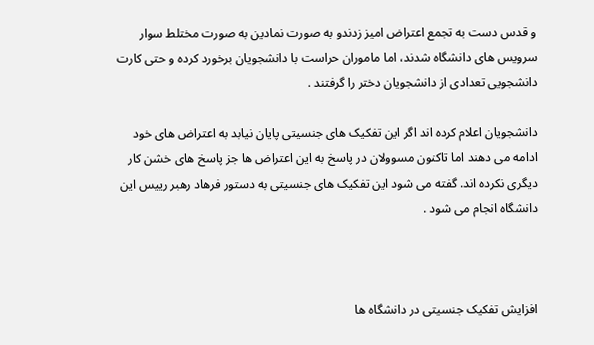و قدس دست به تجمع اعتراض امیز زدندو به صورت نمادین به صورت مختلط سوار سرویس های دانشگاه شدند، اما ماموران حراست با دانشجویان برخورد کرده و حتی کارت دانشجویی تعدادی از دانشجویان دختر را گرفتند .

دانشجویان اعلام کرده اند اگر این تفکیک های جنسیتی پایان نیابد به اعتراض های خود ادامه می دهند اما تاکنون مسوولان در پاسخ به این اعتراض ها جز پاسخ های خشن کار دیگری نکرده اند. گفته می شود این تفکیک های جنسیتی به دستور فرهاد رهبر رییس این دانشگاه انجام می شود .



افزایش تفکیک جنسیتی در دانشگاه ها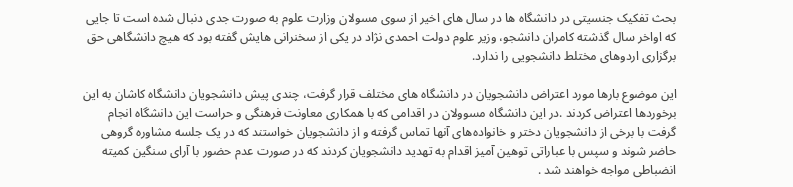بحث تفکیک جنسیتی در دانشگاه ها در سال های اخیر از سوی مسولان وزارت علوم به صورت جدی دنبال شده است تا جایی که اواخر سال گذشته کامران دانشجو، وزیر علوم دولت احمدی نژاد در یکی از سخنرانی هایش گفته بود که هیچ دانشگاهی حق برگزاری اردوهای مختلط دانشجویی را ندارد.

این موضوع بارها مورد اعتراض دانشجویان در دانشگاه های مختلف قرار گرفت، چندی پیش دانشجویان دانشگاه کاشان به این برخوردها اعتراض کردند .در این دانشگاه مسوولان در اقدامی که با همکاری معاونت فرهنگی و حراست این دانشگاه انجام گرفت با برخی از دانشجویان دختر و خانواده‌های آنها تماس گرفته و از دانشجویان خواستند که در یک جلسه مشاوره گروهی حاضر شوند و سپس با عباراتی توهین آمیز اقدام به تهدید دانشجویان کردند که در صورت عدم حضور با آرای سنگین کمیته انضباطی مواجه خواهند شد .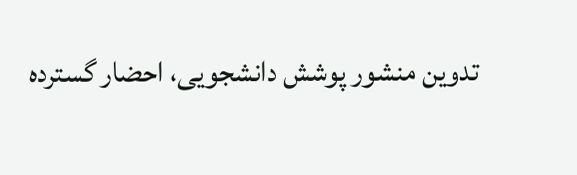تدوین منشور پوشش دانشجویی، احضار گسترده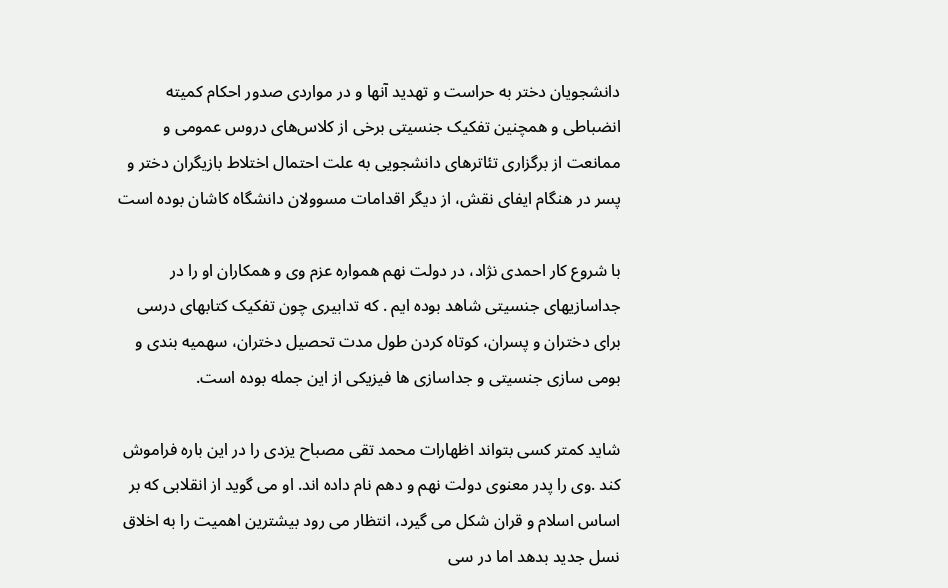دانشجویان دختر به حراست و تهدید آنها و در مواردی صدور احکام کمیته انضباطی و همچنین تفکیک جنسیتی برخی از کلاس‌های دروس عمومی و ممانعت از برگزاری تئاترهای دانشجویی به علت احتمال اختلاط بازیگران دختر و پسر در هنگام ایفای نقش، از دیگر اقدامات مسوولان دانشگاه کاشان بوده است

با شروع کار احمدی نژاد، در دولت نهم همواره عزم وی و همکاران او را در جداسازیهای جنسیتی شاهد بوده ایم . که تدابیری چون تفکیک کتابهای درسی برای دختران و پسران، کوتاه کردن طول مدت تحصیل دختران، سهمیه بندی و بومی سازی جنسیتی و جداسازی ها فیزیکی از این جمله بوده است.

شاید کمتر کسی بتواند اظهارات محمد تقی مصباح یزدی را در این باره فراموش کند .وی را پدر معنوی دولت نهم و دهم نام داده اند. او می گوید از انقلابی که بر اساس اسلام و قران شکل می گیرد، انتظار می رود بیشترین اهمیت را به اخلاق نسل جدید بدهد اما در سی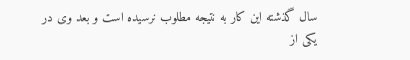سال گذشته این کار به نتیجه مطلوب نرسیده است و بعد وی در یکی از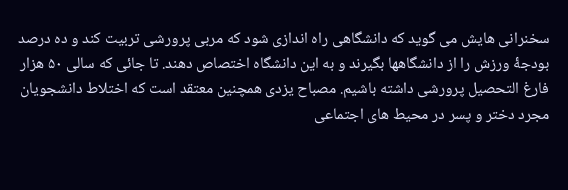سخنرانی هایش می گوید که دانشگاهی راه اندازی شود که مربی پرورشی تربیت کند و ده درصد بودجۀ ورزش را از دانشگاهها بگیرند و به این دانشگاه اختصاص دهند. تا جائی که سالی ۵۰ هزار فارغ التحصیل پرورشی داشته باشیم. مصباح یزدی همچنین معتقد است که اختلاط دانشجویان مجرد دختر و پسر در محیط های اجتماعی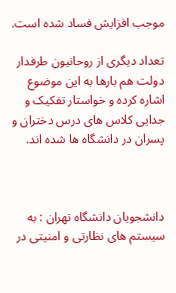موجب افزایش فساد شده است.

تعداد دیگری از روحانیون طرفدار دولت هم بارها به این موضوع اشاره کرده و خواستار تفکیک و جدایی کلاس های درس دختران و پسران در دانشگاه ها شده اند.



دانشجویان دانشگاه تهران : به سیستم های نظارتی و امنیتی در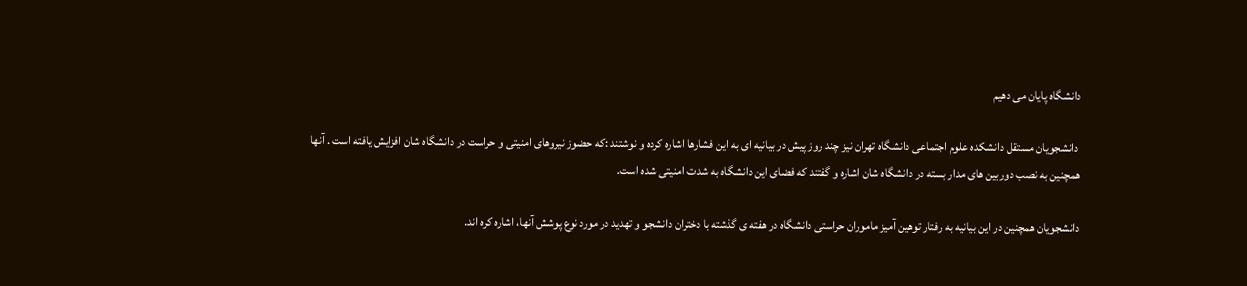دانشگاه پایان می دهیم

 دانشجویان مستقل دانشکده علوم اجتماعی دانشگاه تهران نیز چند روز پیش در بیانیه ای به این فشارها اشاره کرده و نوشتند :که حضوز نیروهای امنیتی و حراست در دانشگاه شان افزایش یافته است . آنها همچنین به نصب دوربین های مدار بسته در دانشگاه شان اشاره و گفتند که فضای این دانشگاه به شدت امنیتی شده است.

دانشجویان همچنین در این بیانیه به رفتار توهین آمیز ماموران حراستی دانشگاه در هفته ی گذشته با دختران دانشجو و تهدید در مورد نوع پوشش آنها، اشاره کره اند.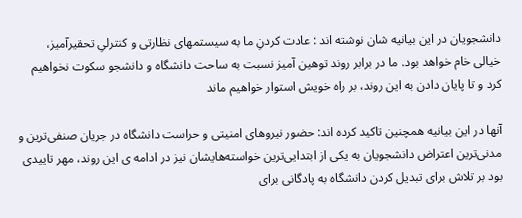دانشجویان در این بیانیه شان نوشته اند : عادت کردنِ ما به سیستمهای نظارتی و کنترلیِ تحقیرآمیز، خیالی خام خواهد بود. ما در برابر روند توهین آمیز نسبت به ساحت دانشگاه و دانشجو سکوت نخواهیم کرد و تا پایان دادن به این روند، بر راه خویش استوار خواهیم ماند

آنها در این بیانیه همچنین تاکید کرده اند: حضور نیروهای امنیتی و حراست دانشگاه در جریان صنفی‌ترین و مدنی‌ترین اعتراض دانشجویان به یکی از ابتدایی‌ترین خواسته‌هایشان نیز در ادامه ی این روند، مهر تاییدی بود بر تلاش برای تبدیل کردن دانشگاه به پادگانی برای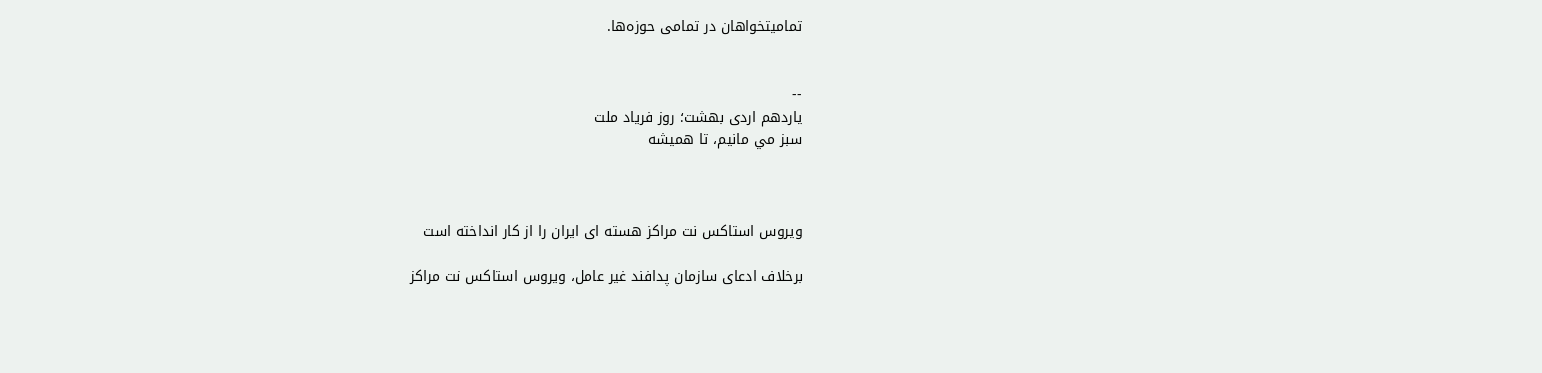تمامیتخواهان در تمامی حوزه‌ها.


--
یاردهم اردی بهشت؛ روز فریاد ملت
سبز مي مانيم، تا هميشه



ویروس استاکس نت مراکز هسته ای ایران را از کار انداخته است

برخلاف ادعای سازمان پدافند غیر عامل، ویروس استاکس نت مراکز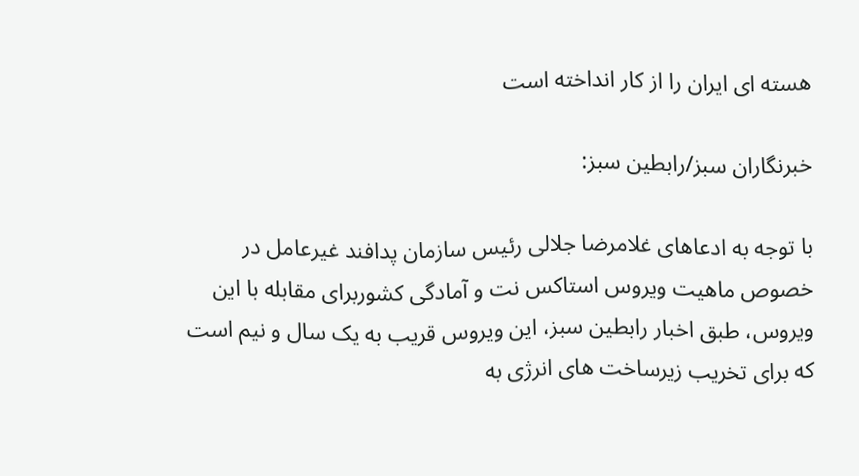هسته ای ایران را از کار انداخته است

خبرنگاران سبز/رابطین سبز:

با توجه به ادعاهای غلامرضا جلالی رئيس سازمان پدافند غيرعامل در خصوص ماهيت ويروس استاکس نت و آمادگی کشوربرای مقابله با این ویروس، طبق اخبار رابطين سبز، اين ويروس قريب به يک سال و نيم است که برای تخريب زيرساخت های انرژی به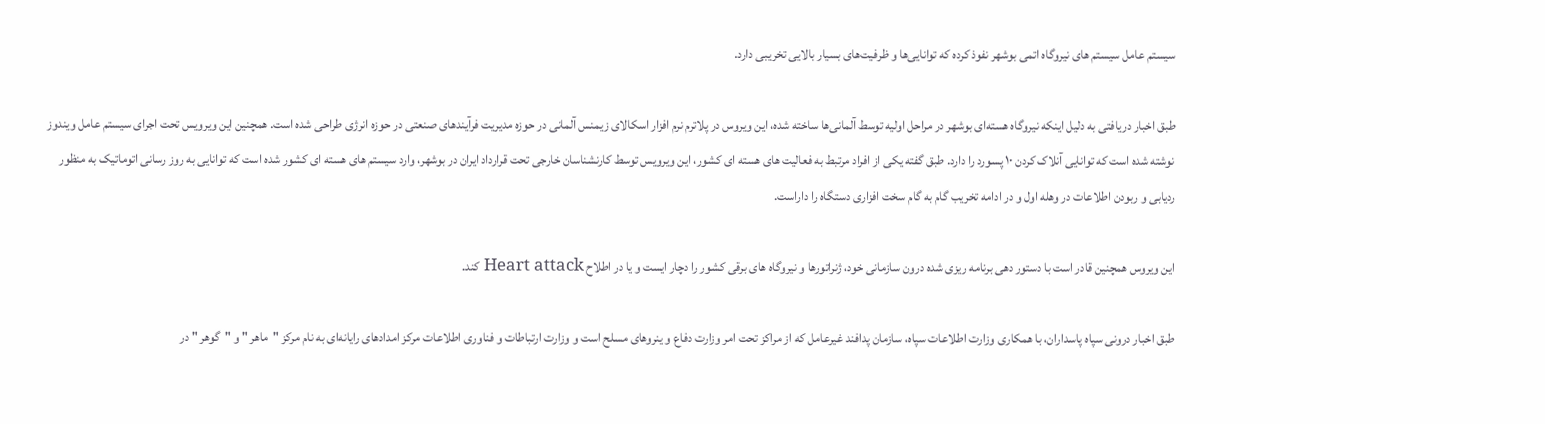سيستم عامل سيستم های نيروگاه اتمی بوشهر نفوذ کرده که توانايی‌ها و ظرفيت‌های بسيار بالايی تخريبی دارد.

طبق اخبار دريافتی به دلیل اینکه نيروگاه هسته‌ای بوشهر در مراحل اوليه توسط آلمانی‌ها ساخته شده، اين ويروس در پلاترم نرم افزار اسکالای زيمنس آلمانی در حوزه مديريت فرآيندهای صنعتی در حوزه انرژی طراحی شده است. همچنین اين ويرويس تحت اجرای سيستم عامل ويندوز نوشته شده است که توانايی آنلاک کردن ۱۰ پسورد را دارد. طبق گفته يکی از افراد مرتبط به فعاليت های هسته ای کشور، اين ويرويس توسط کارنشناسان خارجی تحت قرارداد ايران در بوشهر، وارد سيستم های هسته ای کشور شده است که توانايی به روز رسانی اتوماتيک به منظور رديابی و ربودن اطلاعات در وهله اول و در ادامه تخريب گام به گام سخت افزاری دستگاه را داراست.

اين ويروس همچنين قادر است با دستور دهی برنامه ريزی شده درون سازمانی خود، ژنراتورها و نيروگاه های برقی کشور را دچار ايست و يا در اطلاح Heart attack کند.

طبق اخبار درونی سپاه پاسداران، با همکاری وزارت اطلاعات سپاه، سازمان پدافند غيرعامل که از مراکز تحت امر وزارت دفاع و ينروهای مسلح است و وزارت ارتباطات و فناوری اطلاعات مرکز امدادهای رايانه‌ای به نام مرکز "ماهر " و "گوهر " در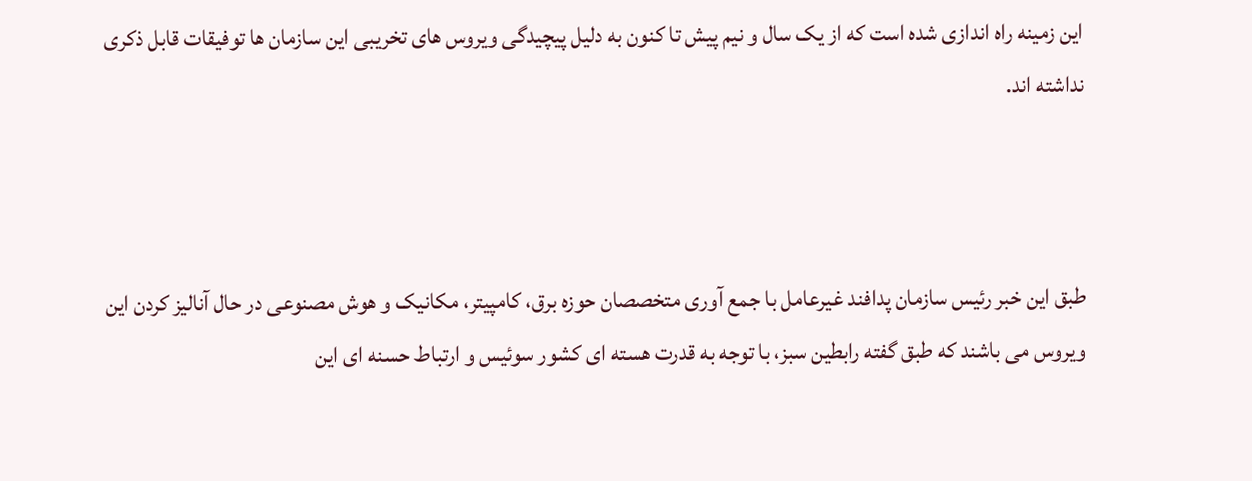اين زمينه راه اندازی شده است که از يک سال و نيم پيش تا کنون به دليل پيچيدگی ويروس های تخريبی اين سازمان ها توفيقات قابل ذکری نداشته اند.



طبق اين خبر رئيس سازمان پدافند غيرعامل با جمع آوری متخصصان حوزه برق، کامپيتر، مکانيک و هوش مصنوعی در حال آناليز کردن اين ويروس می باشند که طبق گفته رابطين سبز، با توجه به قدرت هسته ای کشور سوئيس و ارتباط حسنه ای این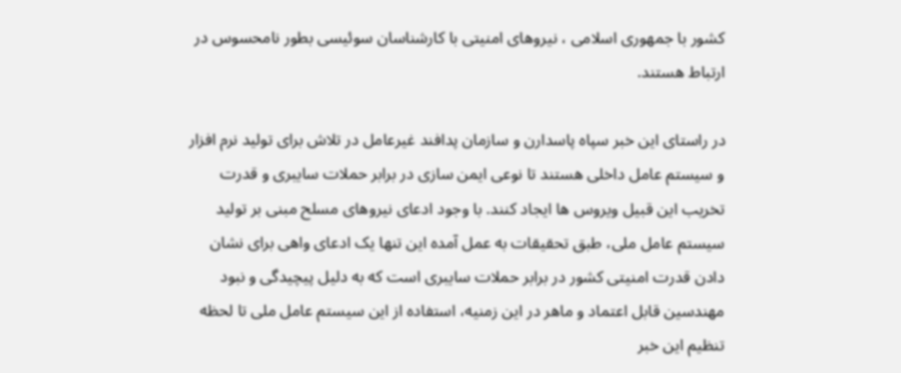کشور با جمهوری اسلامی ، نيروهای امنيتی با کارشناسان سوئيسی بطور نامحسوس در ارتباط هستند.

در راستای اين خبر سپاه پاسدارن و سازمان پدافند غيرعامل در تلاش برای توليد نرم افزار و سيستم عامل داخلی هستند تا نوعی ايمن سازی در برابر حملات سايبری و قدرت تخريب اين قبيل ويروس ها ايجاد کنند. با وجود ادعای نيروهای مسلح مبنی بر توليد سيستم عامل ملی، طبق تحقیقات به عمل آمده اين تنها يک ادعای واهی برای نشان دادن قدرت امنیتی کشور در برابر حملات سايبری است که به دليل پيچيدگی و نبود مهندسين قابل اعتماد و ماهر در اين زمنيه، استفاده از اين سيستم عامل ملی تا لحظه تنظيم اين خبر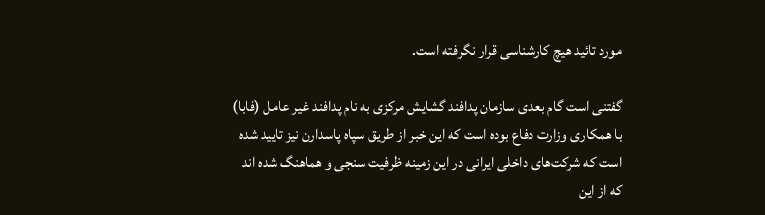مورد تائيد هيچ کارشناسی قرار نگرفته است.

گفتنی است گام بعدی سازمان پدافند گشايش مرکزی به نام پدافند غير عامل (فابا) با همکاری وزارت دفاع بوده است که اين خبر از طريق سپاه پاسدارن نيز تاييد شده است که شرکت‌های داخلی ايرانی در اين زمينه ظرفيت سنجی و هماهنگ شده اند که از اين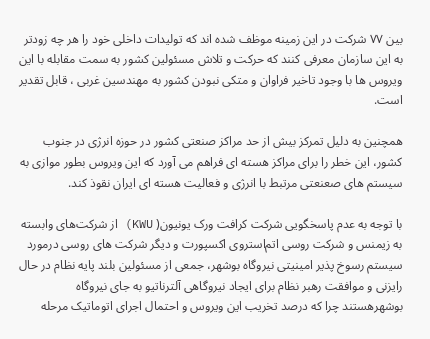بين ۷۷ شرکت در اين زمينه موظف شده اند که توليدات داخلی خود را هر چه زودتر به اين سازمان معرفی کنند که حرکت و تلاش مسئولين کشور به سمت مقابله با اين ويروس ها با وجود تاخير فراوان و متکی نبودن کشور به مهندسين غربی ، قابل تقدير است.

همچنين به دليل تمرکز بيش از حد مراکز صنعتی کشور در حوزه انرژی در جنوب کشور، اين خطر را برای مراکز هسته ای فراهم می آورد که این ویروس بطور موازی به سيستم های صعنعتی مرتبط با انرژی و فعاليت هسته ای ايران نقوذ کند.

با توجه به عدم پاسخگويی شرکت کرافت ورک يونيون( KWU) از شرکت‌های وابسته به زيمنس و شرکت روسی اتم‌استروی اکسپورت و ديگر شرکت های روسی درمورد سيستم رسوخ پذير امينيتی نيروگاه بوشهر، جمعی از مسئولين بلند پايه نظام در حال رايزنی و موافقت رهبر نظام برای ايجاد نيروگاهی آلترناتیو به جای نیروگاه بوشهرهستند چرا که درصد تخريب اين ويروس و احتمال اجرای اتوماتیک مرحله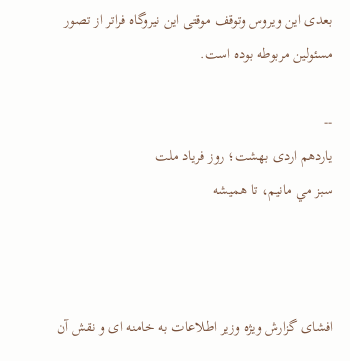بعدی اين ويروس وتوقف موقتی اين نيروگاه فراتر از تصور مسئولين مربوطه بوده است.

--
یاردهم اردی بهشت؛ روز فریاد ملت
سبز مي مانيم، تا هميشه



افشای گزارش ویژه وزیر اطلاعات به خامنه ای و نقش آن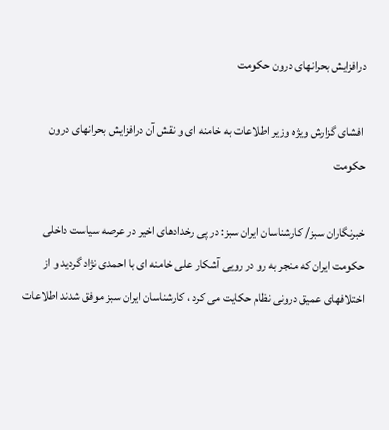درافزایش بحرانهای درون حکومت

 افشای گزارش ویژه وزیر اطلاعات به خامنه ای و نقش آن درافزایش بحرانهای درون حکومت

خبرنگاران سبز/ کارشناسان ایران سبز: در پی رخدادهای اخیر در عرصه سیاست داخلی حکومت ایران که منجر به رو در رویی آشکار علی خامنه ای با احمدی نژاد گردید و از اختلافهای عمیق درونی نظام حکایت می کرد ، کارشناسان ایران سبز موفق شدند اطلاعات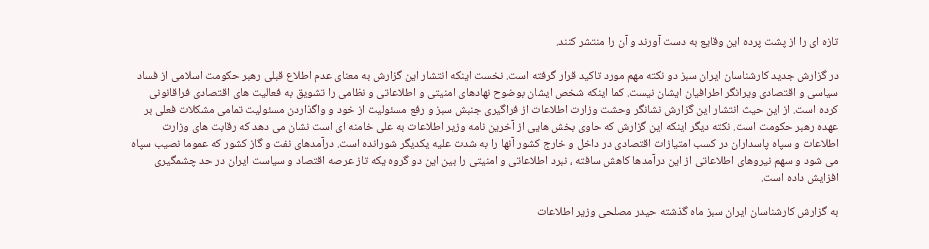تازه ای را از پشت پرده این وقایع به دست آورند و آن را منتشر کنند.

در گزارش جدید کارشناسان ایران سبز دو نکته مهم مورد تاکید قرار گرفته است. نخست اینکه انتشار این گزارش به معنای عدم اطلاع قبلی رهبر حکومت اسلامی از فساد سیاسی و اقتصادی ویرانگر اطرافیان ایشان نیست. کما اینکه شخص ایشان بوضوح نهادهای امنیتی و اطلاعاتی و نظامی را تشویق به فعالیت های اقتصادی فراقانونی کرده است. از این حیث انتشار این گزارش نشانگر وحشت وزارت اطلاعات از فراگیری جنبش سبز و رفع مسئولیت از خود و واگذاردن مسئولیت تمامی مشکلات فعلی بر عهده رهبر حکومت است. نکته دیگر اینکه این گزارش که حاوی بخش هایی از آخرین نامه وزیر اطلاعات به علی خامنه ای است نشان می دهد که رقابت های وزارت اطلاعات و سپاه پاسداران در کسب امتیازات اقتصادی در داخل و خارج کشور آنها را به شدت علیه یکدیگر شورانده است. درآمدهای نفت و گاز کشور که عموما نصیب سپاه می شود و سهم نیروهای اطلاعاتی از این درآمدها کاهش سافته ، نبرد اطلاعاتی و امنیتی را بین این دو گروه یکه تاز عرصه اقتصاد و سیاست ایران در حد چشمگیری افزایش داده است.

به گزارش کارشناسان ایران سبز ماه گذشته حیدر مصلحی وزیر اطلاعات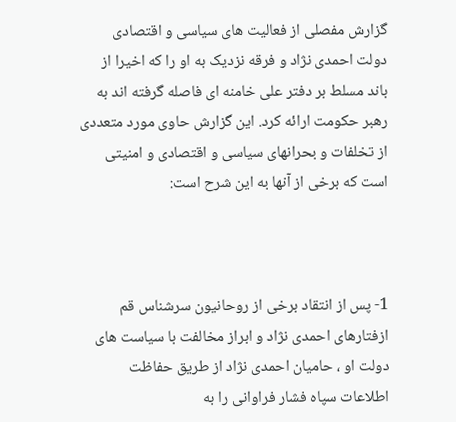گزارش مفصلی از فعالیت های سیاسی و اقتصادی دولت احمدی نژاد و فرقه نزدیک به او را که اخیرا از باند مسلط بر دفتر علی خامنه ای فاصله گرفته اند به رهبر حکومت ارائه کرد. این گزارش حاوی مورد متعددی از تخلفات و بحرانهای سیاسی و اقتصادی و امنیتی است که برخی از آنها به این شرح است:



1- پس از انتقاد برخی از روحانیون سرشناس قم ازفتارهای احمدی نژاد و ابراز مخالفت با سیاست های دولت او ، حامیان احمدی نژاد از طریق حفاظت اطلاعات سپاه فشار فراوانی را به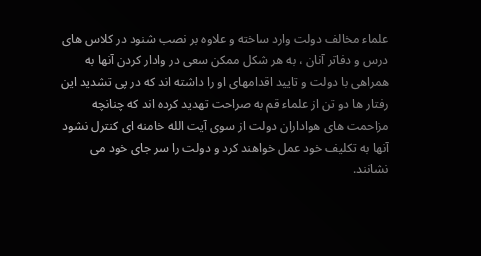علماء مخالف دولت وارد ساخته و علاوه بر نصب شنود در کلاس های درس و دفاتر آنان ، به هر شکل ممکن سعی در وادار کردن آنها به همراهی با دولت و تایید اقدامهای او را داشته اند که در پی تشدید این رفتار ها دو تن از علماء قم به صراحت تهدید کرده اند که چنانچه مزاحمت های هواداران دولت از سوی آیت الله خامنه ای کنترل نشود آنها به تکلیف خود عمل خواهند کرد و دولت را سر جای خود می نشانند.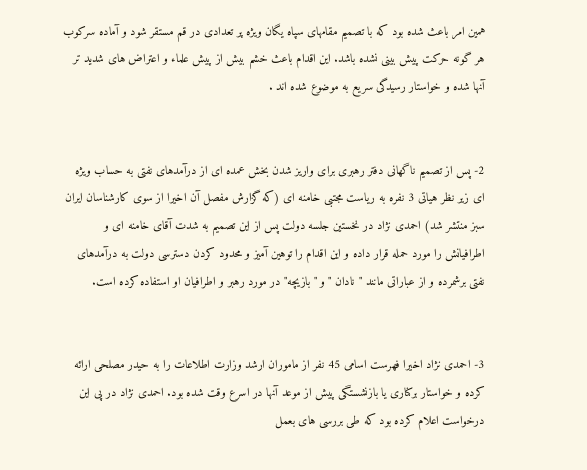همین امر باعث شده بود که با تصمیم مقامهای سپاه یگان ویژه پر تعدادی در قم مستقر شود و آماده سرکوب هر گونه حرکت پیش بینی نشده باشد. این اقدام باعث خشم بیش از پیش علماء و اعتراض های شدید تر آنها شده و خواستار رسیدگی سریع به موضوع شده اند .


2- پس از تصمیم ناگهانی دفتر رهبری برای واریز شدن بخش عمده ای از درآمدهای نفتی به حساب ویژه ای زیر نظر هیاتی 3 نفره به ریاست مجتبی خامنه ای (که گزارش مفصل آن اخیرا از سوی کارشناسان ایران سبز منتشر شد) احمدی نژاد در نخستین جلسه دولت پس از این تصمیم به شدت آقای خامنه ای و اطرافیانش را مورد حمله قرار داده و این اقدام را توهین آمیز و محدود کردن دسترسی دولت به درآمدهای نفتی برشمرده و از عباراتی مانند "نادان "و "بازیچه" در مورد رهبر و اطرافیان او استفاده کرده است.


3- احمدی نژاد اخیرا فهرست اسامی 45 نفر از ماموران ارشد وزارت اطلاعات را به حیدر مصلحی ارائه کرده و خواستار برکناری یا بازنشستگی پیش از موعد آنها در اسرع وقت شده بود. احمدی نژاد در پی این درخواست اعلام کرده بود که طی بررسی های بعمل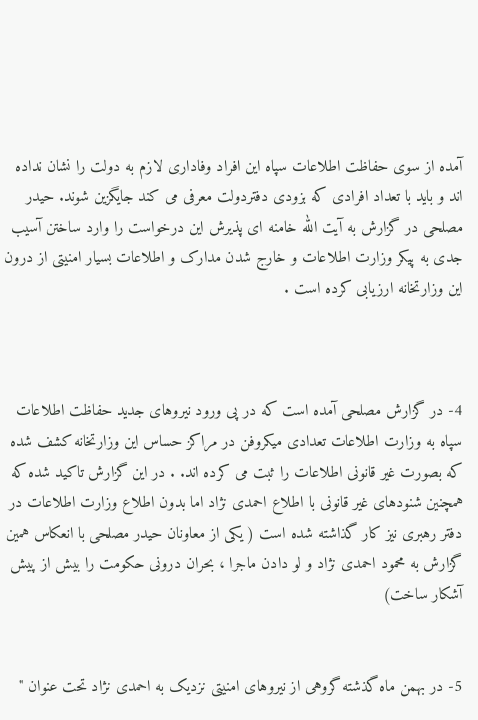آمده از سوی حفاظت اطلاعات سپاه این افراد وفاداری لازم به دولت را نشان نداده اند و باید با تعداد افرادی که بزودی دفتردولت معرفی می کند جایگزین شوند. حیدر مصلحی در گزارش به آیت الله خامنه ای پذیرش این درخواست را وارد ساختن آسیب جدی به پیکر وزارت اطلاعات و خارج شدن مدارک و اطلاعات بسیار امنیتی از درون این وزارتخانه ارزیابی کرده است .



4- در گزارش مصلحی آمده است که در پی ورود نیروهای جدید حفاظت اطلاعات سپاه به وزارت اطلاعات تعدادی میکروفن در مراکز حساس این وزارتخانه کشف شده که بصورت غیر قانونی اطلاعات را ثبت می کرده اند. . در این گزارش تاکید شده که همچنین شنودهای غیر قانونی با اطلاع احمدی نژاد اما بدون اطلاع وزارت اطلاعات در دفتر رهبری نیز کار گذاشته شده است ( یکی از معاونان حیدر مصلحی با انعکاس همین گزارش به محمود احمدی نژاد و لو دادن ماجرا ، بحران درونی حکومت را بیش از پیش آشکار ساخت)


5- در بهمن ماه گذشته گروهی از نیروهای امنیتی نزدیک به احمدی نژاد تحت عنوان "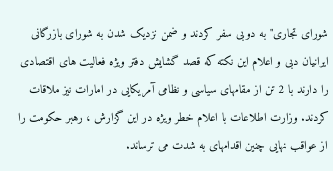شورای تجاری" به دوبی سفر کردند و ضمن نزدیک شدن به شورای بازرگانی ایرانیان دبی و اعلام این نکته که قصد گشایش دفتر ویژه فعالیت های اقتصادی را دارند با 2 تن از مقامهای سیاسی و نظامی آمریکایی در امارات نیز ملاقات کردند. وزارت اطلاعات با اعلام خطر ویژه در این گزارش ، رهبر حکومت را از عواقب نهایی چنین اقدامهای به شدت می ترساند.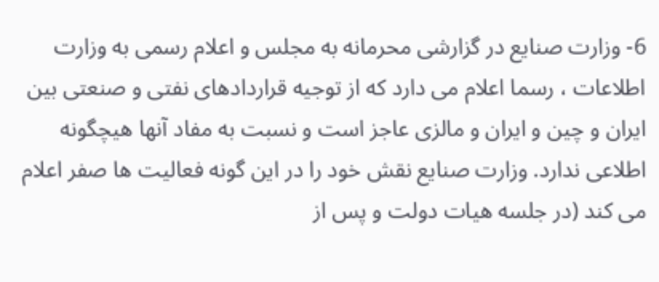6- وزارت صنایع در گزارشی محرمانه به مجلس و اعلام رسمی به وزارت اطلاعات ، رسما اعلام می دارد که از توجیه قراردادهای نفتی و صنعتی بین ایران و چین و ایران و مالزی عاجز است و نسبت به مفاد آنها هیچگونه اطلاعی ندارد. وزارت صنایع نقش خود را در این گونه فعالیت ها صفر اعلام می کند (در جلسه هیات دولت و پس از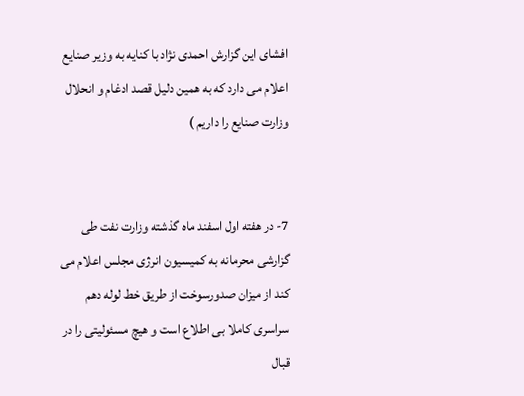افشای این گزارش احمدی نژاد با کنایه به وزیر صنایع اعلام می دارد که به همین دلیل قصد ادغام و انحلال وزارت صنایع را داریم )


7- در هفته اول اسفند ماه گذشته وزارت نفت طی گزارشی محرمانه به کمیسیون انرژی مجلس اعلام می کند از میزان صدورسوخت از طریق خط لوله دهم سراسری کاملا بی اطلاع است و هیچ مسئولیتی را در قبال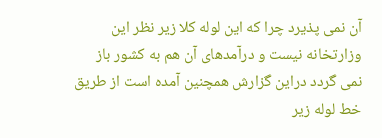آن نمی پذیرد چرا که این لوله کلا زیر نظر این وزارتخانه نیست و درآمدهای آن هم به کشور باز نمی گردد دراین گزارش همچنین آمده است از طریق خط لوله زیر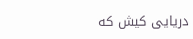دریایی کیش که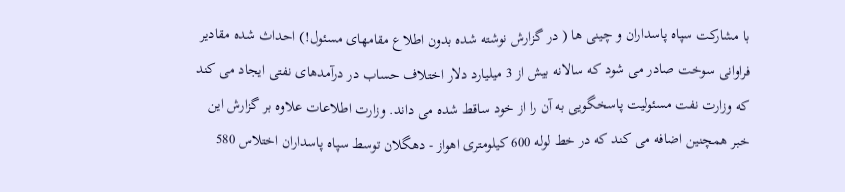با مشارکت سپاه پاسداران و چینی ها ( در گزارش نوشته شده بدون اطلاع مقامهای مسئول!) احداث شده مقادیر فراوانی سوخت صادر می شود که سالانه بیش از 3 میلیارد دلار اختلاف حساب در درآمدهای نفتی ایجاد می کند که وزارت نفت مسئولیت پاسخگویی به آن را از خود ساقط شده می داند. وزارت اطلاعات علاوه بر گزارش این خبر همچنین اضافه می کند که در خط لوله 600 کیلومتری اهواز - دهگلان توسط سپاه پاسداران اختلاس 580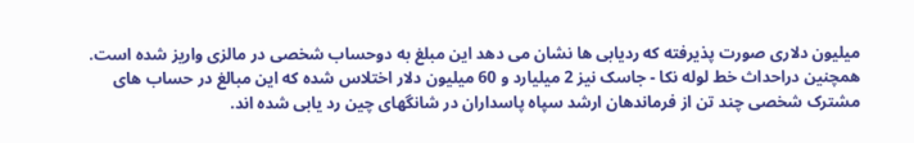میلیون دلاری صورت پذیرفته که ردیابی ها نشان می دهد این مبلغ به دوحساب شخصی در مالزی واریز شده است. همچنین دراحداث خط لوله نکا - جاسک نیز 2 میلیارد و 60 میلیون دلار اختلاس شده که این مبالغ در حساب های مشترک شخصی چند تن از فرماندهان ارشد سپاه پاسداران در شانگهای چین رد یابی شده اند.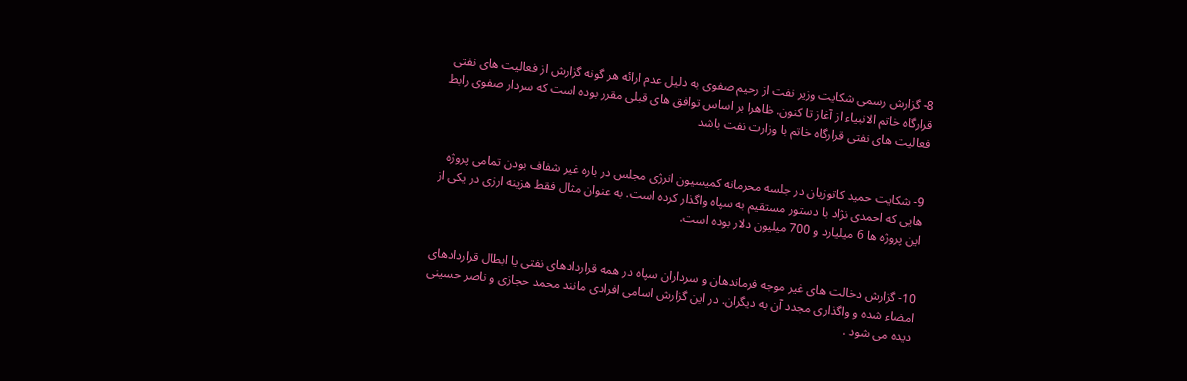8- گزارش رسمی شکایت وزیر نفت از رحیم صفوی به دلیل عدم ارائه هر گونه گزارش از فعالیت های نفتی قرارگاه خاتم الانبیاء از آغاز تا کنون. ظاهرا بر اساس توافق های قبلی مقرر بوده است که سردار صفوی رابط فعالیت های نفتی قرارگاه خاتم با وزارت نفت باشد


9- شکایت حمید کاتوزیان در جلسه محرمانه کمیسیون انرژی مجلس در باره غیر شفاف بودن تمامی پروژه هایی که احمدی نژاد با دستور مستقیم به سپاه واگذار کرده است. به عنوان مثال فقط هزینه ارزی در یکی از این پروژه ها 6 میلیارد و 700 میلیون دلار بوده است.


10- گزارش دخالت های غیر موجه فرماندهان و سرداران سپاه در همه قراردادهای نفتی یا ابطال قراردادهای امضاء شده و واگذاری مجدد آن به دیگران. در این گزارش اسامی افرادی مانند محمد حجازی و ناصر حسینی دیده می شود .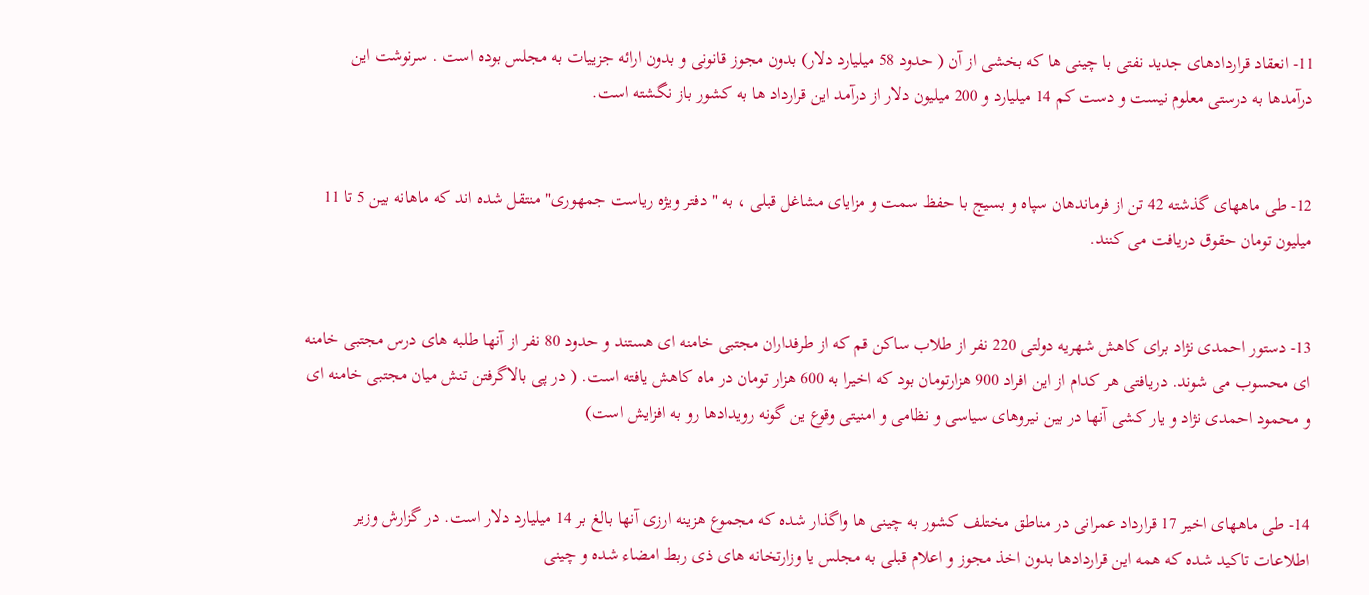11- انعقاد قراردادهای جدید نفتی با چینی ها که بخشی از آن ( حدود 58 میلیارد دلار) بدون مجوز قانونی و بدون ارائه جزییات به مجلس بوده است . سرنوشت این درآمدها به درستی معلوم نیست و دست کم 14 میلیارد و 200 میلیون دلار از درآمد این قرارداد ها به کشور باز نگشته است.


12- طی ماههای گذشته 42 تن از فرماندهان سپاه و بسیج با حفظ سمت و مزایای مشاغل قبلی ، به " دفتر ویژه ریاست جمهوری" منتقل شده اند که ماهانه بین 5 تا 11 میلیون تومان حقوق دریافت می کنند.


13- دستور احمدی نژاد برای کاهش شهریه دولتی 220 نفر از طلاب ساکن قم که از طرفداران مجتبی خامنه ای هستند و حدود 80 نفر از آنها طلبه های درس مجتبی خامنه ای محسوب می شوند. دریافتی هر کدام از این افراد 900 هزارتومان بود که اخیرا به 600 هزار تومان در ماه کاهش یافته است. ( در پی بالاگرفتن تنش میان مجتبی خامنه ای و محمود احمدی نژاد و یار کشی آنها در بین نیروهای سیاسی و نظامی و امنیتی وقوع ین گونه رویدادها رو به افزایش است)


14- طی ماههای اخیر 17 قرارداد عمرانی در مناطق مختلف کشور به چینی ها واگذار شده که مجموع هزینه ارزی آنها بالغ بر 14 میلیارد دلار است. در گزارش وزیر اطلاعات تاکید شده که همه این قراردادها بدون اخذ مجوز و اعلام قبلی به مجلس یا وزارتخانه های ذی ربط امضاء شده و چینی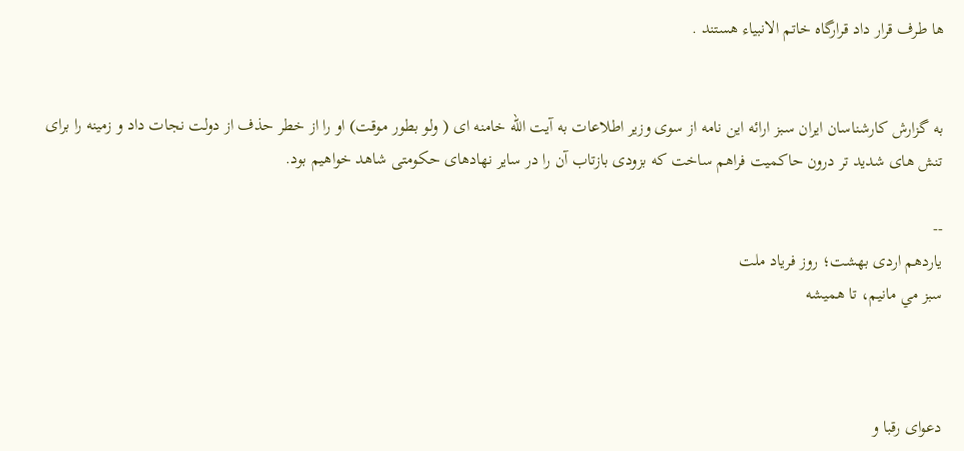ها طرف قرار داد قرارگاه خاتم الانبیاء هستند .


به گزارش کارشناسان ایران سبز ارائه این نامه از سوی وزیر اطلاعات به آیت الله خامنه ای ( ولو بطور موقت) او را از خطر حذف از دولت نجات داد و زمینه را برای تنش های شدید تر درون حاکمیت فراهم ساخت که بزودی بازتاب آن را در سایر نهادهای حکومتی شاهد خواهیم بود.

--
یاردهم اردی بهشت؛ روز فریاد ملت
سبز مي مانيم، تا هميشه



دعوای رقبا و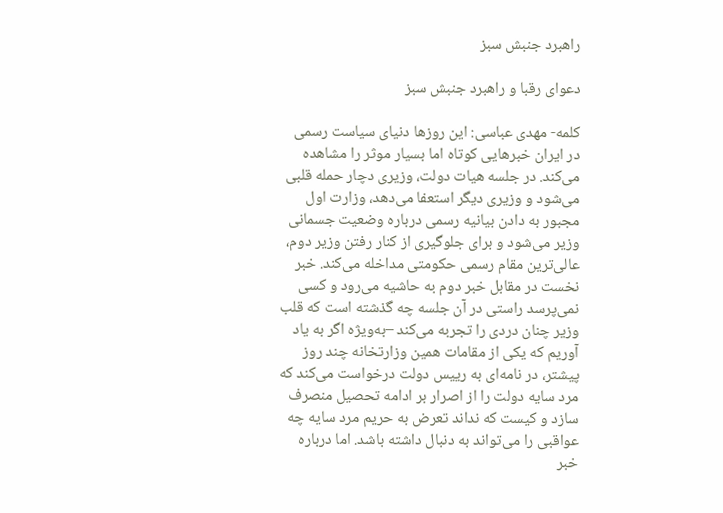راهبرد جنبش سبز

دعوای رقبا و راهبرد جنبش سبز

کلمه- مهدی عباسی: این روزها دنیای سیاست رسمی در ایران خبرهایی کوتاه اما بسیار موثر را مشاهده می‌کند. در جلسه هیات دولت، وزیری دچار حمله قلبی می‌شود و وزیری دیگر استعفا می‌دهد، وزارت اول مجبور به دادن بیانیه رسمی درباره وضعیت جسمانی وزیر می‌شود و برای جلوگیری از کنار رفتن وزیر دوم، عالی‌ترین مقام رسمی حکومتی مداخله می‌کند. خبر نخست در مقابل خبر دوم به حاشیه می‌رود و کسی نمی‌پرسد راستی در آن جلسه چه گذشته است که قلب وزیر چنان دردی را تجربه می‌کند –به‌ویژه اگر به یاد آوریم که یکی از مقامات همین وزارتخانه چند روز پیشتر، در نامه‌ای به رییس دولت درخواست می‌کند که مرد سایه دولت را از اصرار بر ادامه تحصیل منصرف سازد و کیست که نداند تعرض به حریم مرد سایه چه عواقبی را می‌تواند به دنبال داشته باشد. اما درباره خبر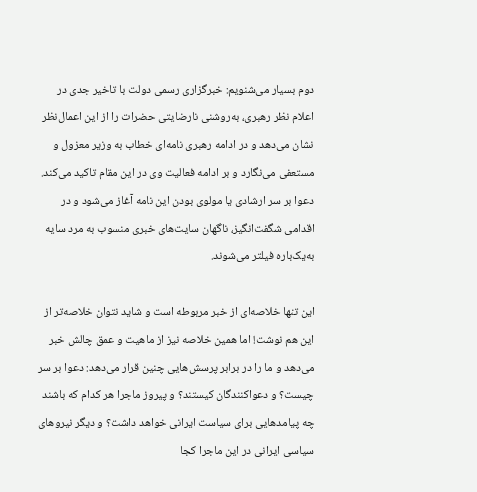دوم بسیار می‌شنویم: خبرگزاری رسمی دولت با تاخیر جدی در اعلام نظر رهبری، به‌روشنی نارضایتی حضرات را از این اعمال‌نظر نشان می‌دهد و در ادامه رهبری نامه‌ای خطاب به وزیر معزول و مستعفی می‌نگارد و بر ادامه فعالیت وی در این مقام تاکید می‌کند. دعوا بر سر ارشادی یا مولوی بودن این نامه آغاز می‌شود و در اقدامی شگفت‌انگیز، ناگهان سایت‌های خبری منسوب به مرد سایه به‌یک‌باره فیلتر می‌شوند.

این تنها خلاصه‌ای از خبر مربوطه است و شاید نتوان خلاصه‌تر از این هم نوشت! اما همین خلاصه نیز از ماهیت و عمق چالش خبر می‌دهد و ما را در برابر پرسش‌هایی چنین قرار می‌دهد: دعوا بر سر چیست؟ و دعواکنندگان کیستند؟ و پیروز ماجرا هر کدام که باشند چه پیامدهایی برای سیاست ایرانی خواهد داشت؟ و دیگر نیروهای سیاسی ایرانی در این ماجرا کجا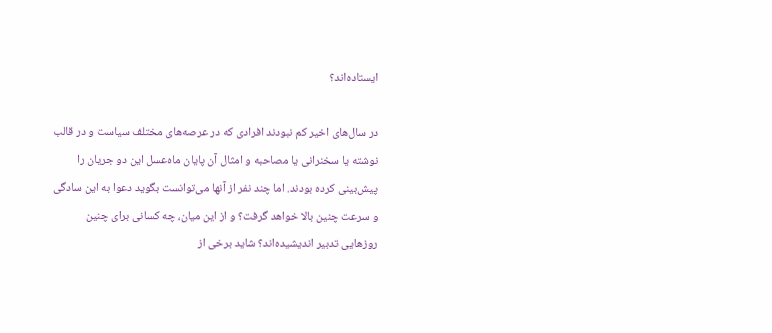ایستاده‌اند؟

در سال‌های اخیر کم نبودند افرادی که در عرصه‌های مختلف سیاست و در قالب نوشته یا سخنرانی یا مصاحبه و امثال آن پایان ماه‌عسل این دو جریان را پیش‌بینی کرده بودند. اما چند نفر از آنها می‌توانست بگوید دعوا به این سادگی و سرعت چنین بالا خواهد گرفت؟ و از این میان، چه کسانی برای چنین روزهایی تدبیر اندیشیده‌اند؟ شاید برخی از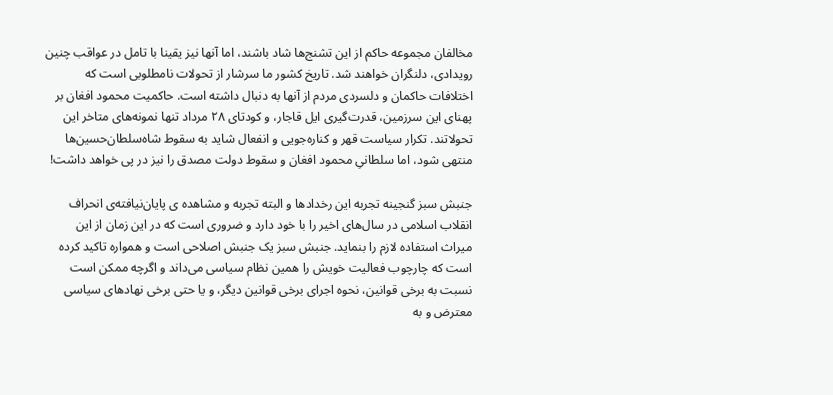مخالفان مجموعه حاکم از این تشنج‌ها شاد باشند، اما آنها نیز یقینا با تامل در عواقب چنین رویدادی، دلنگران خواهند شد. تاریخ کشور ما سرشار از تحولات نامطلوبی است که اختلافات حاکمان و دلسردی مردم از آنها به دنبال داشته‌ است. حاکمیت محمود افغان بر پهنای این سرزمین، قدرت‌گیری ایل قاجار، و کودتای ۲۸ مرداد تنها نمونه‌های متاخر این تحولاتند. تکرار سیاست قهر و کناره‌جویی و انفعال شاید به سقوط شاه‌سلطان‌حسین‌ها منتهی شود، اما سلطانیِ محمود افغان و سقوط دولت مصدق را نیز در پی خواهد داشت!

جنبش سبز گنجینه تجربه این رخدادها و البته تجربه و مشاهده ی پایان‌نیافته‌ی انحراف انقلاب اسلامی در سال‌های اخیر را با خود دارد و ضروری است که در این زمان از این میراث استفاده لازم را بنماید. جنبش سبز یک جنبش اصلاحی است و همواره تاکید کرده است که چارچوب فعالیت خویش را همین نظام سیاسی می‌داند و اگرچه ممکن است نسبت به برخی قوانین، نحوه اجرای برخی قوانین دیگر، و یا حتی برخی نهادهای سیاسی معترض و به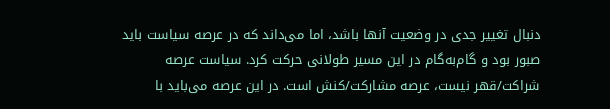دنبال تغییر جدی در وضعیت آنها باشد، اما می‌داند که در عرصه سیاست باید صبور بود و گام‌به‌گام در این مسیر طولانی حرکت کرد. سیاست عرصه شراکت/قهر نیست، عرصه مشارکت/کنش است. در این عرصه می‌باید با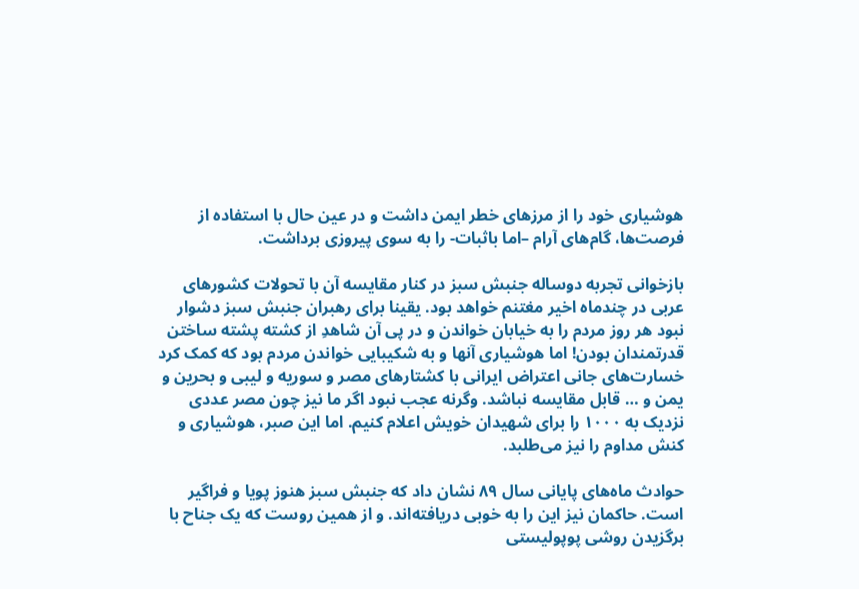هوشیاری خود را از مرزهای خطر ایمن داشت و در عین حال با استفاده از فرصت‌ها، گام‌های آرام –اما باثبات- را به سوی پیروزی برداشت.

بازخوانی تجربه دوساله جنبش سبز در کنار مقایسه آن با تحولات کشورهای عربی در چندماه اخیر مغتنم خواهد بود. یقینا برای رهبران جنبش سبز دشوار نبود هر روز مردم را به خیابان خواندن و در پی آن شاهدِ از کشته پشته ساختن قدرتمندان بودن! اما هوشیاری آنها و به شکیبایی خواندن مردم بود که کمک کرد خسارت‌های جانی اعتراض ایرانی با کشتارهای مصر و سوریه و لیبی و بحرین و یمن و … قابل مقایسه نباشد. وگرنه عجب نبود اگر ما نیز چون مصر عددی نزدیک به ۱۰۰۰ را برای شهیدان خویش اعلام کنیم. اما این صبر، هوشیاری و کنش مداوم را نیز می‌طلبد.

حوادث ماه‌های پایانی سال ۸۹ نشان داد که جنبش سبز هنوز پویا و فراگیر است. حاکمان نیز این را به خوبی دریافته‌اند. و از همین روست که یک جناح با برگزیدن روشی پوپولیستی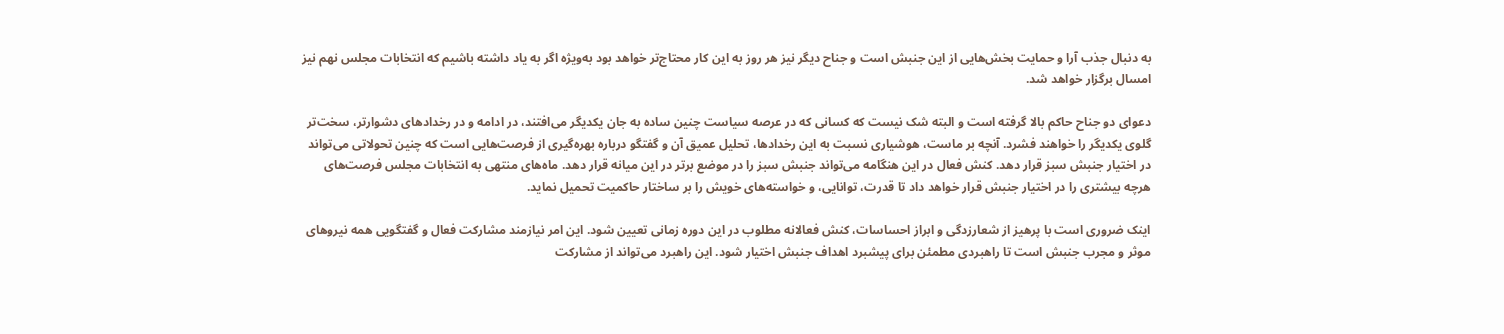به دنبال جذب آرا و حمایت بخش‌هایی از این جنبش است و جناح دیگر نیز هر روز به این کار محتاج‌تر خواهد بود به‌ویژه اگر به یاد داشته باشیم که انتخابات مجلس نهم نیز امسال برگزار خواهد شد.

دعوای دو جناح حاکم بالا گرفته است و البته شک نیست که کسانی که در عرصه سیاست چنین ساده به جان یکدیگر می‌افتند، در ادامه و در رخدادهای دشوارتر، سخت‌تر گلوی یکدیگر را خواهند فشرد. آنچه بر ماست، هوشیاری نسبت به این رخدادها، تحلیل عمیق آن و گفتگو درباره بهره‌گیری از فرصت‌هایی است که چنین تحولاتی می‌تواند در اختیار جنبش سبز قرار دهد. کنش فعال در این هنگامه می‌تواند جنبش سبز را در موضع برتر در این میانه قرار دهد. ماه‌های منتهی به انتخابات مجلس فرصت‌های هرچه بیشتری را در اختیار جنبش قرار خواهد داد تا قدرت، توانایی، و خواسته‌های خویش را بر ساختار حاکمیت تحمیل نماید.

اینک ضروری است با پرهیز از شعارزدگی و ابراز احساسات، کنش فعالانه مطلوب در این دوره زمانی تعیین شود. این امر نیازمند مشارکت فعال و گفتگویی همه نیروهای موثر و مجرب جنبش است تا راهبردی مطمئن برای پیشبرد اهداف جنبش اختیار شود. این راهبرد می‌تواند از مشارکت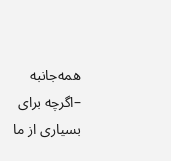همه‌جانبه –اگرچه برای بسیاری از ما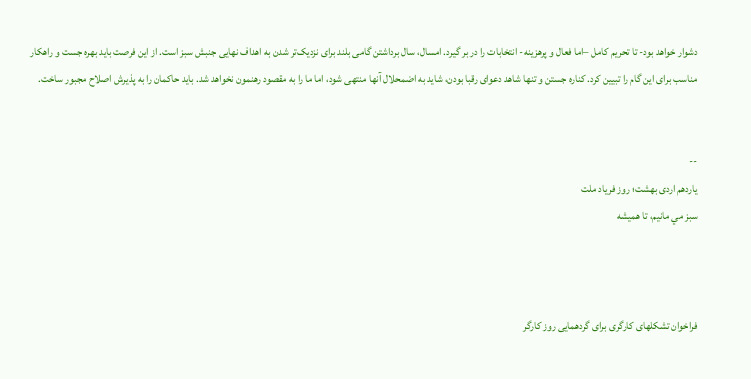دشوار خواهد بود- تا تحریم کامل –اما فعال و پرهزینه- انتخابات را در بر گیرد. امسال، سال برداشتن گامی بلند برای نزدیک‌تر شدن به اهداف نهایی جنبش سبز است. از این فرصت باید بهره جست و راهکار مناسب برای این گام را تبیین کرد. کناره جستن و تنها شاهد دعوای رقبا بودن، شاید به اضمحلال آنها منتهی شود، اما ما را به مقصود رهنمون نخواهد شد. باید حاکمان را به پذیرش اصلاح مجبور ساخت.


--
یاردهم اردی بهشت؛ روز فریاد ملت
سبز مي مانيم، تا هميشه



فراخوان تشکلهای کارگری برای گردهمایی روز کارگر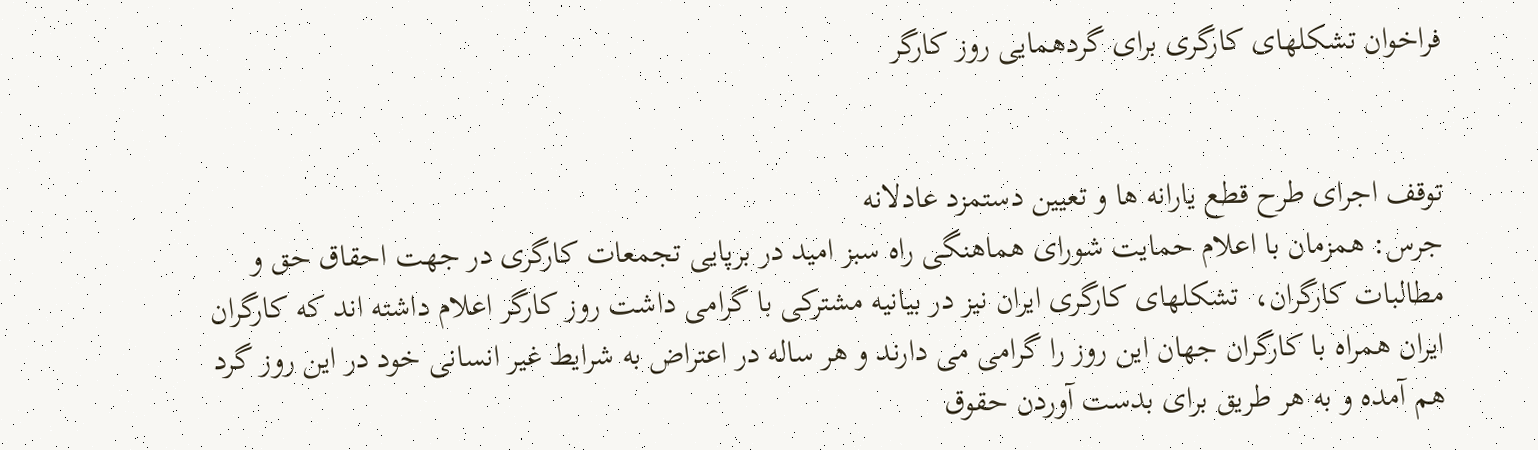فراخوان تشکلهای کارگری برای گردهمایی روز کارگر


توقف اجرای طرح قطع یارانه ها و تعیین دستمزد عادلانه
جرس: همزمان با اعلام حمایت شورای هماهنگی راه سبز امید در برپایی تجمعات کارگری در جهت احقاق حق و مطالبات کارگران،  تشکلهای کارگری ایران نیز در بیانیه مشترکی با گرامی داشت روز کارگر اعلام داشته اند که کارگران ایران همراه با کارگران جهان این روز را گرامی می دارند و هر ساله در اعتراض به شرایط غیر انسانی خود در این روز گرد هم آمده و به هر طریق برای بدست آوردن حقوق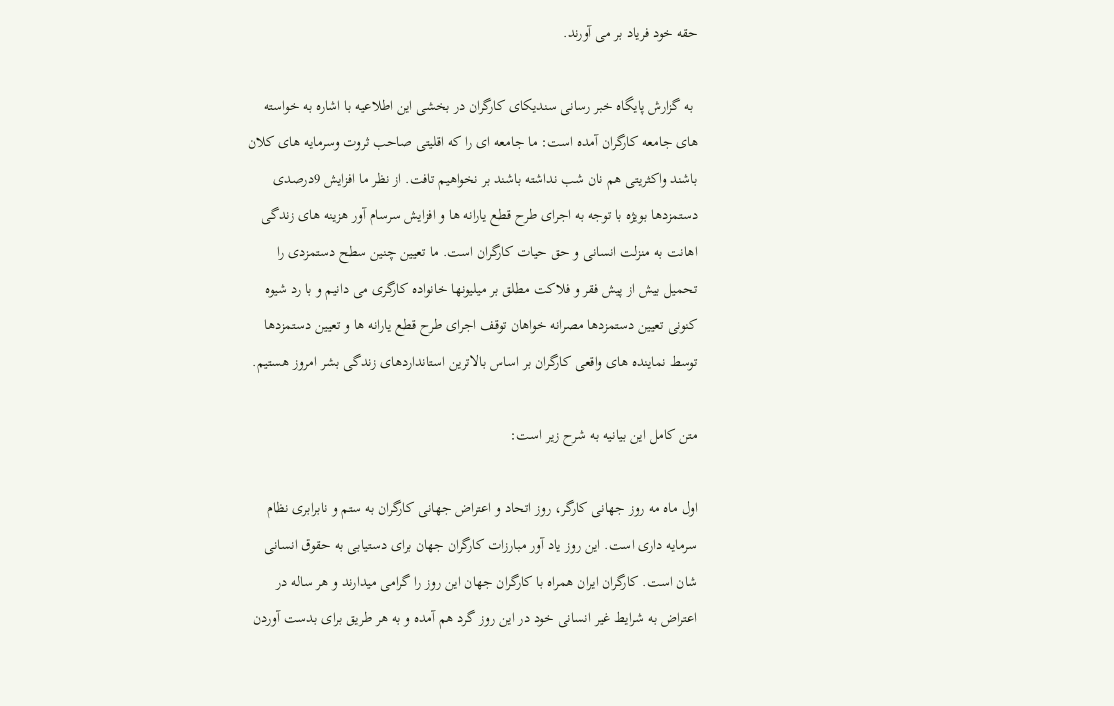حقه خود فریاد بر می آورند.

 به گزارش پایگاه خبر رسانی سندیکای کارگران در بخشی این اطلاعیه با اشاره به خواسته های جامعه کارگران آمده است: ما جامعه ای را که اقلیتی صاحب ثروت وسرمایه های کلان باشند واکثریتی هم نان شب نداشته باشند بر نخواهیم تافت. از نظر ما افزایش 9درصدی دستمزدها بویژه با توجه به اجرای طرح قطع یارانه ها و افزایش سرسام آور هزینه های زندگی اهانت به منزلت انسانی و حق حیات کارگران است. ما تعیین چنین سطح دستمزدی را تحمیل بیش از پیش فقر و فلاکت مطلق بر میلیونها خانواده کارگری می دانیم و با رد شیوه کنونی تعیین دستمزدها مصرانه خواهان توقف اجرای طرح قطع یارانه ها و تعیین دستمزدها توسط نماینده های واقعی کارگران بر اساس بالاترین استانداردهای زندگی بشر امروز هستیم.

متن کامل این بیانیه به شرح زیر است:

اول ماه مه روز جهانی کارگر، روز اتحاد و اعتراض جهانی کارگران به ستم و نابرابری نظام سرمایه داری است. این روز یاد آور مبارزات کارگران جهان برای دستیابی به حقوق انسانی شان است. کارگران ایران همراه با کارگران جهان این روز را گرامی میدارند و هر ساله در اعتراض به شرایط غیر انسانی خود در این روز گرد هم آمده و به هر طریق برای بدست آوردن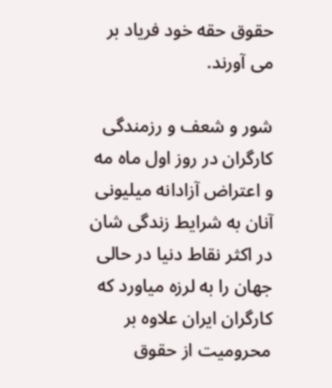حقوق حقه خود فریاد بر می آورند.

شور و شعف و رزمندگی کارگران در روز اول ماه مه و اعتراض آزادانه میلیونی آنان به شرایط زندگی شان در اکثر نقاط دنیا در حالی جهان را به لرزه میاورد که کارگران ایران علاوه بر محرومیت از حقوق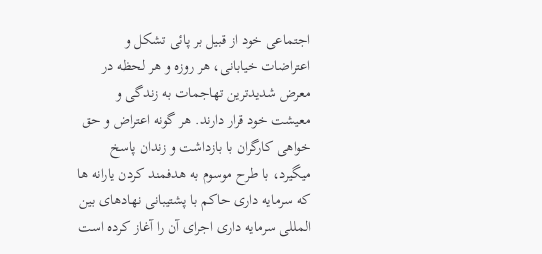اجتماعی خود از قبیل بر پائی تشکل و اعتراضات خیابانی، هر روزه و هر لحظه در معرض شدیدترین تهاجمات به زندگی و معیشت خود قرار دارند. هر گونه اعتراض و حق خواهی کارگران با بازداشت و زندان پاسخ میگیرد، با طرح موسوم به هدفمند کردن یارانه ها که سرمایه داری حاکم با پشتیبانی نهادهای بین المللی سرمایه داری اجرای آن را آغاز کرده است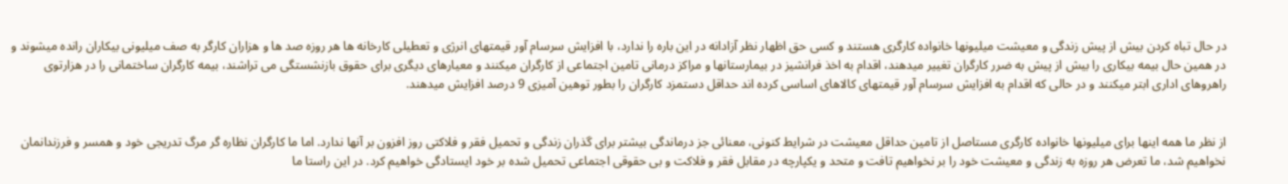در حال تباه کردن بیش از پیش زندگی و معیشت میلیونها خانواده کارگری هستند و کسی حق اظهار نظر آزادانه در این باره را ندارد، با افزایش سرسام آور قیمتهای انرژی و تعطیلی کارخانه ها هر روزه صد ها و هزاران کارگر به صف میلیونی بیکاران رانده میشوند و در همین حال بیمه بیکاری را بیش از پیش به ضرر کارگران تغییر میدهند، اقدام به اخذ فرانشیز در بیمارستانها و مراکز درمانی تامین اجتماعی از کارگران میکنند و معیارهای دیگری برای حقوق بازنشستگی می تراشند، بیمه کارگران ساختمانی را در هزارتوی راهروهای اداری ابتر میکنند و در حالی که اقدام به افزایش سرسام آور قیمتهای کالاهای اساسی کرده اند حداقل دستمزد کارگران را بطور توهین آمیزی 9 درصد افزایش میدهند.


از نظر ما همه اینها برای میلیونها خانواده کارگری مستاصل از تامین حداقل معیشت در شرایط کنونی، معنائی جز درماندگی بیشتر برای گذران زندگی و تحمیل فقر و فلاکتی روز افزون بر آنها ندارد. اما ما کارگران نظاره گر مرگ تدریجی خود و همسر و فرزندانمان نخواهیم شد، ما تعرض هر روزه به زندگی و معیشت خود را بر نخواهیم تافت و متحد و یکپارچه در مقابل فقر و فلاکت و بی حقوقی اجتماعی تحمیل شده بر خود ایستادگی خواهیم کرد. در این راستا ما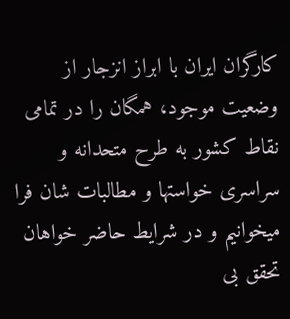کارگران ایران با ابراز انزجار از وضعیت موجود، همگان را در تمامی نقاط کشور به طرح متحدانه و سراسری خواستها و مطالبات شان فرا میخوانیم و در شرایط حاضر خواهان تحقق بی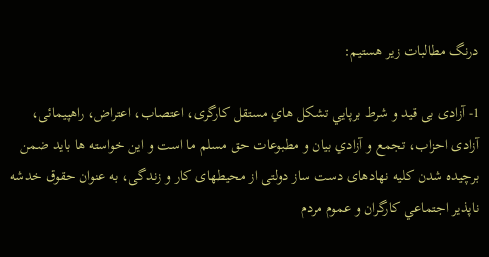درنگ مطالبات زیر هستیم:

1- آزادی بی قید و شرط برپايي تشكل هاي مستقل کارگری، اعتصاب، اعتراض، راهپیمائی، آزادی احزاب، تجمع و آزادي بيان و مطبوعات حق مسلم ما است و اين خواسته ها بايد ضمن برچیده شدن کلیه نهادهای دست ساز دولتی از محیطهای کار و زندگی، به عنوان حقوق خدشه ناپذير اجتماعي كارگران و عموم مردم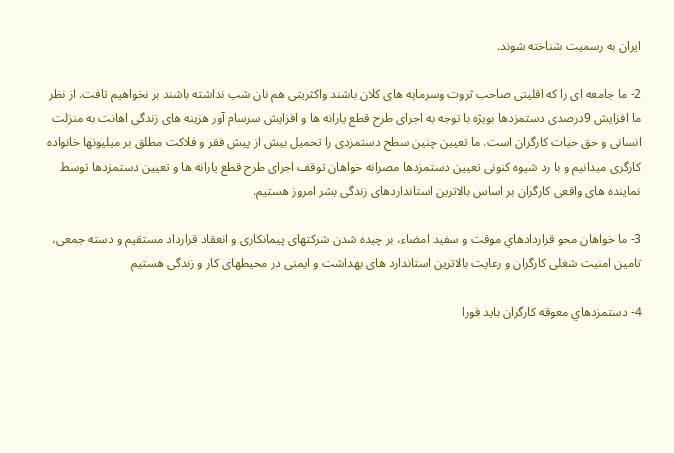ایران به رسميت شناخته شوند.

2- ما جامعه ای را که اقلیتی صاحب ثروت وسرمایه های کلان باشند واکثریتی هم نان شب نداشته باشند بر نخواهیم تافت. از نظر ما افزایش 9درصدی دستمزدها بویژه با توجه به اجرای طرح قطع یارانه ها و افزایش سرسام آور هزینه های زندگی اهانت به منزلت انسانی و حق حیات کارگران است. ما تعیین چنین سطح دستمزدی را تحمیل بیش از پیش فقر و فلاکت مطلق بر میلیونها خانواده کارگری میدانیم و با رد شیوه کنونی تعیین دستمزدها مصرانه خواهان توقف اجرای طرح قطع یارانه ها و تعیین دستمزدها توسط نماینده های واقعی کارگران بر اساس بالاترین استانداردهای زندگی بشر امروز هستیم.

3- ما خواهان محو قراردادهاي موقت و سفيد امضاء، بر چیده شدن شرکتهای پیمانکاری و انعقاد قرارداد مستقیم و دسته جمعی، تامین امنیت شغلی کارگران و رعایت بالاترین استاندارد های بهداشت و ایمنی در محیطهای کار و زندگی هستیم

4- دستمزدهاي معوقه كارگران بايد فورا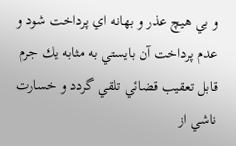و بي هيچ عذر و بهانه اي پرداخت شود و عدم پرداخت آن بايستي به مثابه يك جرم قابل تعقيب قضائي تلقي گردد و خسارت ناشي از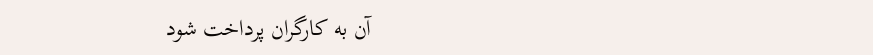آن به كارگران پرداخت شود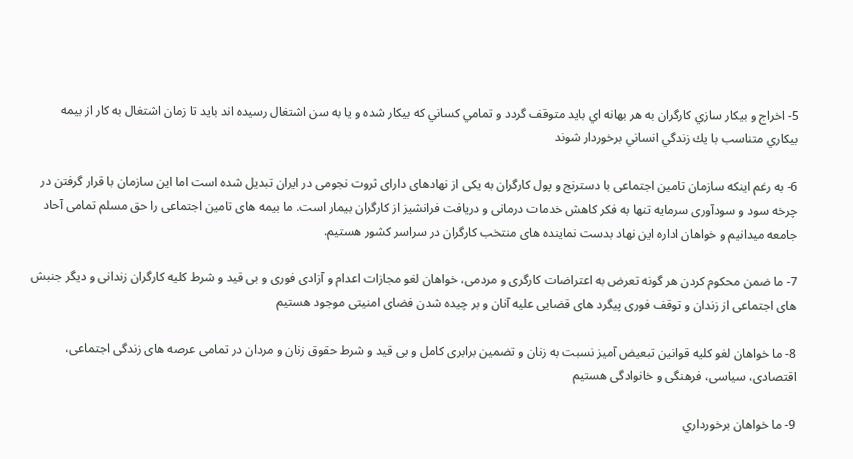5- اخراج و بيكار سازي كارگران به هر بهانه اي بايد متوقف گردد و تمامي كساني كه بيكار شده و يا به سن اشتغال رسيده اند بايد تا زمان اشتغال به كار از بيمه بيكاري متناسب با يك زندگي انساني برخوردار شوند

6- به رغم اینکه سازمان تامین اجتماعی با دسترنج و پول کارگران به یکی از نهادهای دارای ثروت نجومی در ایران تبدیل شده است اما این سازمان با قرار گرفتن در چرخه سود و سودآوری سرمایه تنها به فکر کاهش خدمات درمانی و دریافت فرانشیز از کارگران بیمار است. ما بیمه های تامین اجتماعی را حق مسلم تمامی آحاد جامعه میدانیم و خواهان اداره این نهاد بدست نماینده های منتخب کارگران در سراسر کشور هستیم.

7- ما ضمن محكوم كردن هر گونه تعرض به اعتراضات کارگری و مردمی، خواهان لغو مجازات اعدام و آزادی فوری و بی قید و شرط کلیه کارگران زندانی و دیگر جنبش های اجتماعی از زندان و توقف فوری پیگرد های قضایی علیه آنان و بر چیده شدن فضای امنیتی موجود هستیم

8- ما خواهان لغو کلیه قوانین تبعیض آمیز نسبت به زنان و تضمین برابری کامل و بی قید و شرط حقوق زنان و مردان در تمامی عرصه های زندگی اجتماعی، اقتصادی، سیاسی، فرهنگی و خانوادگی هستیم

9- ما خواهان برخورداري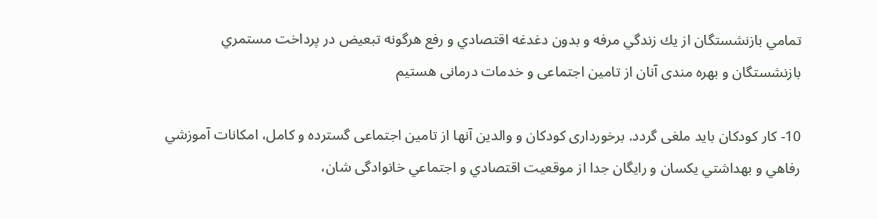تمامي بازنشستگان از يك زندگي مرفه و بدون دغدغه اقتصادي و رفع هرگونه تبعيض در پرداخت مستمري بازنشستگان و بهره مندی آنان از تامین اجتماعی و خدمات درمانی هستیم

10- کار کودکان باید ملغی گردد. برخورداری کودکان و والدین آنها از تامین اجتماعی گسترده و کامل، امكانات آموزشي رفاهي و بهداشتي يكسان و رایگان جدا از موقعيت اقتصادي و اجتماعي خانوادگی شان،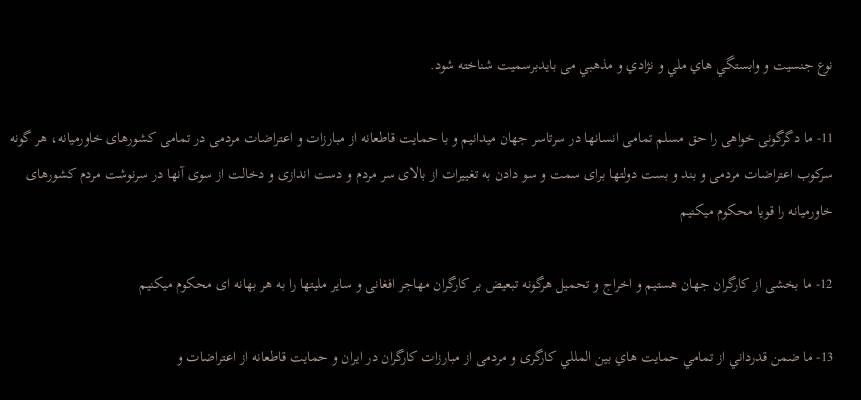نوع جنسيت و وابستگي هاي ملي و ن‍‍ژادي و مذهبي می بایدبرسمیت شناخته شود.

11- ما دگرگونی خواهی را حق مسلم تمامی انسانها در سرتاسر جهان میدانیم و با حمایت قاطعانه از مبارزات و اعتراضات مردمی در تمامی کشورهای خاورمیانه، هر گونه سرکوب اعتراضات مردمی و بند و بست دولتها برای سمت و سو دادن به تغییرات از بالای سر مردم و دست اندازی و دخالت از سوی آنها در سرنوشت مردم کشورهای خاورمیانه را قویا محکوم میکنیم

12- ما بخشی از کارگران جهان هستیم و اخراج و تحمیل هرگونه تبعیض بر کارگران مهاجر افغانی و سایر ملیتها را به هر بهانه ای محکوم میکنیم

13- ما ضمن قدرداني از تمامي حمايت هاي بين المللي کارگری و مردمی از مبارزات كارگران در ايران و حمايت قاطعانه از اعتراضات و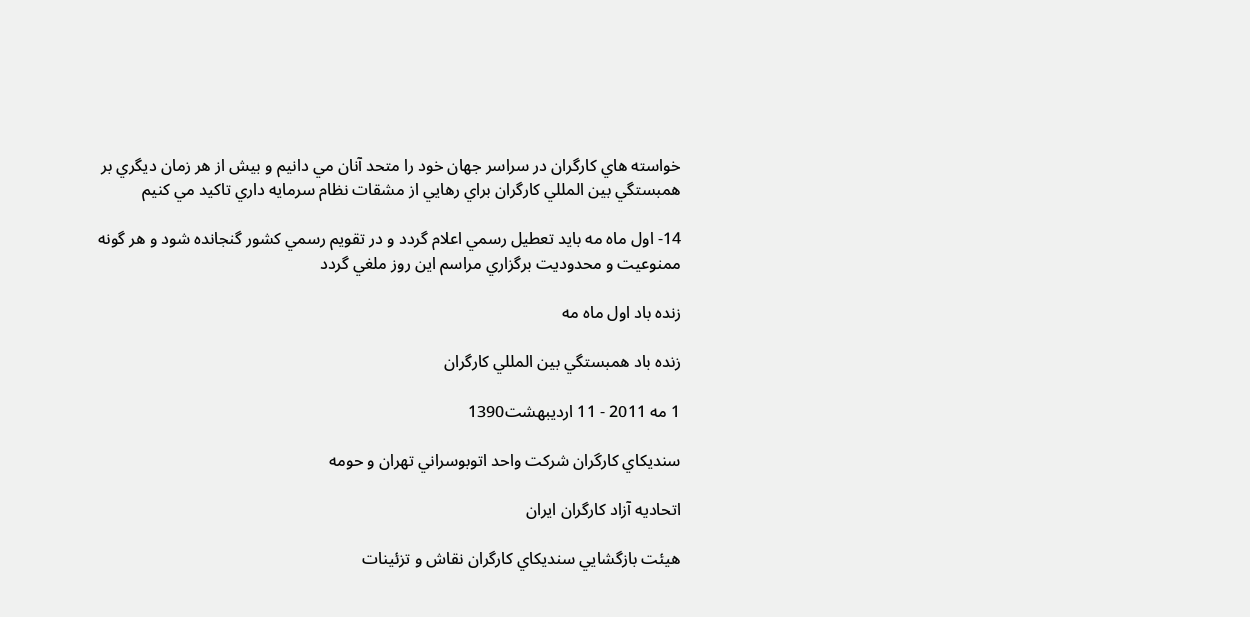خواسته هاي كارگران در سراسر جهان خود را متحد آنان مي دانيم و بيش از هر زمان ديگري بر همبستگي بين المللي كارگران براي رهايي از مشقات نظام سرمايه داري تاكيد مي كنيم

14- اول ماه مه بايد تعطيل رسمي اعلام گردد و در تقويم رسمي كشور گنجانده شود و هر گونه ممنوعيت و محدوديت برگزاري مراسم اين روز ملغي گردد

زنده باد اول ماه مه

زنده باد همبستگي بين المللي كارگران

1 مه 2011 - 11 ارديبهشت1390

سنديكاي كارگران شركت واحد اتوبوسراني تهران و حومه

اتحاديه آزاد كارگران ايران

هيئت بازگشايي سنديكاي كارگران نقاش و تزئينات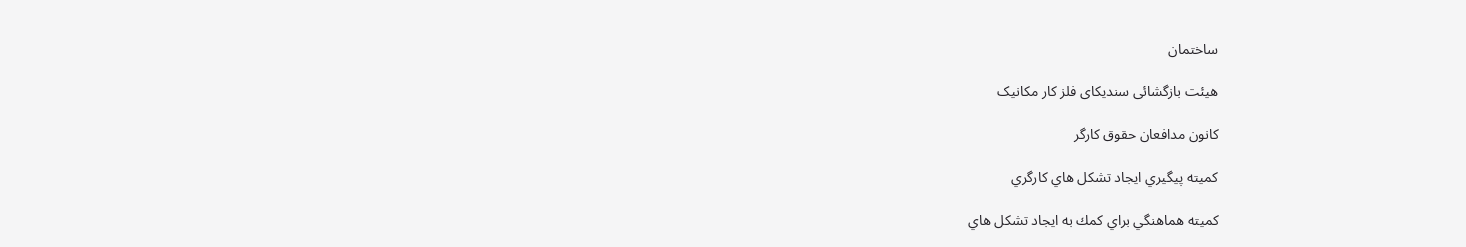ساختمان

هیئت بازگشائی سندیکای فلز کار مکانیک

كانون مدافعان حقوق كارگر

كميته پيگيري ايجاد تشكل هاي كارگري

كميته هماهنگي براي كمك به ايجاد تشكل هاي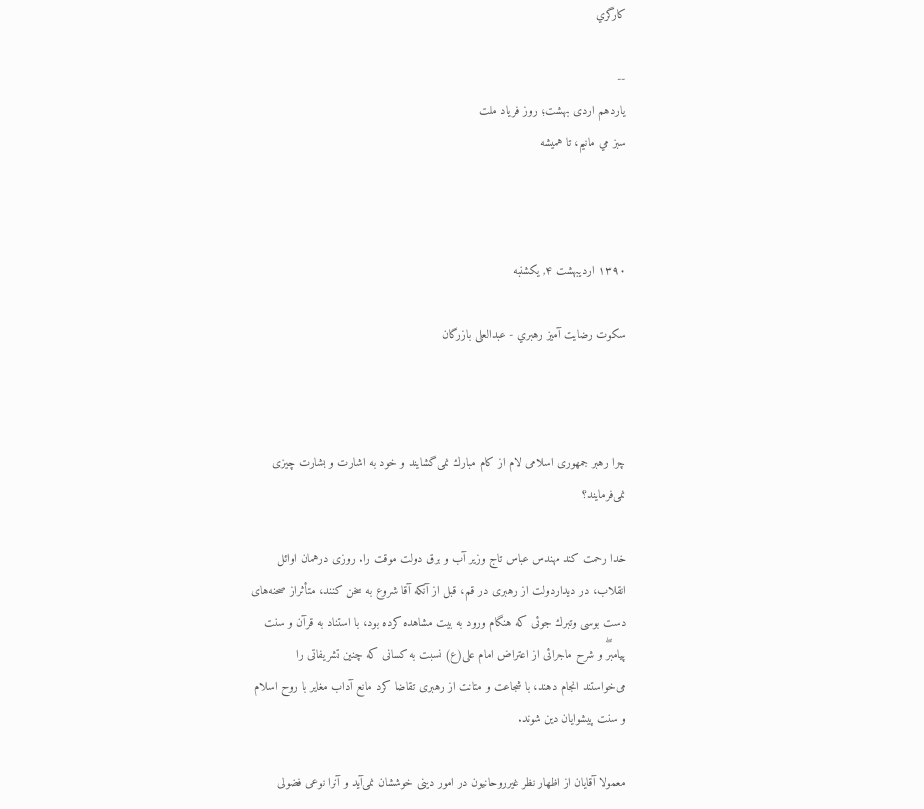كارگري

--
یاردهم اردی بهشت؛ روز فریاد ملت
سبز مي مانيم، تا هميشه



۱۳۹۰ اردیبهشت ۴, یکشنبه

سكوت رضايت آميز رهبري - عبدالعلی بازرگان



چرا رهبر جمهورى اسلامى لام از كام مبارك نمى‌گشايند و خود به اشارت و بشارت چيزى نمى‌فرمايند؟

خدا رحمت كند مهندس عباس تاج وزير آب و برق دولت موقت را. روزى درهمان اوائل انقلاب، در ديداردولت از رهبرى در قم، قبل از آنكه آقا شروع به سخن كنند، متأثراز صحنه‌هاى دست بوسى وتبرك جوئى كه هنگام ورود به بيت مشاهده كرده بود، با استناد به قرآن و سنت پيامبرۖ و شرح ماجرائى از اعتراض امام على(ع) نسبت به كسانى كه چنين تشريفاتى را مى‌خواستند انجام دهند، با شجاعت و متانت از رهبرى تقاضا كرد مانع آداب مغاير با روح اسلام و سنت پيشوايان دين شوند.

معمولا آقايان از اظهار نظر غيرروحانيون در امور دينى خوششان نمى‌آيد و آنرا نوعى فضولى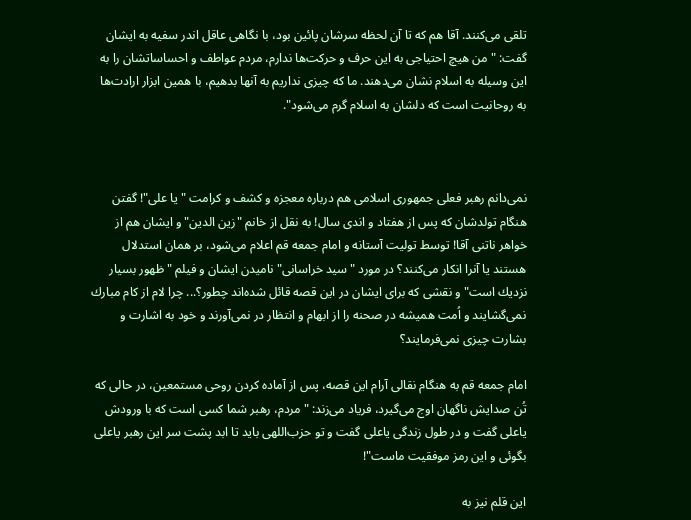تلقى مى‌كنند. آقا هم كه تا آن لحظه سرشان پائين بود، با نگاهى عاقل اندر سفيه به ايشان گفت: "من هيچ احتياجى به اين حرف و حركت‌ها ندارم، مردم عواطف و احساساتشان را به اين وسيله به اسلام نشان مى‌دهند. ما كه چيزى نداريم به آنها بدهيم، با همين ابزار ارادت‌ها به روحانيت است كه دلشان به اسلام گرم مى‌شود".



نمى‌دانم رهبر فعلى جمهورى اسلامى هم درباره معجزه و كشف و كرامت "يا على"! گفتن هنگام تولدشان كه پس از هفتاد و اندى سال! به نقل از خانم "زين الدين" و ايشان هم از خواهر ناتنى آقا! توسط توليت آستانه و امام جمعه قم اعلام مى‌شود، بر همان استدلال هستند يا آنرا انكار مى‌كنند؟ در مورد "سيد خراسانى" ناميدن‌ ایشان و فيلم "ظهور بسيار نزديك است" و نقشى كه براى ايشان در اين قصه قائل شده‌اند چطور؟... چرا لام از كام مبارك نمى‌گشايند و اُمت هميشه در صحنه را از ابهام و انتظار در نمى‌آورند و خود به اشارت و بشارت چيزى نمى‌فرمايند؟

امام جمعه قم به هنگام نقالى آرام اين قصه، پس از آماده كردن روحى مستمعين، در حالى كه تُن صدايش ناگهان اوج مى‌گيرد، فرياد مى‌زند: "مردم، رهبر شما كسى است كه با ورودش ياعلى گفت و در طول زندگى ياعلى گفت و تو حزب‌اللهى بايد تا ابد پشت سر اين رهبر ياعلى بگوئى و اين رمز موفقيت ماست"!

اين قلم نيز به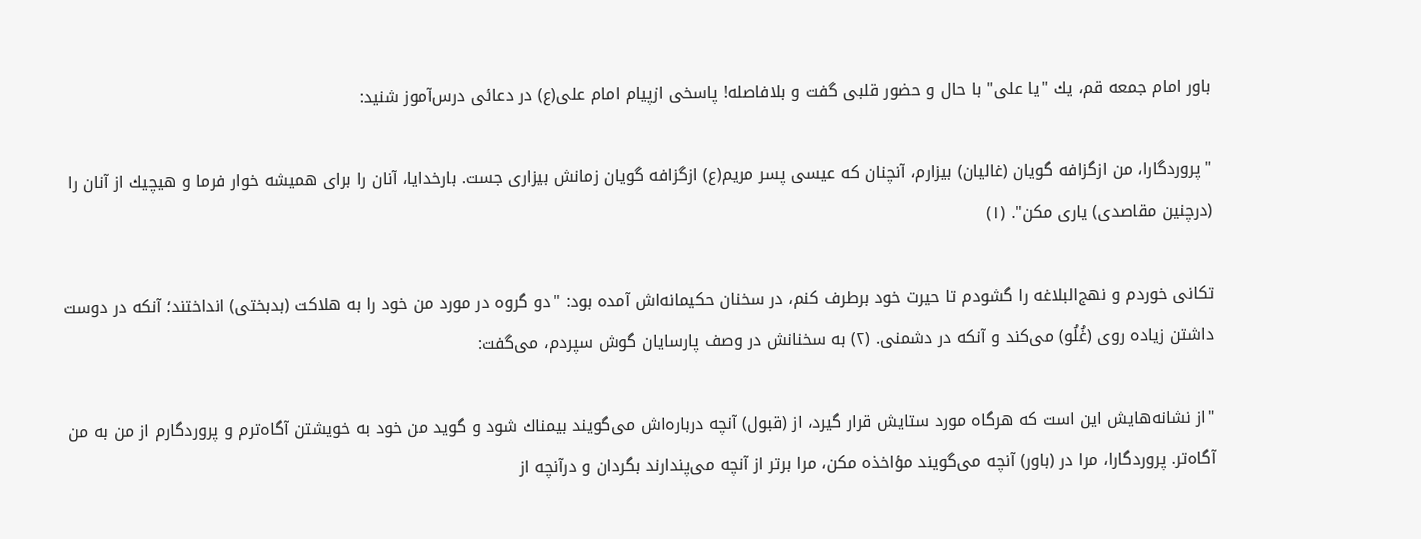باور امام جمعه قم، يك "يا على" با حال و حضور قلبى گفت و بلافاصله! پاسخى ازپيام امام على(ع) در دعائى درس‌آموز شنيد:

"پروردگارا، من ازگزافه گويان (غاليان) بيزارم، آنچنان كه عيسى پسر مريم(ع) ازگزافه گويان زمانش بيزارى جست. بارخدايا، آنان را براى هميشه خوار فرما و هيچيك از آنان را (درچنين مقاصدى) يارى مكن". (۱)

تكانى خوردم و نهج‌البلاغه را گشودم تا حيرت خود برطرف كنم، در سخنان حكيمانه‌اش آمده بود: "دو گروه در مورد من خود را به هلاكت (بدبختى) انداختند؛ آنكه در دوست داشتن زياده روى (غُلُو) مى‌كند و آنكه در دشمنى. (۲) به سخنانش در وصف پارسايان گوش سپردم، مى‌گفت:

"از نشانه‌هايش اين است كه هرگاه مورد ستايش قرار گيرد، از (قبول) آنچه درباره‌اش مى‌گويند بيمناك شود و گويد من خود به خويشتن آگاه‌ترم و پروردگارم از من به من آگاه‌تر. پروردگارا، مرا در (باور) آنچه مى‌گويند مؤاخذه مكن، مرا برتر از آنچه مى‌پندارند بگردان و درآنچه از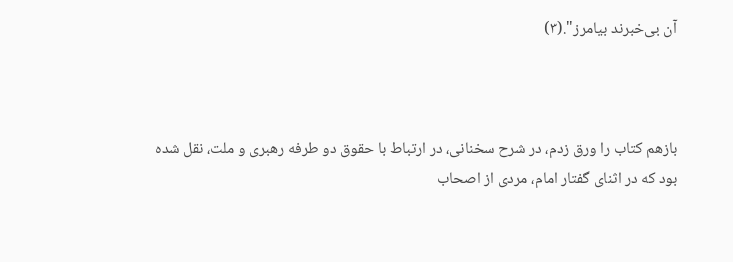آن بى‌خبرند بيامرز".(۳)



بازهم كتاب را ورق زدم، در شرح سخنانى، در ارتباط با حقوق دو طرفه رهبرى و ملت، نقل شده بود كه در اثناى گفتار امام، مردى از اصحاب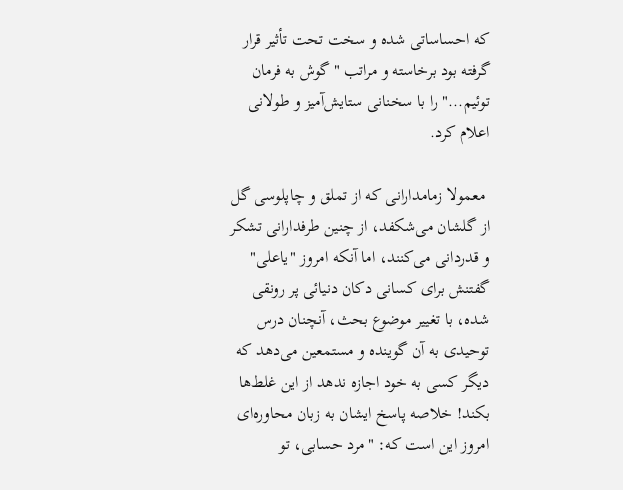كه احساساتى شده و سخت تحت تأثير قرار گرفته بود برخاسته و مراتب "گوش به فرمان توئيم..." را با سخنانى ستايش‌آميز و طولانى اعلام كرد.

 معمولا زمامدارانى كه از تملق و چاپلوسى گل از گلشان مى‌شكفد، از چنين طرفدارانى تشكر و قدردانى مى‌كنند، اما آنكه امروز "ياعلى" گفتنش براى كسانى دكان دنيائى پر رونقى شده، با تغيير موضوع بحث، آنچنان درس توحيدى به آن گوينده و مستمعين مى‌دهد كه ديگر كسى به خود اجازه ندهد از اين غلط‌ها بكند! خلاصه پاسخ ايشان به زبان محاوره‌اى امروز اين است كه: "مرد حسابى، تو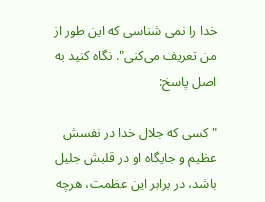خدا را نمى شناسى كه اين طور از من تعريف مى‌كنى". نگاه كنيد به اصل پاسخ:

"كسى كه جلال خدا در نفسش عظيم و جايگاه او در قلبش جليل باشد، در برابر اين عظمت، هرچه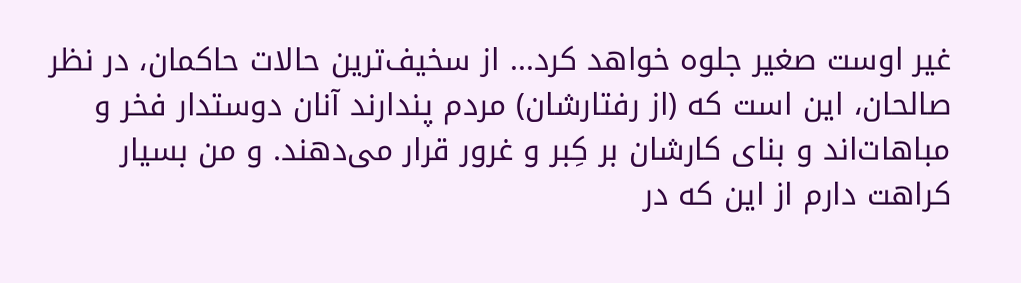غير اوست صغير جلوه خواهد كرد... از سخيف‌ترين حالات حاكمان، در نظر صالحان، اين است كه (از رفتارشان) مردم پندارند آنان دوستدار فخر و مباهات‌اند و بناى كارشان بر كِبر و غرور قرار مى‌دهند. و من بسيار كراهت دارم از اين كه در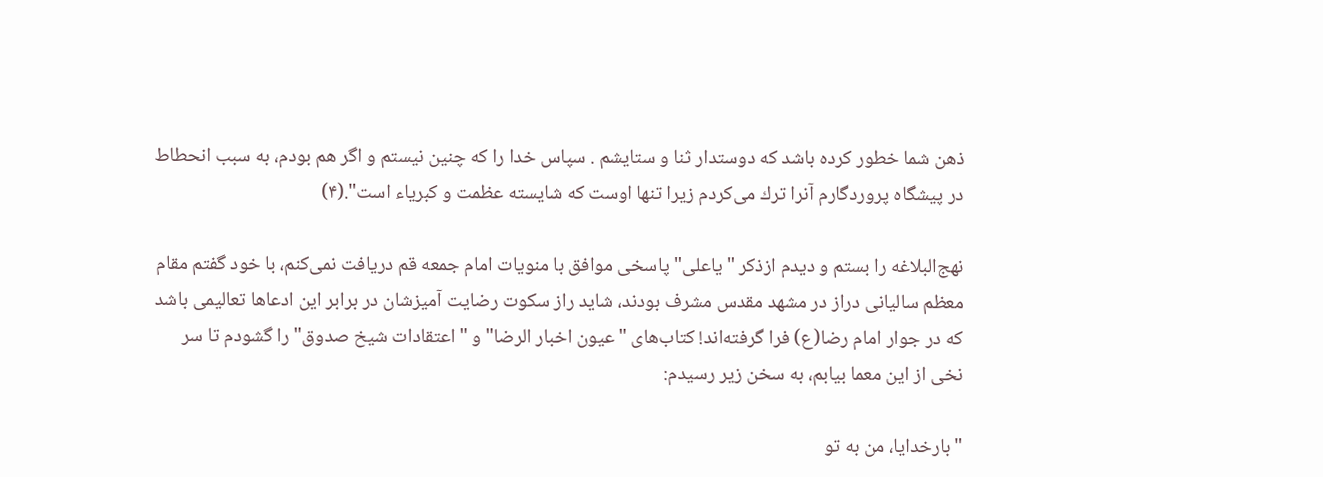ذهن شما خطور كرده باشد كه دوستدار ثنا و ستايشم . سپاس خدا را كه چنين نيستم و اگر هم بودم، به سبب انحطاط در پيشگاه پروردگارم آنرا ترك مى‌كردم زيرا تنها اوست كه شايسته عظمت و كبرياء است".(۴)

نهج‌البلاغه را بستم و ديدم ازذكر "ياعلى" پاسخى موافق با منويات امام جمعه قم دريافت نمى‌كنم، با خود گفتم مقام معظم ساليانى دراز در مشهد مقدس مشرف بودند، شايد راز سكوت رضايت آميزشان در برابر اين ادعاها تعاليمى باشد كه در جوار امام رضا(ع) فرا گرفته‌اند! كتاب‌هاى "عيون اخبار الرضا" و "اعتقادات شيخ صدوق" را گشودم تا سر نخى از اين معما بيابم، به سخن زير رسيدم:

"بارخدايا، من به تو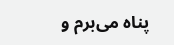پناه مى‌برم و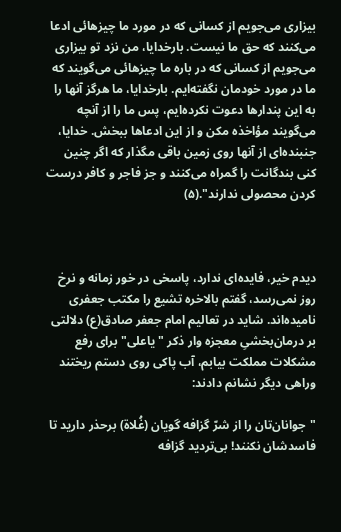بيزارى مى‌جويم از كسانى كه در مورد ما چيزهائى ادعا مى‌كنند كه حق ما نيست. بارخدايا، من نزد تو بيزارى مى‌جويم از كسانى كه در باره ما چيزهائى مى‌گويند كه ما در مورد خودمان نگفته‌ايم. بارخدايا، ما هرگز آنها را به اين پندارها دعوت نكرده‌ايم، پس ما را از آنچه مى‌گويند مؤاخذه مكن و از اين ادعاها ببخش. خدايا، جنبنده‌اى از آنها روى زمين باقى مگذار كه اگر چنين كنى بندگانت را گمراه مى‌كنند و جز فاجر و كافر درست كردن محصولى ندارند".(۵)



ديدم خير، فايده‌اى ندارد، پاسخى در خور زمانه و نرخ روز نمى‌رسد، گفتم بالاخره تشيع را مكتب جعفرى ناميده‌اند. شايد در تعاليم امام جعفر صادق(ع) دلالتى بر درمان‌بخشىِ معجزه وار ذكر "ياعلى" براى رفع مشكلات مملكت بيابم، آب پاكى روى دستم ريختند وراهى ديگر نشانم دادند:

"جوانان‌تان را از شرّ گزافه گويان (غُلاة) برحذر داريد تا فاسدشان نكنند! بى‌ترديد گزافه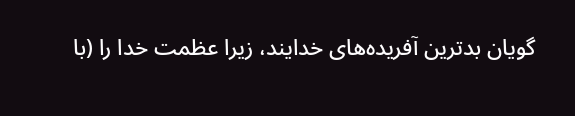گويان بدترين آفريده‌هاى خدايند، زيرا عظمت خدا را (با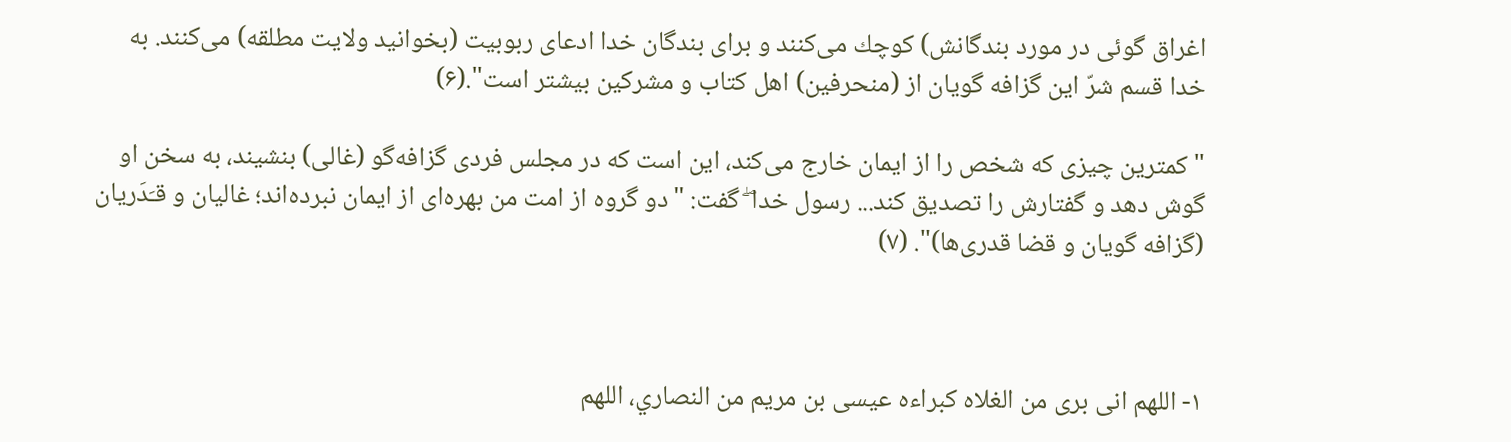اغراق گوئى در مورد بندگانش) كوچك مى‌كنند و براى بندگان خدا ادعاى ربوبيت (بخوانيد ولايت مطلقه) مى‌كنند. به خدا قسم شرّ اين گزافه گويان از (منحرفين) اهل كتاب و مشركين بيشتر است".(۶)

"كمترين چيزى كه شخص را از ايمان خارج مى‌كند، اين است كه در مجلس فردى گزافه‌گو (غالى) بنشيند، به سخن او گوش دهد و گفتارش را تصديق كند... رسول خدا ۖ گفت: "دو گروه از امت من بهره‌اى از ايمان نبرده‌اند؛ غاليان و قـَدَريان (گزافه گويان و قضا قدرى‌ها)". (۷)



۱- اللهم انى برى من الغلاه كبراءه عيسى بن مريم من النصاري، اللهم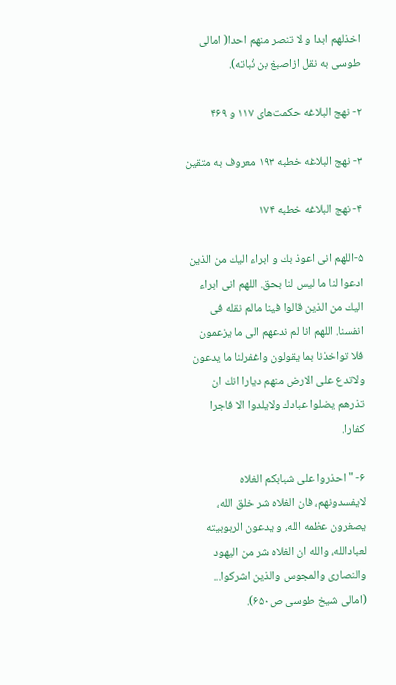اخذلهم ابدا و لا تنصر منهم احدا( امالى طوسى به نقل ازاصبغ بن نُباته).

۲- نهج البلاغه حكمت‌هاى ۱۱۷ و ۴۶۹

۳- نهج البلاغه خطبه ۱۹۳ معروف به متقين

۴- نهج البلاغه خطبه ۱۷۴

۵-اللهم انى اعوذ بك و ابراء اليك من الذين ادعوا لنا ما ليس لنا بحق. اللهم انى ابراء اليك من الذين قالوا فينا مالم نقله فى انفسنا. اللهم انا لم ندعهم الى ما يزعمون فلا تواخذنا بما يقولون واغفرلنا ما يدعون ولاتدع على الارض منهم ديارا انك ان تذرهم يضلوا عبادك ولايلدوا الا فاجرا كفارا.

۶- "احذروا على شبابكم الغلاه لايفسدونهم، فان الغلاه شر خلق الله، يصغرون عظمه الله، و يدعون الربوبيته لعبادالله، والله ان الغلاه شر من اليهود والنصارى والمجوس والذين اشركوا... (امالى شيخ طوسى ص۶۵۰).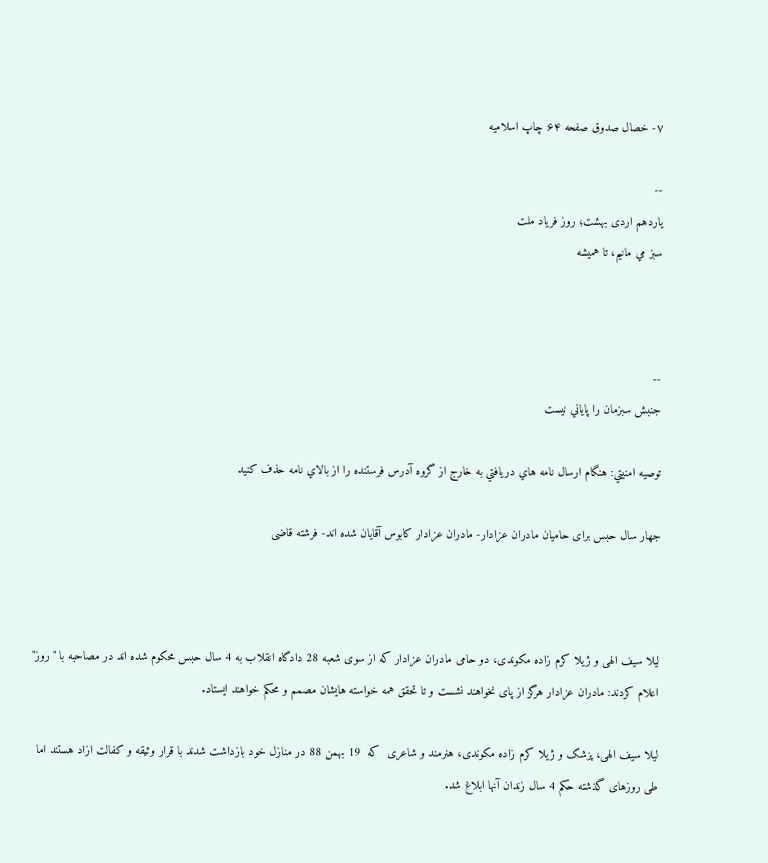۷- خصال صدوق صفحه ۶۴ چاپ اسلاميه

--
یاردهم اردی بهشت؛ روز فریاد ملت
سبز مي مانيم، تا هميشه



--
جنبش سبزمان را پاياني نيست

توصيه امنيتي: هنگام ارسال نامه هاي دريافتي به خارج از گروه آدرس فرستنده را از بالاي نامه حذف كنيد

جهار سال حبس برای حامیان مادران عزادار- مادران عزادار کابوس آقایان شده اند- فرشته قاضی



لیلا سیف الهی و ژیلا کرم زاده مکوندی، دو حامی مادران عزادار که از سوی شعبه 28 دادگاه انقلاب به 4 سال حبس محکوم شده اند در مصاحبه با "روز" اعلام کردند: مادران عزادار هرگز از پای نخواهند نشست و تا تحقق همه خواسته هایشان مصمم و محکم خواهند ایستاد.

لیلا سیف الهی، پزشک و ژیلا کرم زاده مکوندی، هنرمند و شاعری  که  19 بهمن 88 در منازل خود بازداشت شدند با قرار وثیقه و کفالت ازاد هستند اما طی روزهای گذشته حکم 4 سال زندان آنها ابلاغ شد.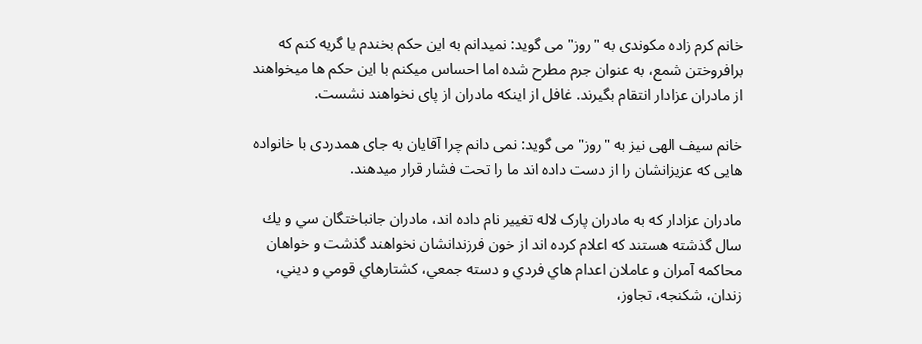خانم کرم زاده مکوندی به "روز" می گوید: نمیدانم به این حکم بخندم یا گریه کنم که برافروختن شمع، به عنوان جرم مطرح شده اما احساس میکنم با این حکم ها میخواهند از مادران عزادار انتقام بگیرند. غافل از اینکه مادران از پای نخواهند نشست.

خانم سیف الهی نیز به "روز" می گوید: نمی دانم چرا آقایان به جای همدردی با خانواده هایی که عزیزانشان را از دست داده اند ما را تحت فشار قرار میدهند.

مادران عزادار که به مادران پارک لاله تغییر نام داده اند، مادران جانباختگان سي و يك سال گذشته هستند كه اعلام کرده اند از خون فرزندانشان نخواهند گذشت و خواهان محاكمه آمران و عاملان اعدام هاي فردي و دسته جمعي، كشتارهاي قومي و ديني، زندان، شكنجه، تجاوز،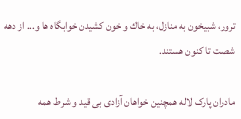ترور، شبيخون به منازل، به خاك و خون كشيدن خوابگاه ها و... از دهه شصت تا كنون هستند.

مادران پارک لاله همچنین خواهان آزادی بی قید و شرط همه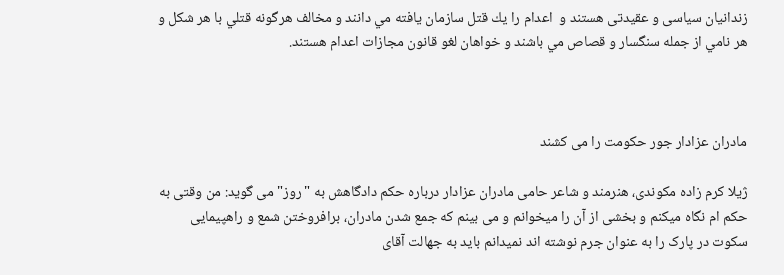زندانیان سیاسی و عقیدتی هستند و  اعدام را يك قتل سازمان يافته مي دانند و مخالف هرگونه قتلي با هر شكل و هر نامي از جمله سنگسار و قصاص مي باشند و خواهان لغو قانون مجازات اعدام هستند.



مادران عزادار جور حکومت را می کشند

ژیلا کرم زاده مکوندی، هنرمند و شاعر حامی مادران عزادار درباره حکم دادگاهش به "روز" می گوید: من وقتی به حکم ام نگاه میکنم و بخشی از آن را میخوانم و می بینم که جمع شدن مادران، برافروختن شمع و راهپیمایی سکوت در پارک را به عنوان جرم نوشته اند نمیدانم باید به جهالت آقای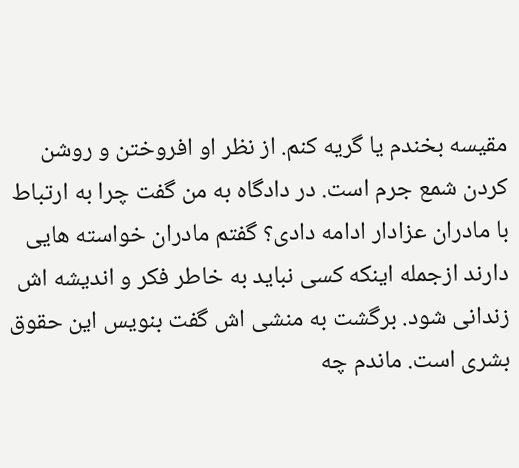مقیسه بخندم یا گریه کنم. از نظر او افروختن و روشن کردن شمع جرم است. در دادگاه به من گفت چرا به ارتباط با مادران عزادار ادامه دادی؟ گفتم مادران خواسته هایی دارند ازجمله اینکه کسی نباید به خاطر فکر و اندیشه اش زندانی شود. برگشت به منشی اش گفت بنویس این حقوق بشری است. ماندم چه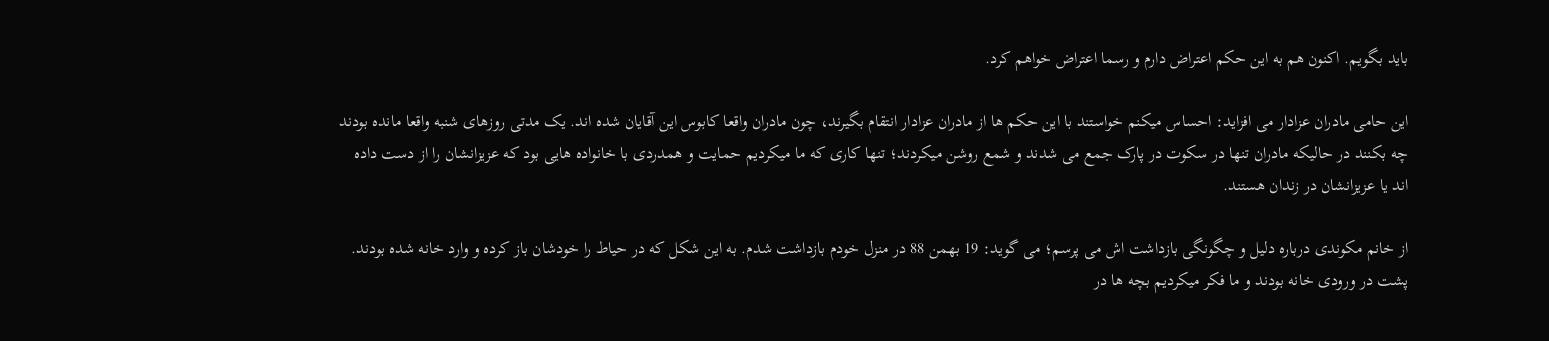باید بگویم. اکنون هم به این حکم اعتراض دارم و رسما اعتراض خواهم کرد.

این حامی مادران عزادار می افزاید: احساس میکنم خواستند با این حکم ها از مادران عزادار انتقام بگیرند، چون مادران واقعا کابوس این آقایان شده اند. یک مدتی روزهای شنبه واقعا مانده بودند چه بکنند در حالیکه مادران تنها در سکوت در پارک جمع می شدند و شمع روشن میکردند؛ تنها کاری که ما میکردیم حمایت و همدردی با خانواده هایی بود که عزیزانشان را از دست داده اند یا عزیزانشان در زندان هستند.

از خانم مکوندی درباره دلیل و چگونگی بازداشت اش می پرسم؛ می گوید: 19 بهمن 88 در منزل خودم بازداشت شدم. به این شکل که در حیاط را خودشان باز کرده و وارد خانه شده بودند. پشت در ورودی خانه بودند و ما فکر میکردیم بچه ها در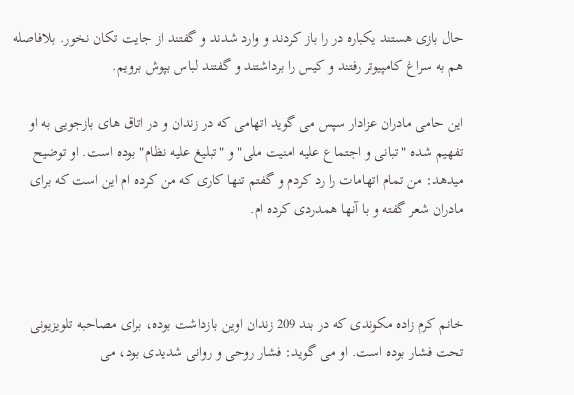حال بازی هستند یکباره در را باز کردند و وارد شدند و گفتند از جایت تکان نخور. بلافاصله هم به سراغ کامپیوتر رفتند و کیس را برداشتند و گفتند لباس بپوش برویم.

این حامی مادران عزادار سپس می گوید اتهامی که در زندان و در اتاق های بازجویی به او تفهیم شده "تبانی و اجتماع علیه امنیت ملی" و "تبلیغ علیه نظام" بوده است. او توضیح میدهد: من تمام اتهامات را رد کردم و گفتم تنها کاری که من کرده ام این است که برای مادران شعر گفته و با آنها همدردی کرده ام.



خانم کرم زاده مکوندی که در بند 209 زندان اوین بازداشت بوده، برای مصاحبه تلویزیونی تحت فشار بوده است. او می گوید: فشار روحی و روانی شدیدی بود، می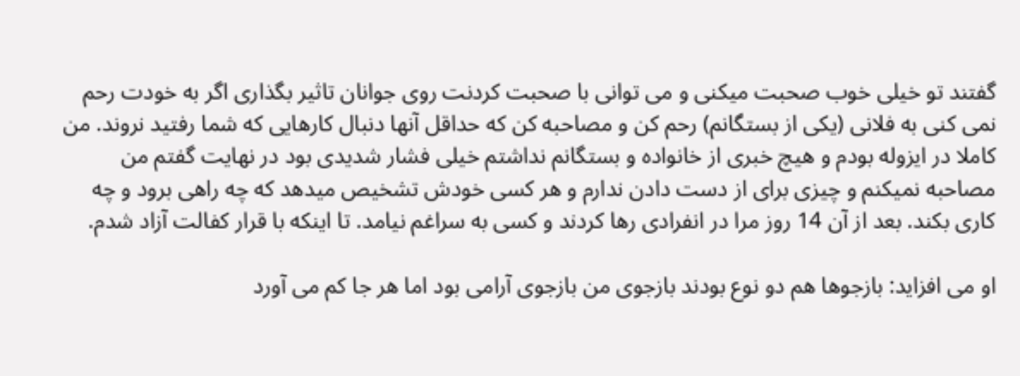گفتند تو خیلی خوب صحبت میکنی و می توانی با صحبت کردنت روی جوانان تاثیر بگذاری اگر به خودت رحم نمی کنی به فلانی (یکی از بستگانم) رحم کن و مصاحبه کن که حداقل آنها دنبال کارهایی که شما رفتید نروند. من کاملا در ایزوله بودم و هیچ خبری از خانواده و بستگانم نداشتم خیلی فشار شدیدی بود در نهایت گفتم من مصاحبه نمیکنم و چیزی برای از دست دادن ندارم و هر کسی خودش تشخیص میدهد که چه راهی برود و چه کاری بکند. بعد از آن 14 روز مرا در انفرادی رها کردند و کسی به سراغم نیامد. تا اینکه با قرار کفالت آزاد شدم.

او می افزاید: بازجوها هم دو نوع بودند بازجوی من بازجوی آرامی بود اما هر جا کم می آورد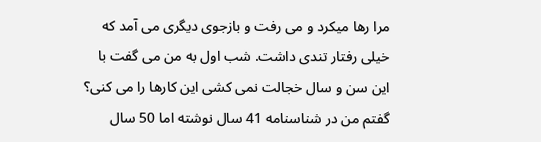مرا رها میکرد و می رفت و بازجوی دیگری می آمد که خیلی رفتار تندی داشت. شب اول به من می گفت با این سن و سال خجالت نمی کشی این کارها را می کنی؟ گفتم من در شناسنامه 41 سال نوشته اما 50 سال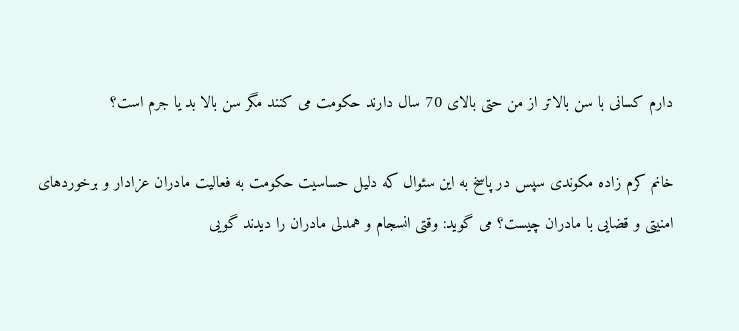دارم کسانی با سن بالاتر از من حتی بالای 70 سال دارند حکومت می کنند مگر سن بالا بد یا جرم است؟

خانم کرم زاده مکوندی سپس در پاسخ به این سئوال که دلیل حساسیت حکومت به فعالیت مادران عزادار و برخوردهای امنیتی و قضایی با مادران چیست؟ می گوید: وقتی انسجام و همدلی مادران را دیدند گویی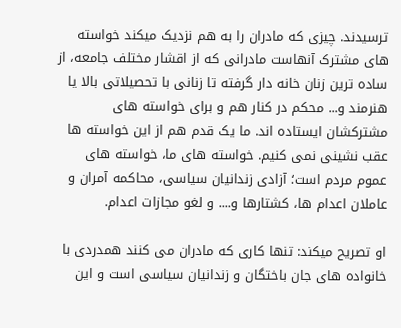ترسیدند. چیزی که مادران را به هم نزدیک میکند خواسته های مشترک آنهاست مادرانی که از اقشار مختلف جامعه، از ساده ترین زنان خانه دار گرفته تا زنانی با تحصیلاتی بالا یا هنرمند و... محکم در کنار هم و برای خواسته های مشترکشان ایستاده اند. ما یک قدم هم از این خواسته ها عقب نشینی نمی کنیم. خواسته های ما، خواسته های عموم مردم است؛ آزادی زندانیان سیاسی، محاکمه آمران و عاملان اعدام ها، کشتارها و.... و لغو مجازات اعدام.

او تصریح میکند: تنها کاری که مادران می کنند همدردی با خانواده های جان باختگان و زندانیان سیاسی است و این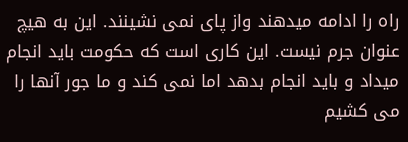راه را ادامه میدهند واز پای نمی نشینند. این به هیچ عنوان جرم نیست. این کاری است که حکومت باید انجام میداد و باید انجام بدهد اما نمی کند و ما جور آنها را می کشیم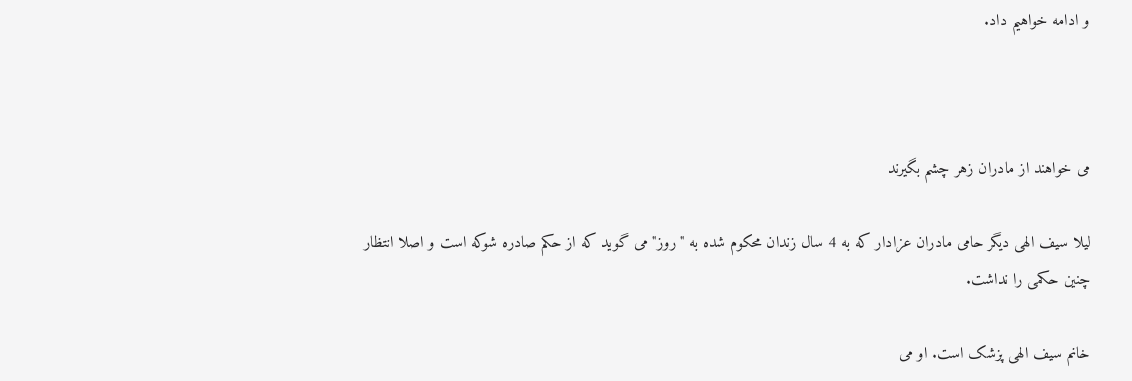و ادامه خواهیم داد.



می خواهند از مادران زهر چشم بگیرند

لیلا سیف الهی دیگر حامی مادران عزادار که به 4 سال زندان محکوم شده به "روز" می گوید که از حکم صادره شوکه است و اصلا انتظار چنین حکمی را نداشت.

خانم سیف الهی پزشک است. او می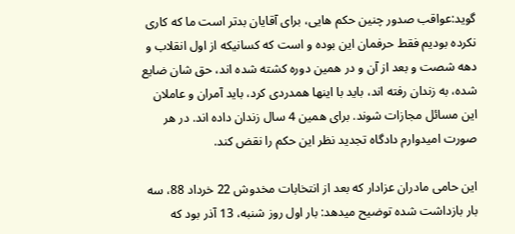گوید:عواقب صدور چنین حکم هایی، برای آقایان بدتر است ما که کاری نکرده بودیم فقط حرفمان این بوده و است که کسانیکه از اول انقلاب و دهه شصت و بعد از آن و در همین دوره کشته شده اند، حق شان ضایع شده، به زندان رفته اند، باید با اینها همدردی کرد، باید آمران و عاملان این مسائل مجازات شوند. برای همین 4 سال زندان داده اند. در هر صورت امیدوارم دادگاه تجدید نظر این حکم را نقض کند.

این حامی مادران عزادار که بعد از انتخابات مخدوش 22 خرداد 88، سه بار بازداشت شده توضیح میدهد: بار اول روز شنبه، 13 آذر بود که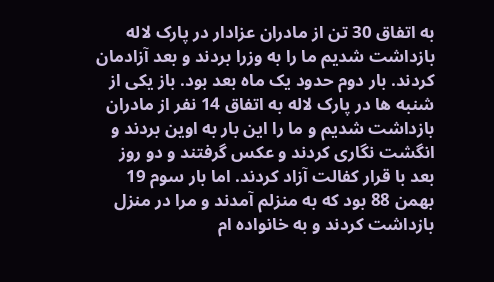به اتفاق 30 تن از مادران عزادار در پارک لاله بازداشت شدیم ما را به وزرا بردند و بعد آزادمان کردند. بار دوم حدود یک ماه بعد بود. باز یکی از شنبه ها در پارک لاله به اتفاق 14 نفر از مادران بازداشت شدیم و ما را این بار به اوین بردند و انگشت نگاری کردند و عکس گرفتند و دو روز بعد با قرار کفالت آزاد کردند. اما بار سوم 19 بهمن 88 بود که به منزلم آمدند و مرا در منزل بازداشت کردند و به خانواده ام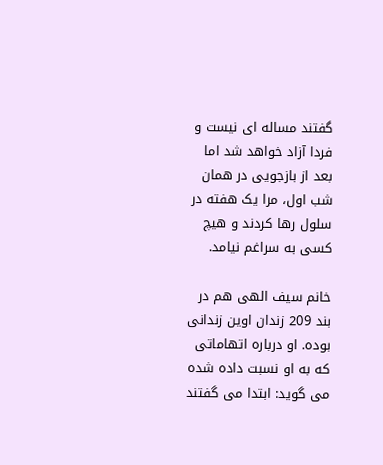گفتند مساله ای نیست و فردا آزاد خواهد شد اما بعد از بازجویی در همان شب اول، مرا یک هفته در سلول رها کردند و هیچ کسی به سراغم نیامد.

خانم سیف الهی هم در بند 209 زندان اوین زندانی بوده. او درباره اتهاماتی که به او نسبت داده شده می گوید: ابتدا می گفتند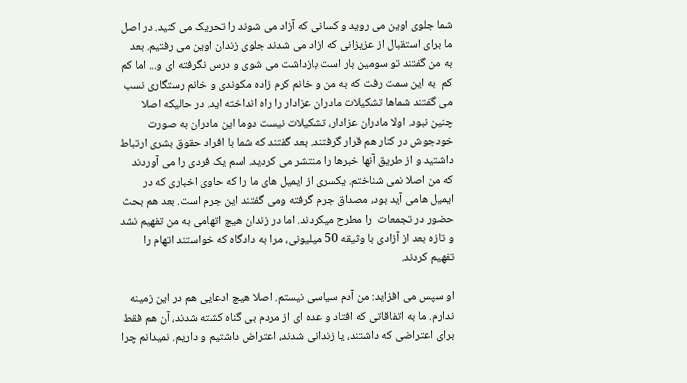شما جلوی اوین می روید و کسانی که آزاد می شوند را تحریک می کنید. در اصل ما برای استقبال از عزیزانی که ازاد می شدند جلوی زندان اوین می رفتیم. بعد به من گفتند تو سومین بار است بازداشت می شوی و درس نگرفته ای و... اما کم کم  به این سمت رفت که به من و خانم کرم زاده مکوندی و خانم رستگاری نسب می گفتند شماها تشکیلات مادران عزادار را راه انداخته اید. در حالیکه اصلا چنین نبود. اولا مادران عزادار، تشکیلات نیست دوما این مادران به صورت خودجوش در کنار هم قرار گرفتند. بعد گفتند که شما با افراد حقوق بشری ارتباط داشتید و از طریق آنها خبرها را منتشر می کردید. اسم یک فردی را می آوردند که من اصلا نمی شناختم. یکسری از ایمیل های ما را که حاوی اخباری که در ایمیل هامی آید بود، مصداق جرم گرفته ومی گفتند این جرم است. بعد هم بحث حضور در تجمعات  را مطرح میکردند. اما در زندان هیچ اتهامی به من تفهیم نشد و تازه بعد از آزادی با وثیقه 50 میلیونی، مرا به دادگاه که خواستند اتهام را تفهیم کردند.

او سپس می افزاید: من آدم سیاسی نیستم. اصلا هیچ ادعایی هم در این زمینه ندارم. ما به اتفاقاتی که افتاد و عده ای از مردم بی گناه کشته شدند، آن هم فقط برای اعتراضی که داشتند، یا زندانی شدند، اعتراض داشتیم و داریم. نمیدانم چرا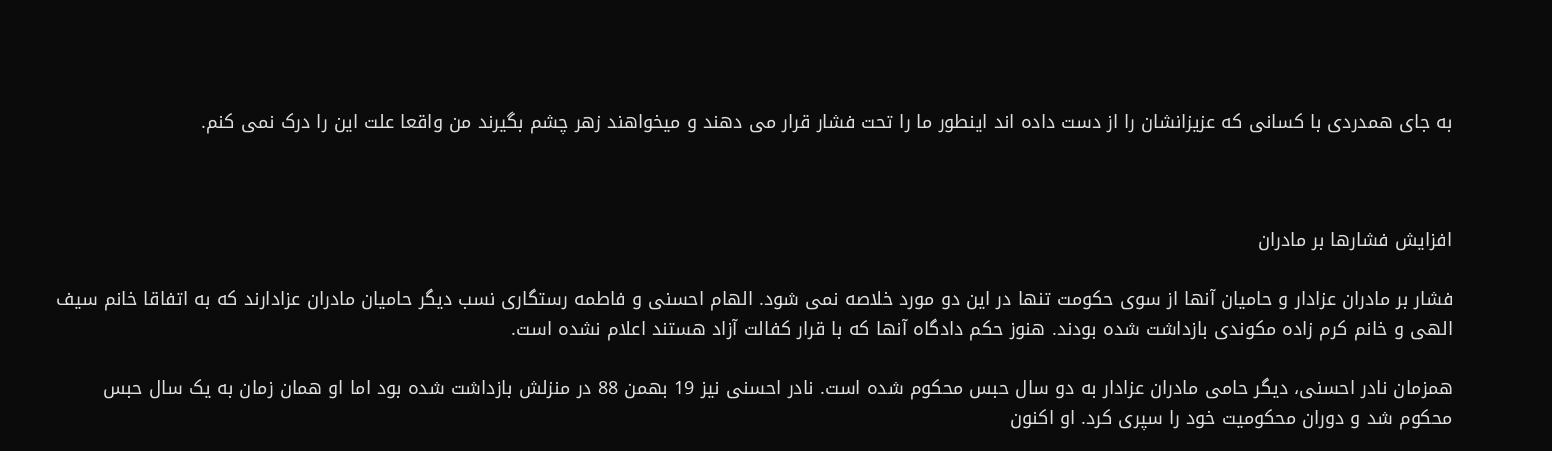به جای همدردی با کسانی که عزیزانشان را از دست داده اند اینطور ما را تحت فشار قرار می دهند و میخواهند زهر چشم بگیرند من واقعا علت این را درک نمی کنم.



افزایش فشارها بر مادران

فشار بر مادران عزادار و حامیان آنها از سوی حکومت تنها در این دو مورد خلاصه نمی شود. الهام احسنی و فاطمه رستگاری نسب دیگر حامیان مادران عزادارند که به اتفاقا خانم سیف الهی و خانم کرم زاده مکوندی بازداشت شده بودند. هنوز حکم دادگاه آنها که با قرار کفالت آزاد هستند اعلام نشده است.

همزمان نادر احسنی، دیگر حامی مادران عزادار به دو سال حبس محکوم شده است. نادر احسنی نیز 19 بهمن 88 در منزلش بازداشت شده بود اما او همان زمان به یک سال حبس محکوم شد و دوران محکومیت خود را سپری کرد. او اکنون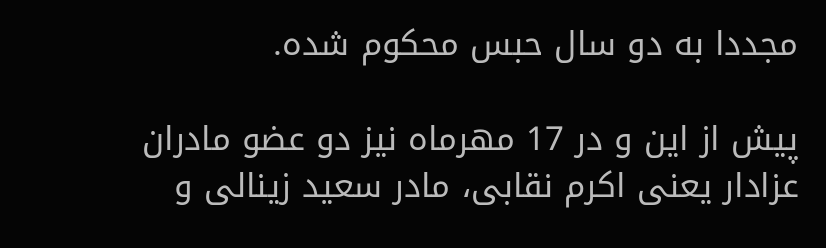مجددا به دو سال حبس محکوم شده.

پیش از این و در 17 مهرماه نیز دو عضو مادران عزادار یعنی اکرم نقابی، مادر سعید زینالی و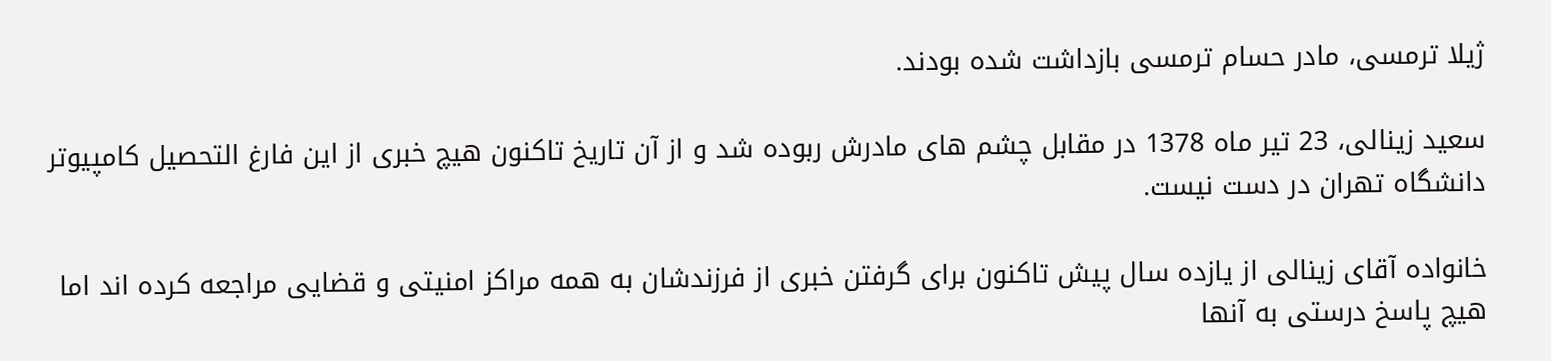ژیلا ترمسی، مادر حسام ترمسی بازداشت شده بودند.

سعید زینالی، 23 تیر ماه 1378 در مقابل چشم های مادرش ربوده شد و از آن تاریخ تاکنون هیچ خبری از این فارغ التحصیل کامپیوتر دانشگاه تهران در دست نیست.

خانواده آقای زینالی از یازده سال پیش تاکنون برای گرفتن خبری از فرزندشان به همه مراکز امنیتی و قضایی مراجعه کرده اند اما هیچ پاسخ درستی به آنها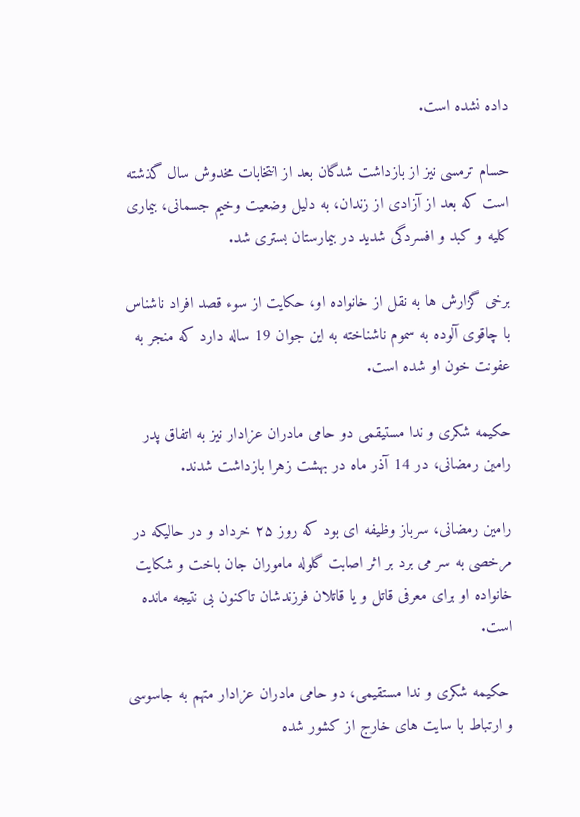داده نشده است.

حسام ترمسی نیز از بازداشت شدگان بعد از انتخابات مخدوش سال گذشته است که بعد از آزادی از زندان، به دلیل وضعیت وخیم جسمانی، بیماری کلیه و کبد و افسردگی شدید در بیمارستان بستری شد.

برخی گزارش ها به نقل از خانواده او، حکایت از سوء قصد افراد ناشناس با چاقوی آلوده به سموم ناشناخته به این جوان 19 ساله دارد که منجر به عفونت خون او شده است.

حکیمه شکری و ندا مستیقمی دو حامی مادران عزادار نیز به اتفاق پدر رامین رمضانی، در 14 آذر ماه در بهشت زهرا بازداشت شدند.

رامين رمضانی، سرباز وظيفه ای بود که روز ۲۵ خرداد و در حاليکه در مرخصی به سر می برد بر اثر اصابت گلوله ماموران جان باخت و شکايت خانواده او برای معرفی قاتل و يا قاتلان فرزندشان تاکنون بی نتيجه مانده است.

 حکیمه شکری و ندا مستقیمی، دو حامی مادران عزادار متهم به جاسوسی و ارتباط با سایت های خارج از کشور شده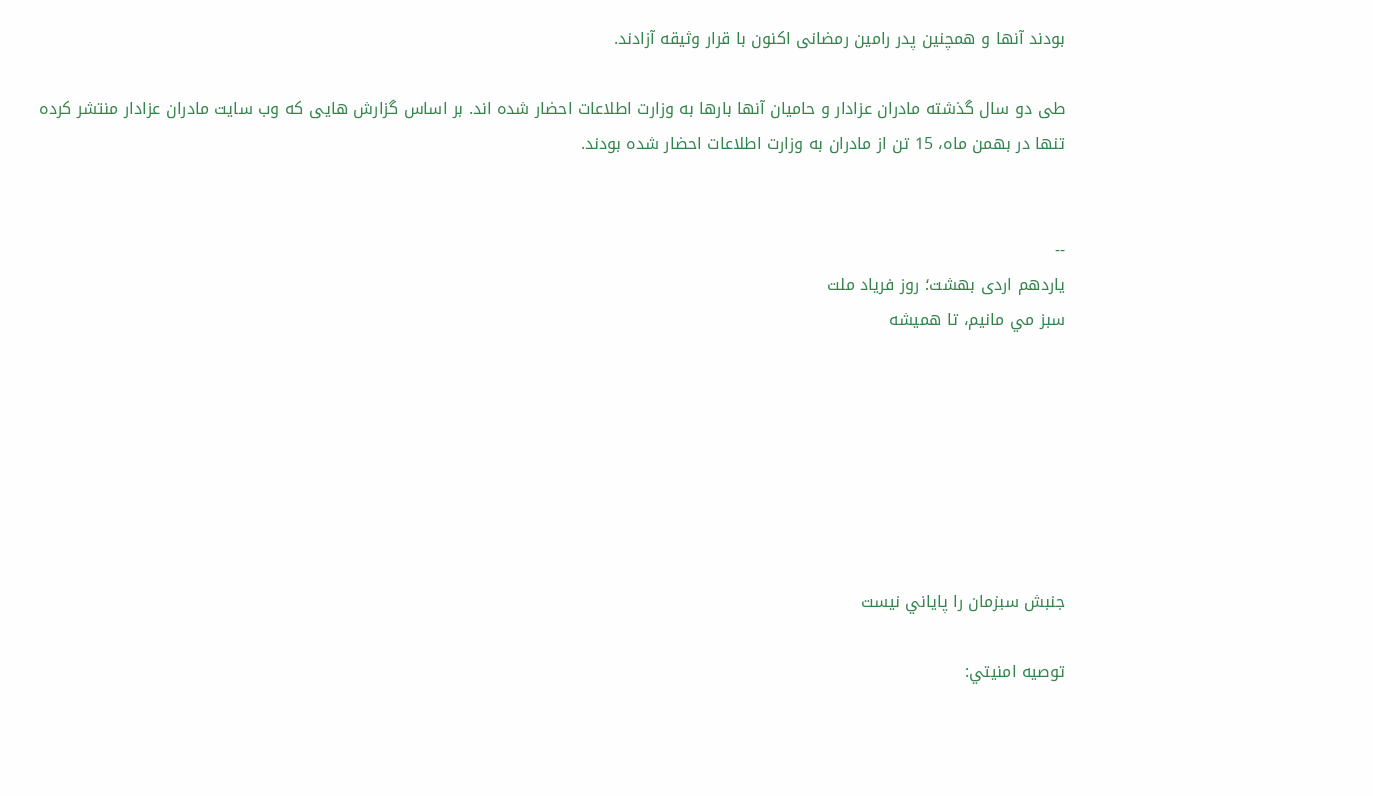بودند آنها و همچنین پدر رامین رمضانی اکنون با قرار وثیقه آزادند.

طی دو سال گذشته مادران عزادار و حامیان آنها بارها به وزارت اطلاعات احضار شده اند. بر اساس گزارش هایی که وب سایت مادران عزادار منتشر کرده تنها در بهمن ماه، 15 تن از مادران به وزارت اطلاعات احضار شده بودند.


--
یاردهم اردی بهشت؛ روز فریاد ملت
سبز مي مانيم، تا هميشه







جنبش سبزمان را پاياني نيست

توصيه امنيتي: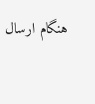هنگام ارسال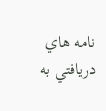نامه هاي دريافتي به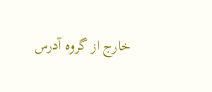خارج از گروه آدرس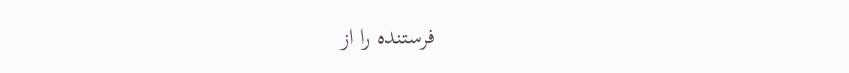فرستنده را از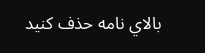بالاي نامه حذف كنيد